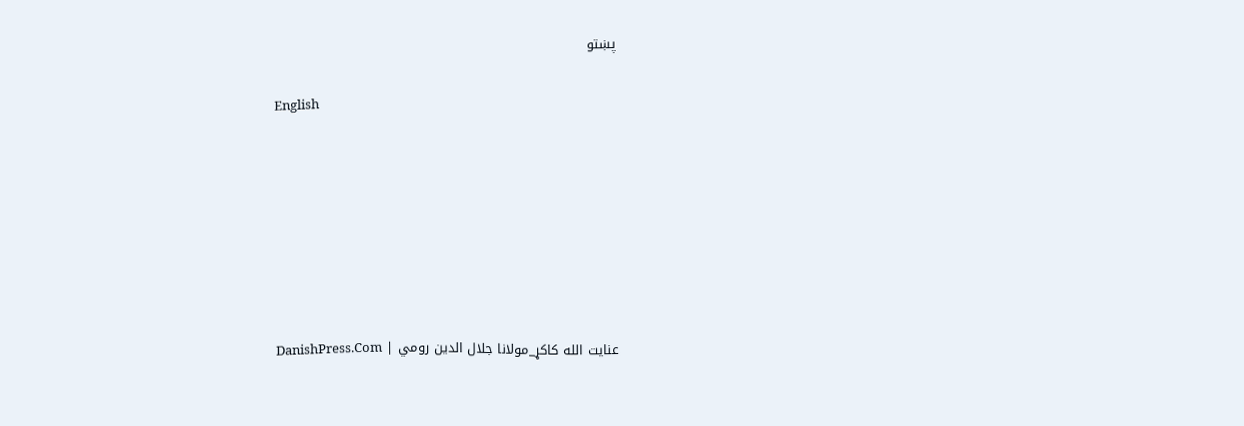پښتو

English







عنايت الله کاکړ_مولانا جلال الدين رومي | DanishPress.Com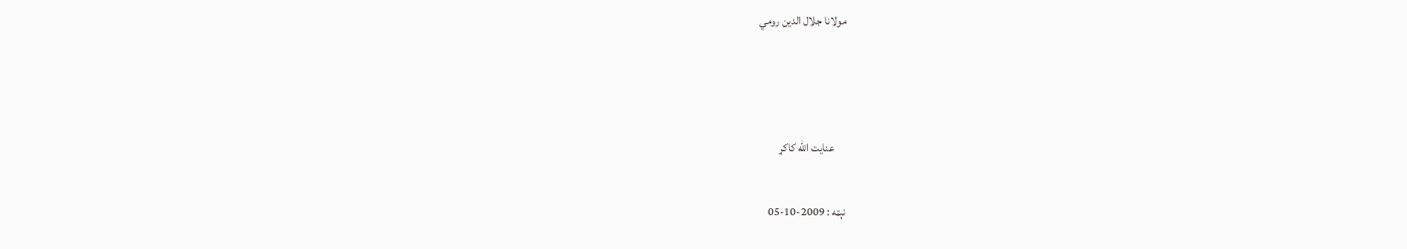مولانا جلال الدين رومي



     عنايت الله کاکړ

نېټه : 2009-10-05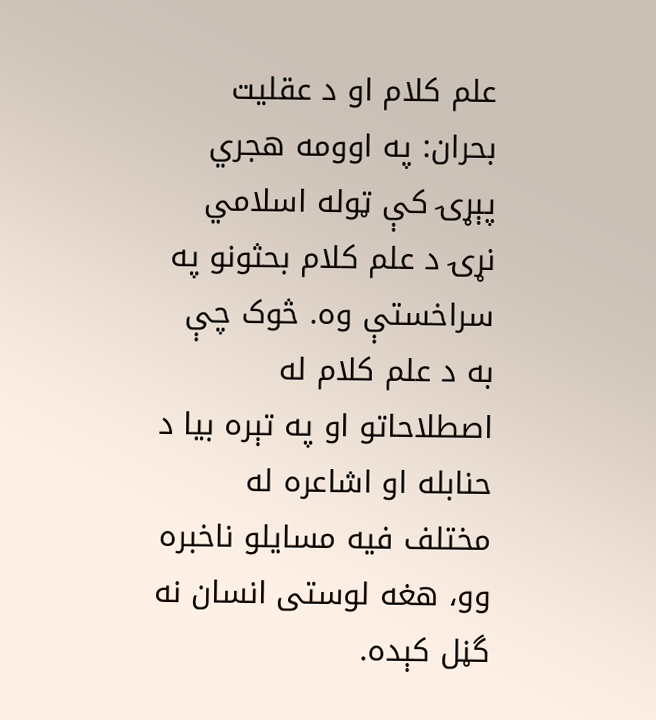علم کلام او د عقليت بحران: په اوومه هجري پېړۍ کې ټوله اسلامي نړۍ د علم کلام بحثونو په سراخستې وه. څوک چې به د علم کلام له اصطلاحاتو او په تېره بيا د حنابله او اشاعره له مختلف فيه مسايلو ناخبره وو، هغه لوستى انسان نه گڼل کېده.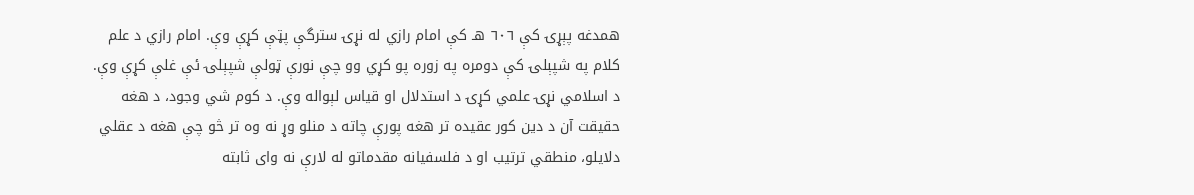همدغه پېړۍ کې ٦٠٦ هـ کې امام رازي له نړۍ سترگې پټې کړې وې. امام رازي د علم کلام په شپېلۍ کې دومره په زوره پو کړي وو چې نورې ټولې شپېلۍ ئې غلې کړې وې. د اسلامي نړۍ علمي کړۍ د استدلال او قياس لېواله وې. د کوم شي وجود، د هغه حقيقت آن د دين کور عقيده تر هغه پورې چاته د منلو وړ نه وه تر څو چې هغه د عقلي دلايلو، منطقي ترتيب او د فلسفيانه مقدماتو له لارې نه واى ثابته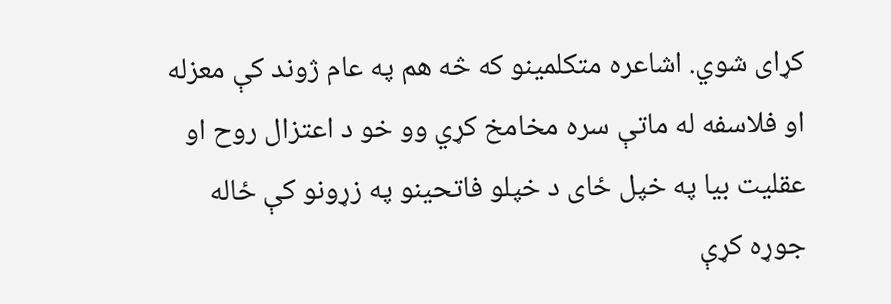کړاى شوي. اشاعره متکلمينو که څه هم په عام ژوند کې معزله او فلاسفه له ماتې سره مخامخ کړي وو خو د اعتزال روح او عقليت بيا په خپل ځاى د خپلو فاتحينو په زړونو کې ځاله جوړه کړې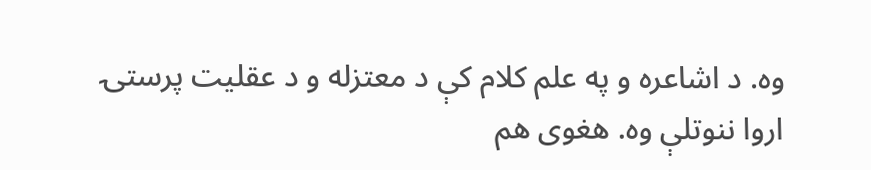وه. د اشاعره و په علم کلام کې د معتزله و د عقليت پرستۍ اروا ننوتلې وه. هغوى هم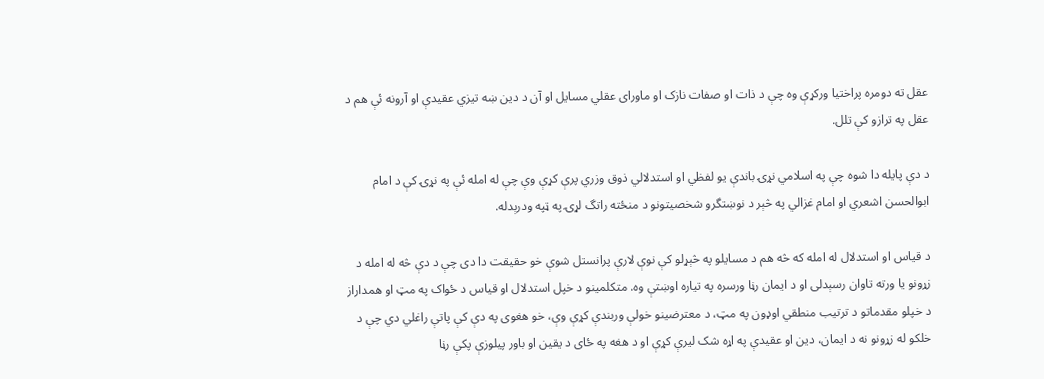عقل ته دومره پراختيا ورکړې وه چې د ذات او صفات نازک او ماوراى عقلي مسايل او آن د دين ښه تيزي عقيدې او آرونه ئې هم د عقل په ترازو کې تلل.

د دې پايله دا شوه چې په اسلامي نړۍ باندې يو لفظي او استدلالي ذوق وزري پرې کړې وې چې له امله ئې په نړۍ کې د امام ابوالحسن اشعري او امام غزالي په څېر د نوښتگرو شخصيتونو د منځته راتگ لړۍ په ټپه ودرېدله.

د قياس او استدلال له امله که څه هم د مسايلو په څېړلو کې نوې لارې پرانستل شوې خو حقيقت دا دى چې د دې څه له امله د زړونو يا ورته تاوان رسېدلى او د ايمان رڼا ورسره په تياره اوښتې وه. متکلمينو د خپل استدلال او قياس د ځواک په مټ او همداراز د خپلو مقدماتو د ترتيب منطقي اوډون په مټ، د معترضينو خولې وربندې کړې وې، خو هغوى په دې کې پاتې راغلي دي چې د خلکو له زړونو نه د ايمان، دين او عقيدې په اړه شک ليرې کړې او د هغه په ځاى د يقين او باور پيلوزې پکې رڼا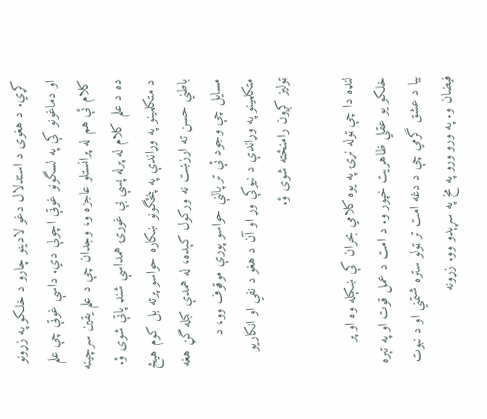کړي. د هغوى د استدلال دغو لادينو چارو د خلکو په زړونو او دماغونو کې په لسگونو غوټې اچولې دي. داسې غوټې چې علم کلام ئې هم له پرانستلو عاجزه و، وجدان چې د علم يقين سرچينه ده د علم کلام له پرله پسې بې غورۍ همداسې شنډ پاتې شوى ؤ. د متکلمينو په وړاندې په پنځگونو ښکاره حواسو پرته بل کوم هيڅ باطني حسن ته ارزښت نه ورکول کېده، له همدې کبله گڼ هغه مسايل چې وجود ئې تر پالنې حواسو پورې موقوف وو، د متکلمينو په وړاندې د نيوکې وړ او آن د هغو د نفي او انکاريو ټوليز کږون رامنځته شوى ؤ.

لنډه دا چې ټوله نړۍ په يوه کلامي بحران کې ښکېله وه او پر خلکو يو عقلي ظاهريت خپور و. د امت د عمل قوت او په تېره بيا د عشق گرمي چې د دغه امت تر ټولو ستره شتمني او د نبوت فيضان و. په ورو ورو په مخ په سړېدو وو. زړونه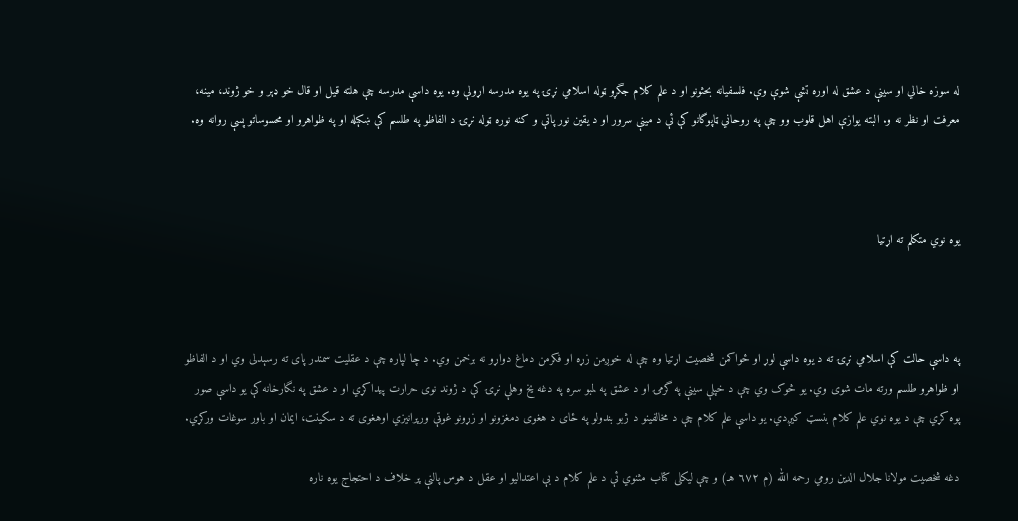له سوزه خالي او سينې د عشق له اوره تشې شوې وې. فلسفيانه بحثونو او د علم کلام جگړو ټوله اسلامي نړۍ په يوه مدرسه اړولې وه. يوه داسې مدرسه چې هلته قيل او قال خو ډېر و خو ژوند، مينه، معرفت او نظر نه و. البته يوازې اهل قلوب وو چې په روحاني ټاپوگانو کې ئې د مينې سرور او د يقين نور پاتې و کنه نوره ټوله نړۍ د الفاظو په طلسم کې ښکېله او په ظواهرو او محسوساتو پسې روانه وه.



يوه نوي متکلم ته اړتيا



په داسې حالت کې اسلامي نړۍ ته د يوه داسې لوړ او ځواکمن شخصيت اړتيا وه چې له خوږمن زړه او فکرمن دماغ دواړو نه برخمن وي. د چا لپاره چې د عقليت سمندر پاى ته رسېدلى وي او د الفاظو او ظواهرو طلسم ورته مات شوى وي. يو څوک وي چې د خپلې سينې په گرمۍ او د عشق په لمبو سره په دغه يخ وهلې نړۍ کې د ژوند نوى حرارت پيداکړي او د عشق په نگارخانه کې يو داسې صور پوه کړي چې د يوه نوي علم کلام بنسټ کيږدي. يو داسې علم کلام چې د مخالفينو د ژبو بندولو په ځاى د هغوى دمغزونو او زړونو غوټې ورپرانيزي اوهغوى ته د سکينت، ايمان او باور سوغات ورکړي.

دغه شخصيت مولانا جلال الدين رومي رحمه الله (م ٦٧٢ هـ) و چې ليکلى کتاب مثنوي ئې د علم کلام د بې اعتداليو او عقل د هوس پالنې پر خلاف د احتجاج يوه ناره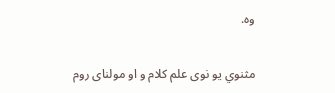وه.

مثنوي يو نوى علم کلام و او مولناى روم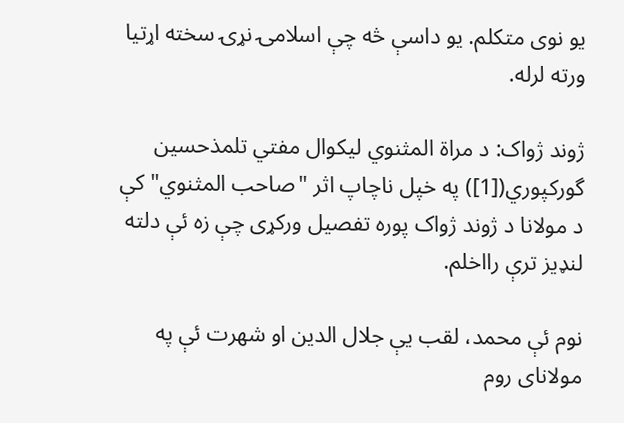يو نوى متکلم. يو داسې څه چې اسلامۍ نړۍ سخته اړتيا ورته لرله.

ژوند ژواک: د مراة المثنوي ليکوال مفتي تلمذحسين گورکپوري([1]) په خپل ناچاپ اثر "صاحب المثنوي" کې د مولانا د ژوند ژواک پوره تفصيل ورکړى چې زه ئې دلته لنډيز ترې رااخلم.

نوم ئې محمد، لقب يې جلال الدين او شهرت ئې په مولاناى روم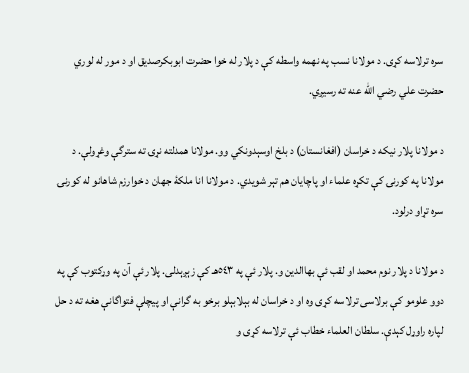سره ترلاسه کړى. د مولانا نسب په نهمه واسطه کې د پلار له خوا حضرت ابوبکرصديق او د مور له لوري حضرت علي رضي الله عنه ته رسيږي.

د مولانا پلار نيکه د خراسان (افغانستان) د بلخ اوسېدونکي وو. مولانا همدلته نړۍ ته سترگې وغړولې. د مولانا په کورنۍ کې تکړه علماء او پاچايان هم تېر شويدي. د مولانا انا ملکۀ جهان د خوارزم شاهانو له کورنۍ سره تړاو درلود.

د مولانا د پلار نوم محمد او لقب ئې بهاالدين و. پلار ئې په ٥٤٣هـ کې زېږېدلى. پلار ئې آن په وړکتوب کې په دوو علومو کې برلاسى ترلاسه کړى وه او د خراسان له بېلابېلو برخو به گرانې او پيچلې فتواگانې هغه ته د حل لپاره راوړل کېدې. سلطان العلماء خطاب ئې ترلاسه کړى و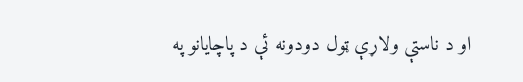او د ناستې ولاړې ټول دودونه ئې د پاچايانو په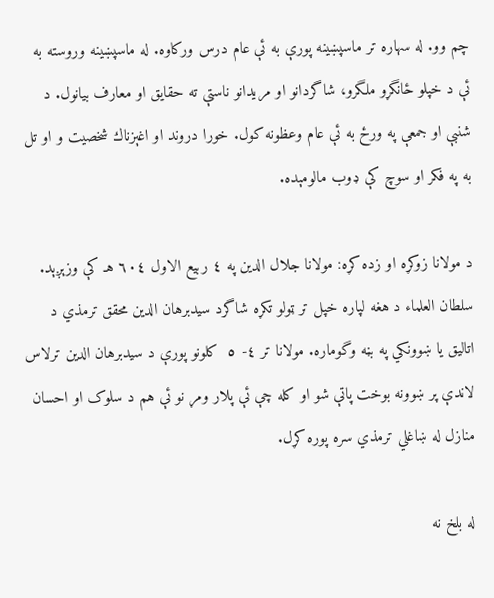چم وو. له سهاره تر ماسپښينه پورې به ئې عام درس ورکاوه. له ماسپښينه وروسته به ئې د خپلو ځانگړو ملگرو، شاگردانو او مريدانو ناستې ته حقايق او معارف بيانول. د شنبې او جمعې په ورځ به ئې عام وعظونه کول. خورا دروند او اغېزناك شخصيت و او تل به په فکر او سوچ کې ډوب مالومېده.

د مولانا زوکړه او زده کړه: مولانا جلال الدين په ٤ ربيع الاول ٦٠٤ هـ کې وزېږېد. سلطان العلماء د هغه لپاره خپل تر ټولو تکړه شاگرد سيدبرهان الدين محقق ترمذي د اتاليق يا ښوونکي په بڼه وگوماره. مولانا تر ٤- ٥  کلونو پورې د سيدبرهان الدين ترلاس لاندې پر ښوونه بوخت پاتې شو او کله چې ئې پلار ومړ نو ئې هم د سلوک او احسان منازل له ښاغلي ترمذي سره پوره کړل.

له بلخ نه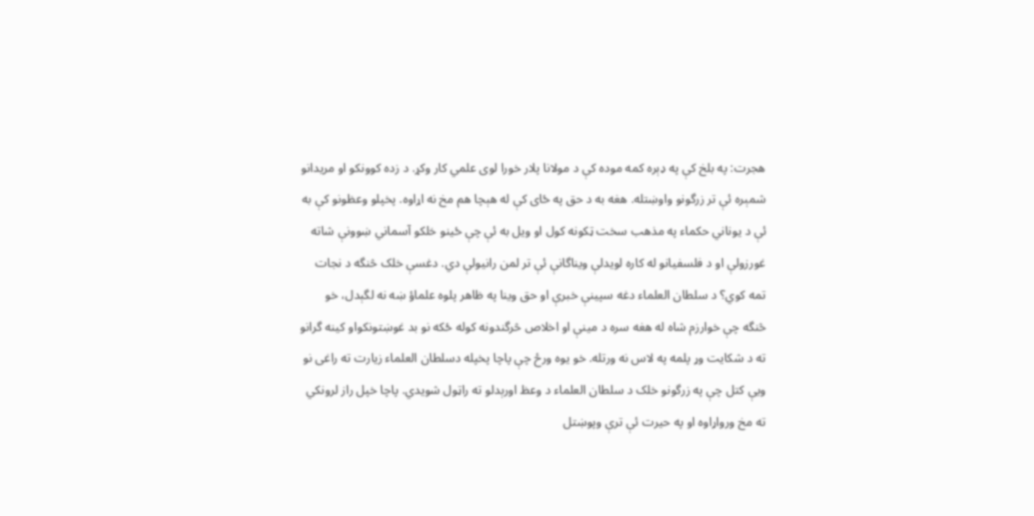هجرت: په بلخ کې په ډېره کمه موده کې د مولانا پلار خورا لوى علمي کار وکړ. د زده کوونکو او مريدانو شمېره ئې تر زرگونو واوښتله. هغه به د حق په ځاى کې له هېچا هم مخ نه اړاوه. پخپلو وعظونو کې به ئې د يوناني حکماء په مذهب سخت ټکونه کول او ويل به ئې چې ځينو خلکو آسماني ښوونې شاته غورزولې او د فلسفيانو له کاره لويدلې ويناگانې ئې تر لمن رانيولې دي. دغسې خلک څنگه د نجات تمه کوي؟ د سلطان العلماء دغه سپينې خبرې او حق وينا په ظاهر پلوه علماؤ ښه نه لگېدل، خو څنگه چې خوارزم شاه له هغه سره د مينې او اخلاص څرگندونه کوله ځکه نو بد غوښتونکواو کينه گرانو ته د شکايت وړ پلمه په لاس نه ورتله. خو يوه ورځ چې پاچا پخپله دسلطان العلماء زيارت ته راغى نو ويې کتل چې په زرگونو خلک د سلطان العلماء د وعظ اورېدلو ته راټول شويدي. پاچا خپل راز لرونکي ته مخ ورواړاوه او په حيرت ئې ترې وپوښتل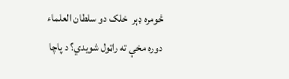څومره ډېر  خلک دو سلطان العلماء دوره مخې ته راټول شويدي؟ د پاچا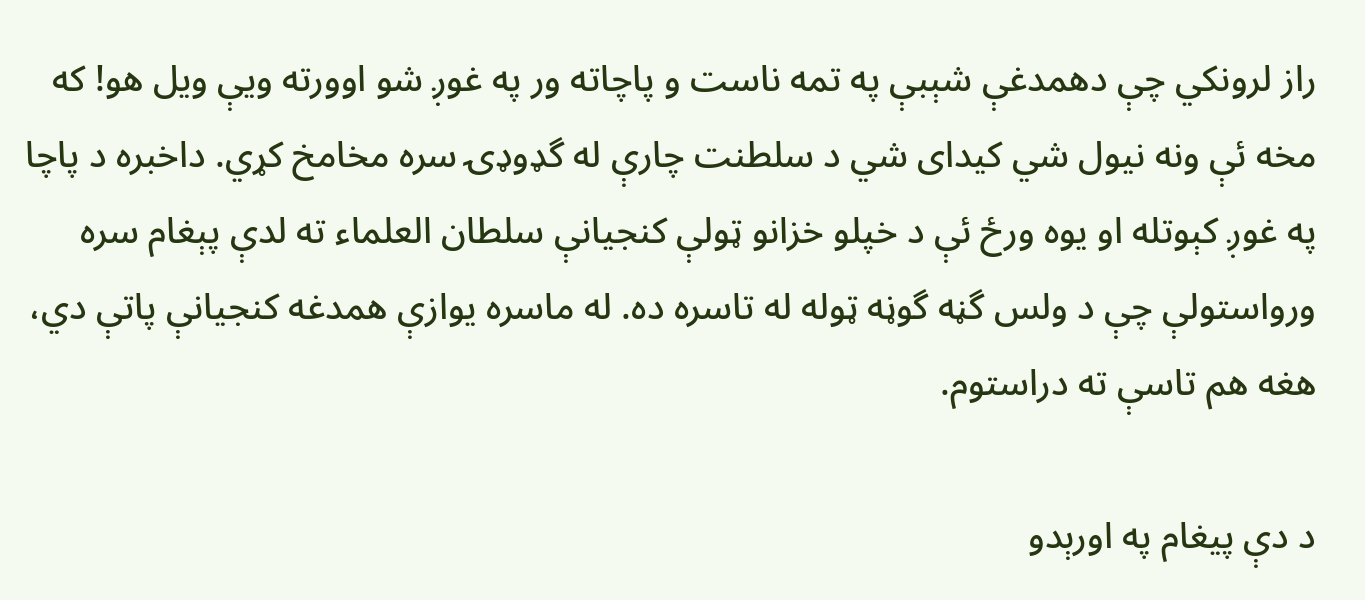راز لرونکي چې دهمدغې شېبې په تمه ناست و پاچاته ور په غوږ شو اوورته ويې ويل هو! که مخه ئې ونه نيول شي کيداى شي د سلطنت چارې له گډوډۍ سره مخامخ کړي. داخبره د پاچا په غوږ کېوتله او يوه ورځ ئې د خپلو خزانو ټولې کنجيانې سلطان العلماء ته لدې پېغام سره ورواستولې چې د ولس گڼه گوڼه ټوله له تاسره ده. له ماسره يوازې همدغه کنجيانې پاتې دي، هغه هم تاسې ته دراستوم.

د دې پيغام په اورېدو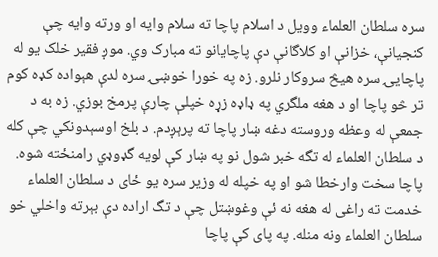سره سلطان العلماء وويل د اسلام پاچا ته سلام وايه او ورته وايه چې کنجيانې، خزانې او کلاگانې دې پاچايانو ته مبارک وي. موږ فقير خلک يو له پاچايۍ سره هيڅ سروکار نلرو. زه په خورا خوښۍ سره لدې هېواده کډه کوم تر څو پاچا او د هغه ملگري په ډاډه زړه خپلې چارې پرمخ بوزي. زه به د جمعې له وعظه وروسته دغه ښار پاچا ته پرېږدم. د بلخ اوسېدونکي چې کله د سلطان العلماء له تگه خبر شول نو په ښار کې لويه گډوډي رامنځته شوه. پاچا سخت وارخطا شو او په خپله له وزير سره يو ځاى د سلطان العلماء خدمت ته راغى له هغه نه ئې وغوښتل چې د تگ اراده دې بېرته واخلي خو سلطان العلماء ونه منله. په پاى کې پاچا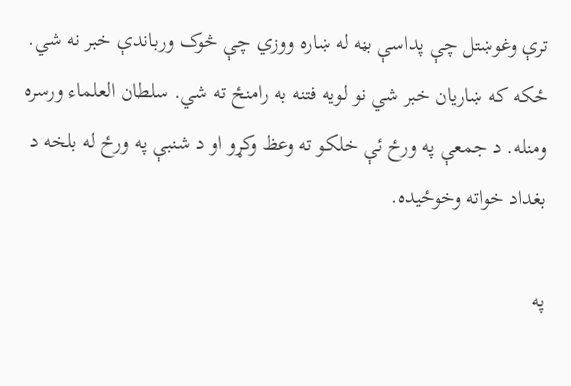ترې وغوښتل چې پداسې بڼه له ښاره ووزي چې څوک ورباندې خبر نه شي. ځکه که ښاريان خبر شي نو لويه فتنه به رامنځ ته شي. سلطان العلماء ورسره ومنله. د جمعې په ورځ ئې خلکو ته وعظ وکړو او د شنبې په ورځ له بلخه د بغداد خواته وخوځيده.

په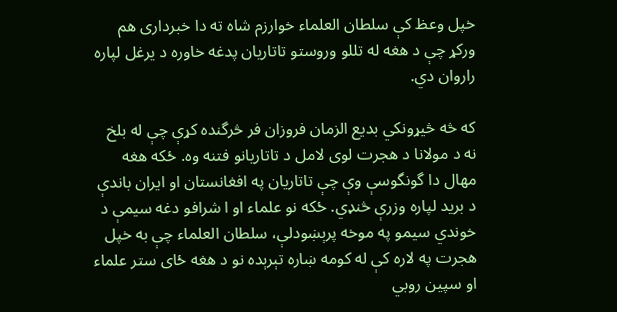خپل وعظ کې سلطان العلماء خوارزم شاه ته دا خبردارى هم ورکړ چې د هغه له تللو وروستو تاتاريان پدغه خاوره د يرغل لپاره راروان دي.

که څه څيړونکي بديع الزمان فروزان فر څرگنده کړې چې له بلخ نه د مولانا د هجرت لوى لامل د تاتاريانو فتنه وه. ځکه هغه مهال دا گونگوسې وې چې تاتاريان په افغانستان او ايران باندې د بريد لپاره وزرې څنډي. ځکه نو علماء او ا شرافو دغه سيمې د خوندي سيمو په موخه پرېښودلې، سلطان العلماء چې به خپل هجرت په لاره کې له کومه ښاره تېرېده نو د هغه ځاى ستر علماء او سپين روبي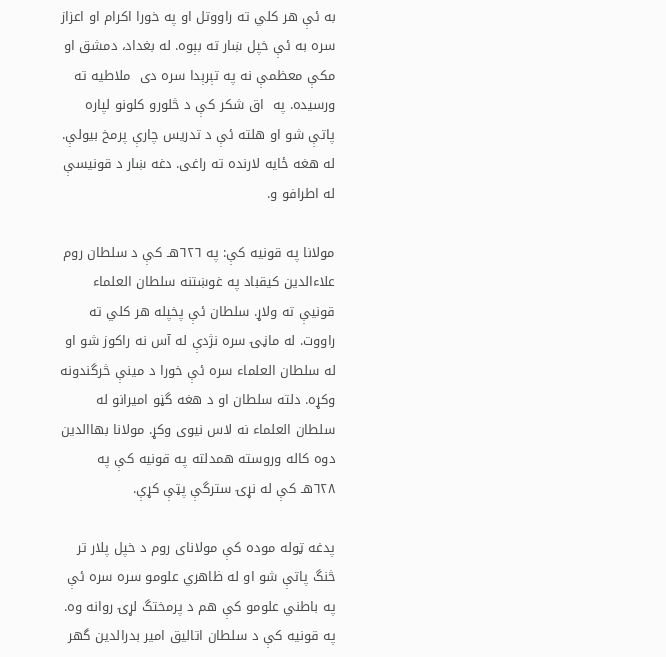به ئې هر کلي ته راووتل او په خورا اکرام او اعزاز سره به ئې خپل ښار ته بېوه. له بغداد، دمشق او مکې معظمې نه په تېرېدا سره دى  ملاطيه ته ورسيده. په  اق شکر کې د څلورو کلونو لپاره پاتې شو او هلته ئې د تدريس چارې پرمخ بيولې. له هغه ځايه لارنده ته راغى. دغه ښار د قونيسې له اطرافو و.

مولانا په قونيه کې: په ٦٢٦هـ کې د سلطان روم علاءالدين کيقباد په غوښتنه سلطان العلماء قونيې ته ولاړ. سلطان ئې پخپله هر کلي ته راووت. له ماڼۍ سره نژدې له آس نه راکوز شو او له سلطان العلماء سره ئې خورا د مينې څرگندونه وکړه. دلته سلطان او د هغه گڼو اميرانو له سلطان العلماء نه لاس نيوى وکړ. مولانا بهاالدين دوه کاله وروسته همدلته په قونيه کې په ٦٢٨هـ کې له نړۍ سترگې پټې کړې.

پدغه ټوله موده کې مولاناى روم د خپل پلار تر څنگ پاتې شو او له ظاهري علومو سره سره ئې په باطني علومو کې هم د پرمختگ لړۍ روانه وه. په قونيه کې د سلطان اتاليق امير بدرالدين گهر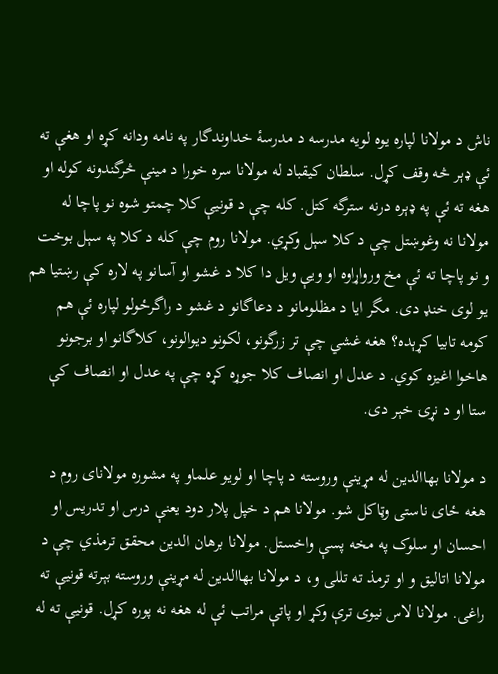ناش د مولانا لپاره يوه لويه مدرسه د مدرسۀ خداوندگار په نامه ودانه کړه او هغې ته ئې ډېر څه وقف کړل. سلطان کيقباد له مولانا سره خورا د مينې څرگندونه کوله او هغه ته ئې په ډېره درنه سترگه کتل. کله چې د قونيې کلا چمتو شوه نو پاچا له مولانا نه وغوښتل چې د کلا سېل وکړي. مولانا روم چې کله د کلا په سېل بوخت و نو پاچا ته ئې مخ ورواړاوه او ويې ويل دا کلا د غشو او آسانو په لاره کې رښتيا هم يو لوى خنډ دى. مگر ايا د مظلومانو د دعاگانو د غشو د راگرځولو لپاره ئې هم کومه تابيا کړېده؟ هغه غشي چې تر زرگونو، لکونو ديوالونو، کلاگانو او برجونو هاخوا اغيزه کوي. د عدل او انصاف کلا جوړه کړه چې په عدل او انصاف کې ستا او د نړۍ خېر دى.

د مولانا بهاالدين له مړينې وروسته د پاچا او لويو علماو په مشوره مولاناى روم د هغه ځاى ناستى وټاکل شو. مولانا هم د خپل پلار دود يعنې درس او تدريس او احسان او سلوک په مخه پسې واخستل. مولانا برهان الدين محقق ترمذي چې د مولانا اتاليق و او ترمذ ته تللى و، د مولانا بهاالدين له مړينې وروسته بېرته قونيې ته راغى. مولانا لاس نيوى ترې وکړ او پاتې مراتب ئې له هغه نه پوره کړل. قونيې ته له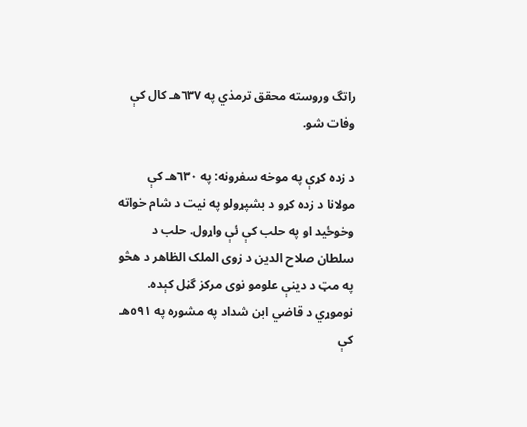راتگ وروسته محقق ترمذي په ٦٣٧هـ کال کې وفات شو.

د زده کړې په موخه سفرونه: په ٦٣٠هـ کې مولانا د زده کړو د بشپړولو په نيت د شام خواته وخوځيد او په حلب کې ئې واړول. حلب د سلطان صلاح الدين د زوى الملک الظاهر د هڅو په مټ د دينې علومو نوى مرکز گڼل کېده. نوموړي د قاضي ابن شداد په مشوره په ٥٩١هـ کې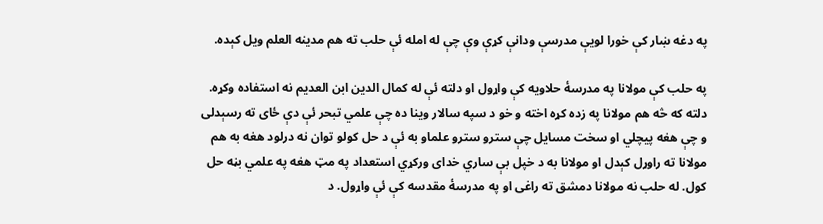په دغه ښار کې خورا لويې مدرسې ودانې کړې وې چې له امله ئې حلب ته هم مدينه العلم ويل کېده.

په حلب کې مولانا په مدرسۀ حلاويه کې واړول او دلته ئې له کمال الدين ابن العديم نه استفاده وکړه. دلته که څه هم مولانا په زده کړه اخته و خو د سپه سالار وينا ده چې علمي تبحر ئې دې ځاى ته رسېدلى و چې هغه پيچلي او سخت مسايل چې سترو سترو علماو به ئې د حل کولو توان نه درلود هغه به هم مولانا ته راوړل کېدل او مولانا به د خپل بې ساري خداى ورکړي استعداد په مټ هغه په علمي بڼه حل کول. له حلب نه مولانا دمشق ته راغى او په مدرسۀ مقدسه کې ئې واړول. د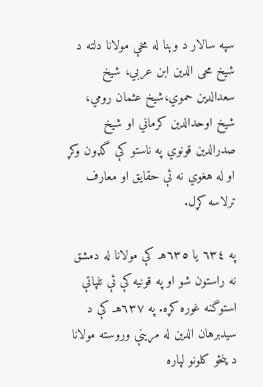سپه سالار د وېنا له مخې مولانا دلته د شيخ محى الدين ابن عربي، شيخ سعدالدين حموي،شيخ عثمان رومي، شيخ اوحدالدين کرماني او شيخ صدرالدين قونوي په ناستو کې گډون وکړ او له هغوي نه ئې حقايق او معارف ترلاسه کړل.

په ٦٣٤ يا ٦٣٥هـ کې مولانا له دمشق نه راستون شو او په قونيه کې ئې تلپاتې استوگنه غوره کړه. په ٦٣٧هـ کې د سيدبرهان الدين له مړينې وروسته مولانا د پنځو کلونو لپاره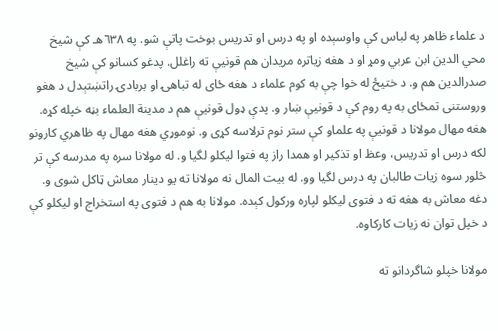د علماء ظاهر په لباس کې واوسېده او په درس او تدريس بوخت پاتې شو. په ٦٣٨هـ کې شيخ محي الدين ابن عربي ومړ او د هغه زياتره مريدان هم قونيې ته راغلل. پدغو کسانو کې شيخ صدرالدين هم و. د ختيځ له خوا چې به کوم علماء د هغه ځاى له تباهۍ او بربادۍ راتښتېدل د هغو وروستنى تمځاى به په روم کې د قونيې ښار و. پدې ډول قونيې هم د مدينة العلماء بڼه خپله کړه. هغه مهال مولانا د قونيې په علماو کې ستر نوم ترلاسه کړى و. نوموړي هغه مهال په ظاهري کارونو لکه درس او تدريس، وعظ او تذکير او همدا راز په فتوا ليکلو لگيا و. له مولانا سره په مدرسه کې تر څلور سوه زيات طالبان په درس لگيا وو. له بيت المال نه مولانا ته يو دينار معاش ټاکل شوى و. دغه معاش به هغه ته د فتوى ليکلو لپاره ورکول کېده. مولانا به هم د فتوى په استخراج او ليکلو کې د خپل توان نه زيات کارکاوه.

مولانا خپلو شاگردانو ته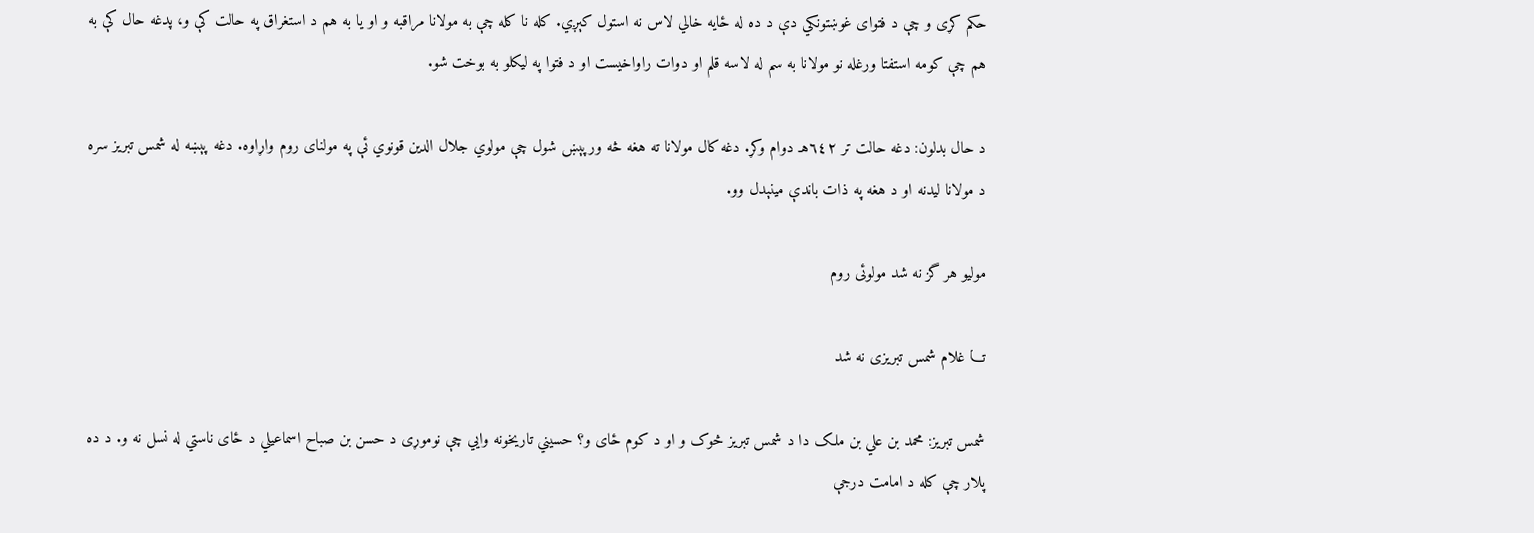حکم کړى و چې د فتواى غوښتونکي دې د ده له ځايه خالي لاس نه استول کېږي. کله نا کله چې به مولانا مراقبه و او يا به هم د استغراق په حالت کې و، پدغه حال کې به هم چې کومه استفتا ورغله نو مولانا به سم له لاسه قلم او دوات راواخيست او د فتوا په ليكلو به بوخت شو.

د حال بدلون: دغه حالت تر ٦٤٢هـ دوام وکړ. دغه کال مولانا ته هغه څه ورپېښ شول چې مولوي جلال الدين قونوي ئې په مولناى روم واړاوه. دغه پېښه له شمس تبريز سره د مولانا ليدنه او د هغه په ذات باندې مينېدل وو.

موليو هر گز نه شد مولوئى روم

تـــا غلام شمس تبريزى نه شد

شمس تبريز: محمد بن علي بن ملک دا د شمس تبريز څوک و او د کوم ځاى و؟ حسيني تاريخونه وايي چې نوموړى د حسن بن صباح اسماعيلي د ځاى ناستي له نسل نه و. د ده پلار چې کله د امامت درجې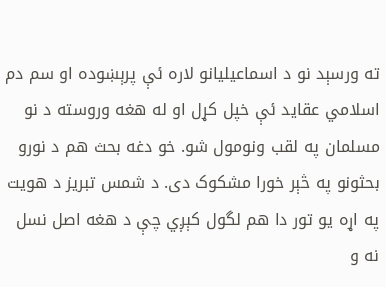ته ورسېد نو د اسماعيليانو لاره ئې پرېښوده او سم دم اسلامي عقايد ئې خپل کړل او له هغه وروسته د نو مسلمان په لقب ونومول شو. خو دغه بحث هم د نورو بحثونو په څېر خورا مشکوک دى. د شمس تبريز د هويت په اړه يو تور دا هم لگول کېږي چې د هغه اصل نسل نه و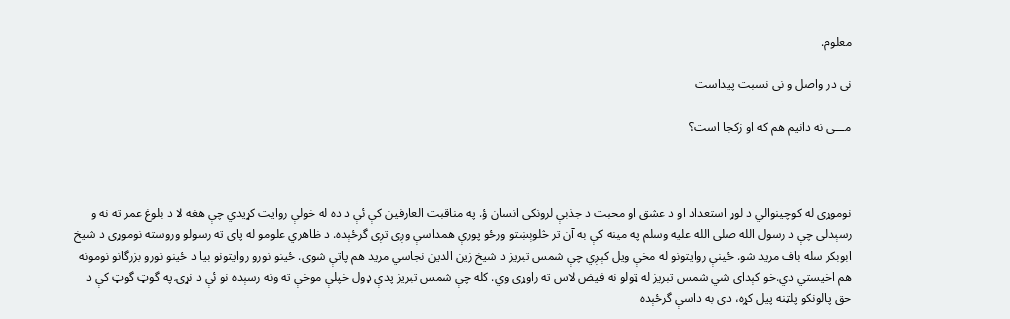معلوم.

نى در واصل و نى نسبت پيداست

مـــى نه دانيم هم که او زکجا است؟



نوموړى له کوچينوالي د لوړ استعداد او د عشق او محبت د جذبې لرونکى انسان ؤ. په مناقبت العارفين کې ئې د ده له خولې روايت کړيدي چې هغه لا د بلوغ عمر ته نه و رسېدلى چې د رسول الله صلى الله عليه وسلم په مينه کې به آن تر څلوېښتو ورځو پورې همداسې وږى تږى گرځېده. د ظاهري علومو له پاى ته رسولو وروسته نوموړى د شيخ ابوبکر سله باف مريد شو. ځينې روايتونو له مخې ويل کېږي چې شمس تبريز د شيخ زين الدين نجاسي مريد هم پاتې شوى. ځينو نورو روايتونو بيا د ځينو نورو بزرگانو نومونه هم اخيستي دي.خو کېداى شي شمس تبريز له ټولو نه فيض لاس ته راوړى وي. کله چې شمس تبريز پدې ډول خپلې موخې ته ونه رسېده نو ئې د نړۍ په گوټ گوټ کې د حق پالونکو پلټنه پيل کړه، دى به داسې گرځېده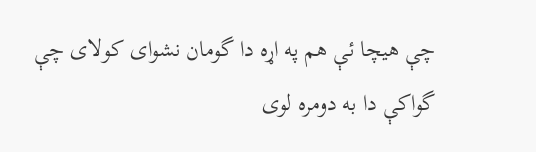چې هيچا ئې هم په اړه دا گومان نشواى کولاى چې گواکې دا به دومره لوى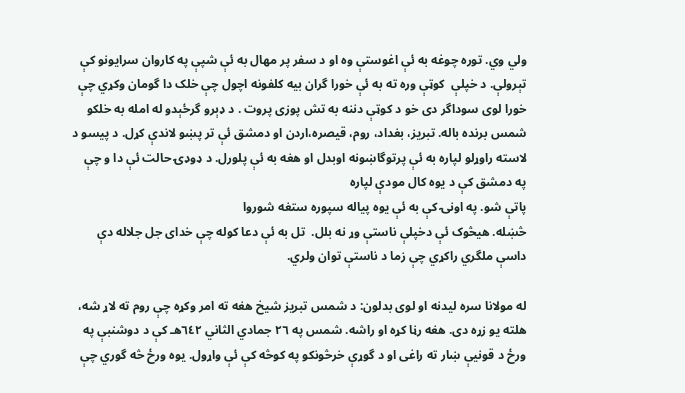ولي وي. توره چوغه به ئې اغوستې وه او د سفر پر مهال به ئې شپې په کاروان سرايونو کې تېرولې. د خپلې  کوټې وره ته به ئې خورا گران بيه کلفونه اچول چې خلک دا گومان وکړي چې خورا لوى سوداگر دى خو د کوټې دننه به تش پوزى پروت . د ډېرو گرځېدو له امله به خلکو شمس برنده باله. تبريز، بغداد، روم، قيصره،اردن او دمشق ئې تر پښو لاندې کړل. د پيسو د لاسته راوړلو لپاره به ئې پرتوگاښونه اوبدل او هغه به ئې پلورل. د ډوډۍ حالت ئې دا و چې په دمشق کې د يوه کال مودې لپاره
پاتې شو. په اونۍ کې به ئې يوه پياله سپوره ستغه شوروا
څښله. هيڅوک ئې دخپلې ناستې وړ نه بلل.  تل به ئې دعا کوله چې خداى جل جلاله دې داسې ملگري راکړي چې زما د ناستې توان ولري.

له مولانا سره ليدنه او لوى بدلون: د شمس تبريز شيخ هغه ته امر وکړه چې روم ته لاړ شه، هلته يو زړه دى. هغه رڼا کړه او راشه. شمس په ٢٦ جمادي الثاني ٦٤٢هـ کې د دوشنبې په ورځ د قونيې ښار ته راغى او د گوړې خرڅونکو په کوڅه کې ئې واړول. يوه ورځ څه گوري چې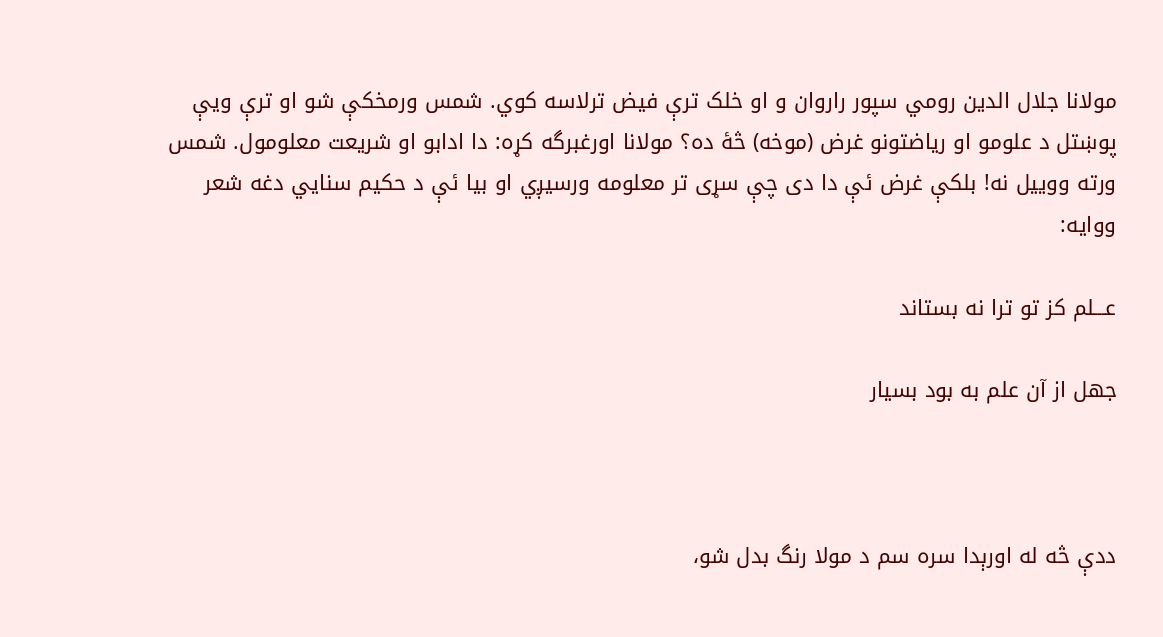مولانا جلال الدين رومي سپور راروان و او خلک ترې فيض ترلاسه کوي. شمس ورمخکې شو او ترې ويې پوښتل د علومو او رياضتونو غرض (موخه) څۀ ده؟ مولانا اورغبرگه کړه: دا ادابو او شريعت معلومول. شمس ورته ووييل نه! بلکې غرض ئې دا دى چې سړى تر معلومه ورسيږي او بيا ئې د حکيم سنايي دغه شعر ووايه:

عـــلم کز تو ترا نه بستاند

جهل از آن علم به بود بسيار



ددې څه له اورېدا سره سم د مولا رنگ بدل شو،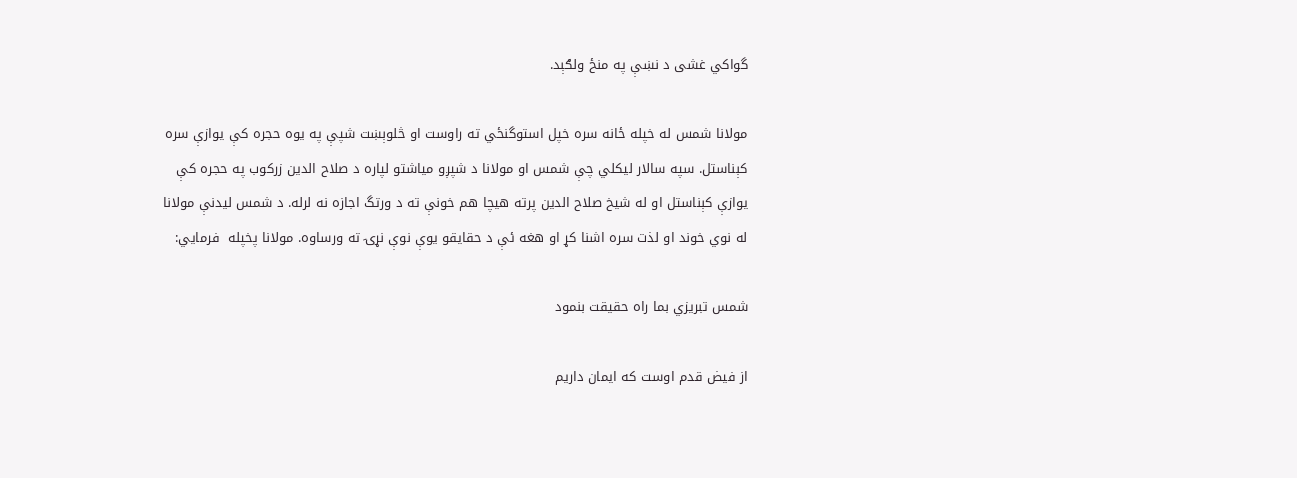گواکي غشى د نښې په منځ ولګېد.

مولانا شمس له خپله ځانه سره خپل استوگنځي ته راوست او څلوېښت شپې په يوه حجره کې يوازې سره کېناستل. سپه سالار ليکلي چې شمس او مولانا د شپږو مياشتو لپاره د صلاح الدين زرکوب په حجره کې يوازې کېناستل او له شيخ صلاح الدين پرته هيچا هم خونې ته د ورتگ اجازه نه لرله. د شمس ليدنې مولانا له نوي خوند او لذت سره اشنا کړ او هغه ئې د حقايقو يوې نوې نړۍ ته ورساوه. مولانا پخپله  فرمايي:

شمس تبريزي بما راه حقيقت بنمود

از فيض قدم اوست که ايمان داريم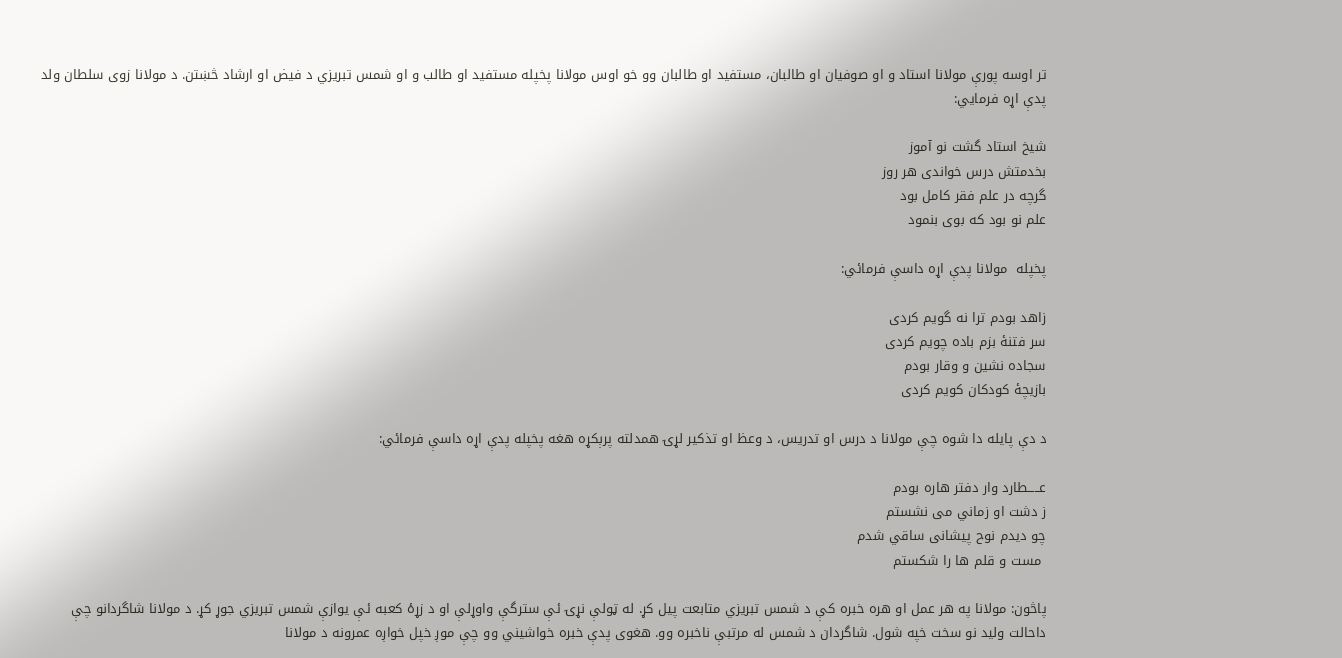تر اوسه پورې مولانا استاد و او صوفيان او طالبان، مستفيد او طالبان وو خو اوس مولانا پخپله مستفيد او طالب و او شمس تبريزي د فيض او ارشاد څښتن. د مولانا زوى سلطان ولد پدې اړه فرمايي:

شيخ استاد گشت نو آموز
بخدمتش درس خواندى هر روز
گرچه در علم فقر کامل بود
علم نو بود که بوى بنمود

پخپله  مولانا پدې اړه داسې فرمائي:

زاهد بودم ترا نه گويم کردى
سر فتنۀ بزم باده چويم کردى
سجاده نشين و وقار بودم
بازيچۀ کودکان کويم کردى

د دې پايله دا شوه چې مولانا د درس او تدريس، د وعظ او تذکير لړۍ همدلته پرېکړه هغه پخپله پدې اړه داسې فرمائي:

عـــــطارد وار دفتر هاره بودم
ز دشت او زماني مى نشستم
چو ديدم نوح پيشانى ساقي شدم
 مست و قلم ها را شکستم

پاڅون: مولانا په هر عمل او هره خبره کې د شمس تبريزي متابعت پيل کړ. له ټولې نړۍ ئې سترگې واوړلې او د زړۀ کعبه ئې يوازې شمس تبريزي جوړ کړ. د مولانا شاگردانو چې داحالت وليد نو سخت خپه شول. شاگردان د شمس له مرتبې ناخبره وو. هغوى پدې خبره خواشيني وو چې موږ خپل خواږه عمرونه د مولانا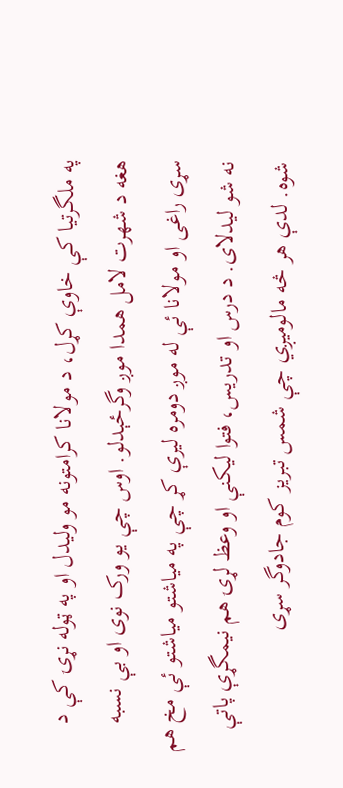په ملگرتيا کې خاوې کړل، د مولانا کرامتونه مو وليدل او په ټوله نړۍ کې د هغه د شهرت لامل همدا موږ وگرځېدلو. اوس چې يو ورک نوى او بې نسبه سړى راغى او مولانا ئې له موږ دومره ليرې کړ چې په مياشتو مياشتو ئې مخ هم نه شو ليدلاى. د درس او تدريس، فتوا ليکنې او وعظ لړۍ هم نيمگړې پاتې شوه. لدې هر څه مالوميږي چې شمس تبريز کوم جادوگر سړى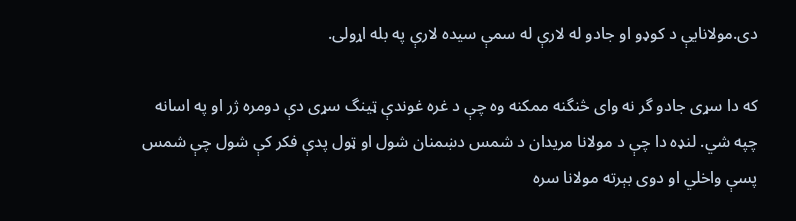دى.مولانايې د کوډو او جادو له لارې له سمې سيده لارې په بله اړولى.

که دا سړى جادو گر نه واى څنگنه ممکنه وه چې د غره غوندې ټينگ سړى دې دومره ژر او په اسانه چپه شي. لنډه دا چې د مولانا مريدان د شمس دښمنان شول او ټول پدې فکر کې شول چې شمس پسې واخلي او دوى بېرته مولانا سره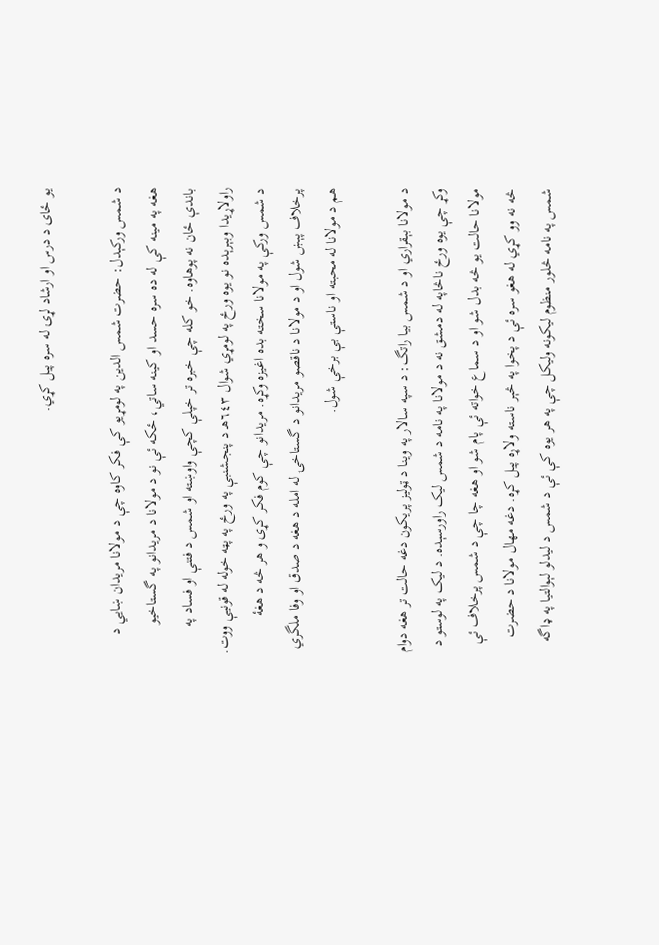يو ځاى د درس او ارشاد لړۍ له سره پيل کړي.

د شمس ورکېدل: حضرت شمس الدين په لومړيو کې فکر کاوه چې د مولانا مريدان ښايي د هغه په مينه کې له ده سره حسد او کينه ساتي، ځکه ئې نو د مولانا د مريدانو په گستاخيو باندې ځان نه پوهاوه. خو کله چې خبره تر خپلې کچې واوښته او شمس د فتنې او فساد په راولاړيدا وبېرېده نو يوه ورځ په لومړي شوال ٦٤٣هـ د پنجشنبې په ورځ په پټه خوله له قونيې ووت. د شمس ورکې په مولانا سخته بده اغيزه وکړه. مريدانو چې کوم فکر کړى و هر څه د هغۀ پرخلاف پېښ شول او د مولانا د ناقصو مريدانو د گستاخۍ له امله د هغه د صدق او وفا ملگري هم د مولانا له محبته او ناستې بې برخې شول.

د مولانا بېقراري او د شمس بيا راتگ: د سپه سالار په وينا د ټوليز پريکون دغه حالت تر هغه دوام وکړ چې يوه ورځ ناڅاپه له دمشق نه د مولانا په نامه د شمس ليک راورسېده. د ليک په لوستو د مولانا حالت يو څه بدل شو او د سماع خواته ئې پام شو او هغه چا چې د شمس پرخلاف ئې څه نه وو کړي له هغو سره ئې د پخوا په څېر ناسته ولاړه پيل کړه. دغه مهال مولانا د حضرت شمس په نامه څلور منظوم ليکونه وليکل چې په هر يوه کې ئې د شمس د ليدلو لېوالتيا په ډاگه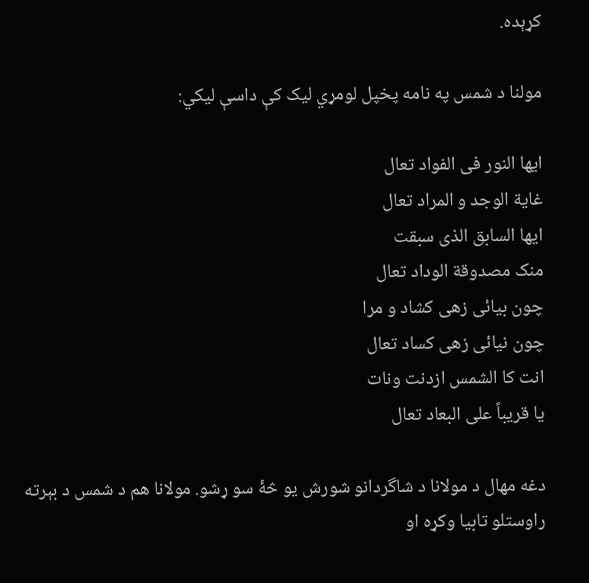کړېده.

مولنا د شمس په نامه پخپل لومړي ليک کې داسې ليکي:

ايها النور فى الفواد تعال
غاية الوجد و المراد تعال
ايها السابق الذى سبقت
منک مصدوقة الوداد تعال
چون بيائى زهى کشاد و مرا
چون نيائى زهى کساد تعال
انت کا الشمس ازدنت ونات
يا قريباً على البعاد تعال

دغه مهال د مولانا د شاگردانو شورش يو څۀ سو ړشو. مولانا هم د شمس د بېرته راوستلو تابيا وکړه او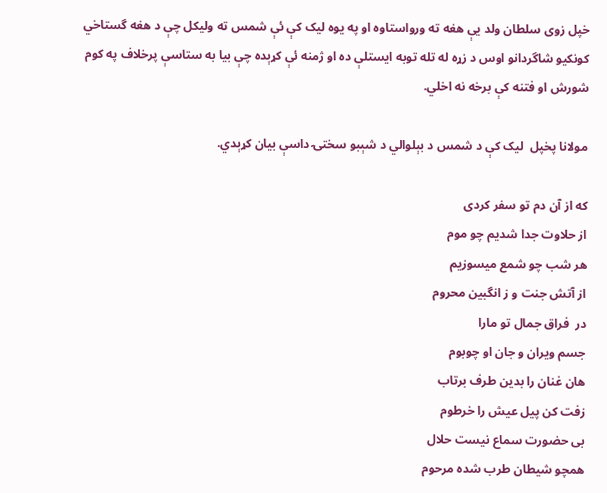خپل زوى سلطان ولد يې هغه ته ورواستاوه او په يوه ليک کې ئې شمس ته وليکل چې د هغه گستاخي کونکيو شاگردانو اوس د زړه له تله توبه ايستلې ده او ژمنه ئې کړېده چې بيا به ستاسې پرخلاف په کوم شورش او فتنه کې برخه نه اخلي.

مولانا پخپل  ليک کې د شمس د بېلوالي د شېبو سختۍ داسې بيان کړېدي.

که از آن دم تو سفر کردى
از حلاوت جدا شديم چو موم
هر شب چو شمع ميسوزيم
از آتش جنت و ز انگبين محروم
در  فراق جمال تو مارا
جسم ويران و جان او چوبوم
هان غنان را بدين طرف برتاب
زفت کن پيل عيش را خرطوم
بى حضورت سماع نيست حلال
همچو شيطان طرب شده مرحوم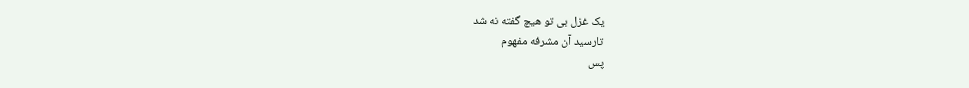يک غزل بى تو هيچ گفته نه شد
تارسيد آن مشرفه مفهوم
پس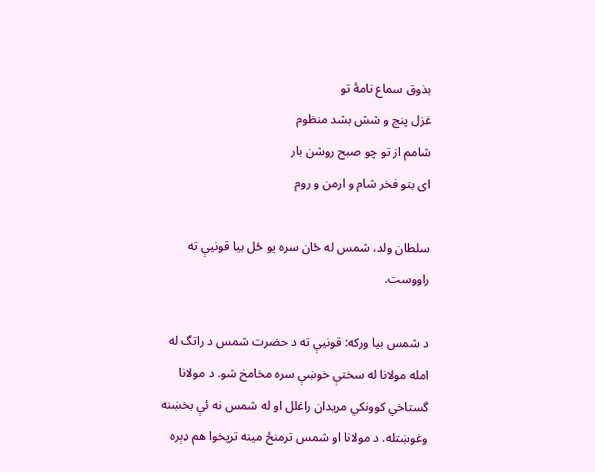بذوق سماع نامۀ تو
غزل پنج و شش بشد منظوم
شامم از تو چو صبح روشن بار
اى بتو فخر شام و ارمن و روم

سلطان ولد، شمس له ځان سره يو ځل بيا قونيې ته راووست.

د شمس بيا ورکه: قونيې ته د حضرت شمس د راتگ له امله مولانا له سختې خوښې سره مخامخ شو. د مولانا گستاخي کوونکي مريدان راغلل او له شمس نه ئې بخښنه وغوښتله. د مولانا او شمس ترمنځ مينه ترپخوا هم ډېره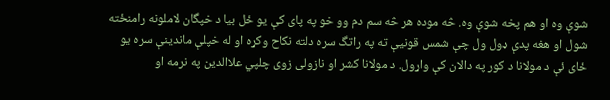شوې وه او هم پخه شوې وه. څه موده هر څه سم دم وو خو په پاى کې يو ځل بيا د خپگان لاملونه رامنځته شول او هغه پدې ډول ول چې شمس قونيې ته په راتگ سره دلته نکاح وکړه او له خپلې ماندينې سره يو ځاى ئې د مولانا د کور په دالان کې واړول. د مولانا کشر او نازولى زوى چلپي علاالدين په نرمه او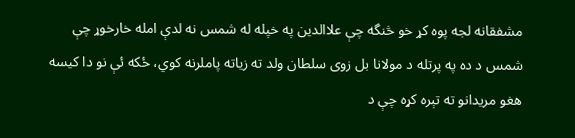مشفقانه لجه پوه کړ خو څنگه چې علاالدين په خپله له شمس نه لدې امله خارخوړ چې شمس د ده په پرتله د مولانا بل زوى سلطان ولد ته زياته پاملرنه کوي، ځکه ئې نو دا کيسه هغو مريدانو ته تېره کړه چې د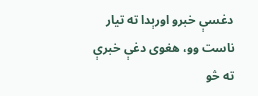دغسې خبرو اورېدا ته تيار ناست وو، هغوى دغې خبرې ته څو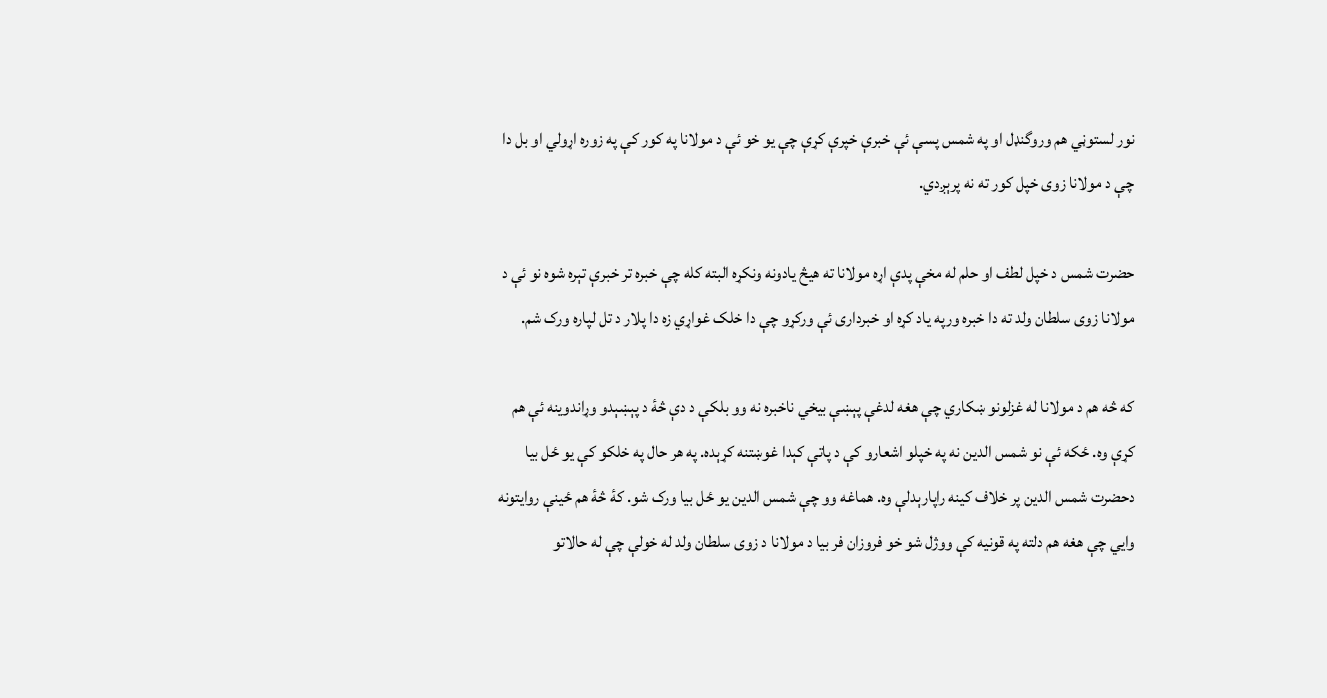نور لستوڼي هم وروگنډل او په شمس پسې ئې خبرې خپرې کړې چې يو خو ئې د مولانا په کور کې په زوره اړولي او بل دا چې د مولانا زوى خپل کور ته نه پرېږدي.

حضرت شمس د خپل لطف او حلم له مخې پدې اړه مولانا ته هيڅ يادونه ونکړه البته کله چې خبره تر خبرې تېره شوه نو ئې د مولانا زوى سلطان ولد ته دا خبره ورپه ياد کړه او خبردارى ئې ورکړو چې دا خلک غواړي زه دا پلار د تل لپاره ورک شم.

که څه هم د مولانا له غزلونو ښکاري چې هغه لدغې پېښې بيخي ناخبره نه وو بلکې د دې څۀ د پېښېدو وړاندوينه ئې هم کړې وه. ځکه ئې نو شمس الدين نه په خپلو اشعارو کې د پاتې کېدا غوښتنه کړېده. په هر حال په خلکو کې يو ځل بيا دحضرت شمس الدين پر خلاف کينه راپارېدلې وه. هماغه وو چې شمس الدين يو ځل بيا ورک شو. کۀ څۀ هم ځينې روايتونه وايي چې هغه هم دلته په قونيه کې ووژل شو خو فروزان فر بيا د مولانا د زوى سلطان ولد له خولې چې له حالاتو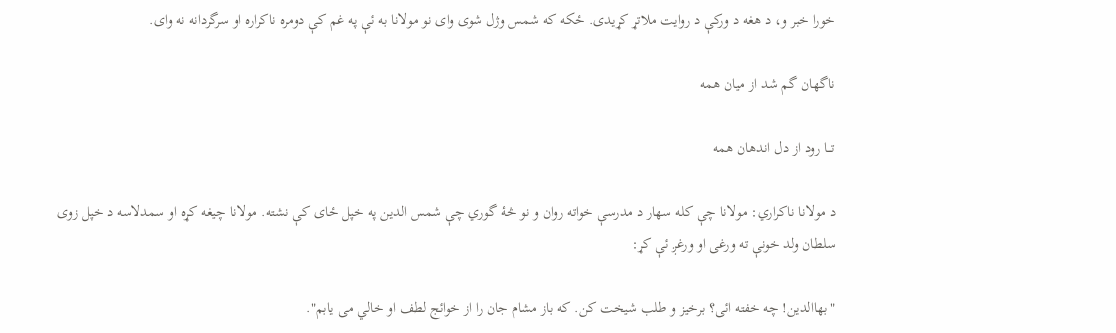خورا خبر و، د هغه د ورکې د روايت ملاتړ کړيدى. ځکه که شمس وژل شوى واى نو مولانا به ئې په غم کې دومره ناکراره او سرگردانه نه واى.

ناگهان گم شد از ميان همه

تـــا رود از دل اندهان همه

د مولانا ناکراري: مولانا چې کله سهار د مدرسې خواته روان و نو څۀ گوري چې شمس الدين په خپل ځاى کې نشته. مولانا چيغه کړه او سمدلاسه د خپل زوى سلطان ولد خونې ته ورغى او ورغږ ئې کړ:

"بهاالدين! چه خفته ائى؟ برخيز و طلب شيخت کن. که باز مشام جان را از خوائج لطف او خالي مى يابم".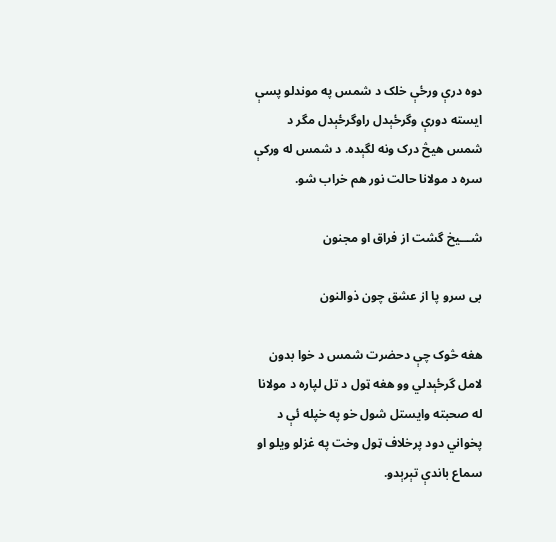دوه درې ورځې خلک د شمس په موندلو پسې ايسته دورې وگرځېدل راوگرځېدل مگر د شمس هيڅ درک ونه لگېده. د شمس له ورکې سره د مولانا حالت نور هم خراب شو.

شـــيخ گشت از فراق او مجنون

بى سرو پا از عشق چون ذوالنون

هغه څوک چې دحضرت شمس د خوا بدون لامل گرځېدلي وو هغه ټول د تل لپاره د مولانا له صحبته وايستل شول خو په خپله ئې د پخواني دود پرخلاف ټول وخت په غزلو ويلو او سماع باندې تېرېدو.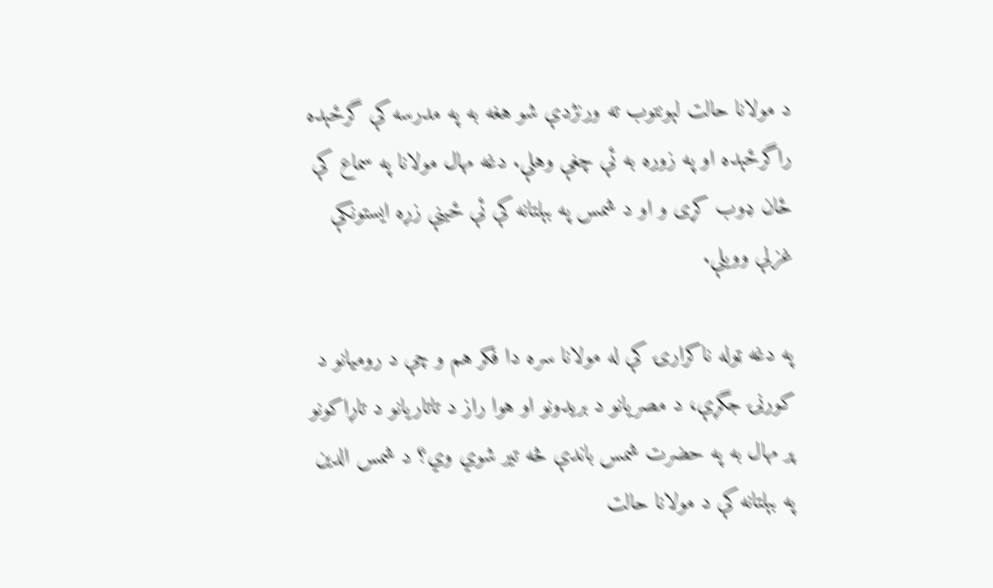د مولانا حالت لېونتوب ته ورنژدې شو هغه به په مدرسه کې گرځېده راگرځېده او په زوره به ئې چغې وهلې. دغه مهال مولانا په سماع کې ځان ډوب کړى و او د شمس په بېلتانه کې ئې ځينې زړه ايستونکې غزلې وويلې.

په دغه ټوله ناکرارۍ کې له مولانا سره دا فکر هم و چې د روميانو د کورنۍ جگړې، د مصريانو د بريدونو او هوا راز د تاتاريانو د تاړاکونو پر مهال به په حضرت شمس باندې څه تير شوي وي؟ د شمس الدين په بېلتانه کې د مولانا حالت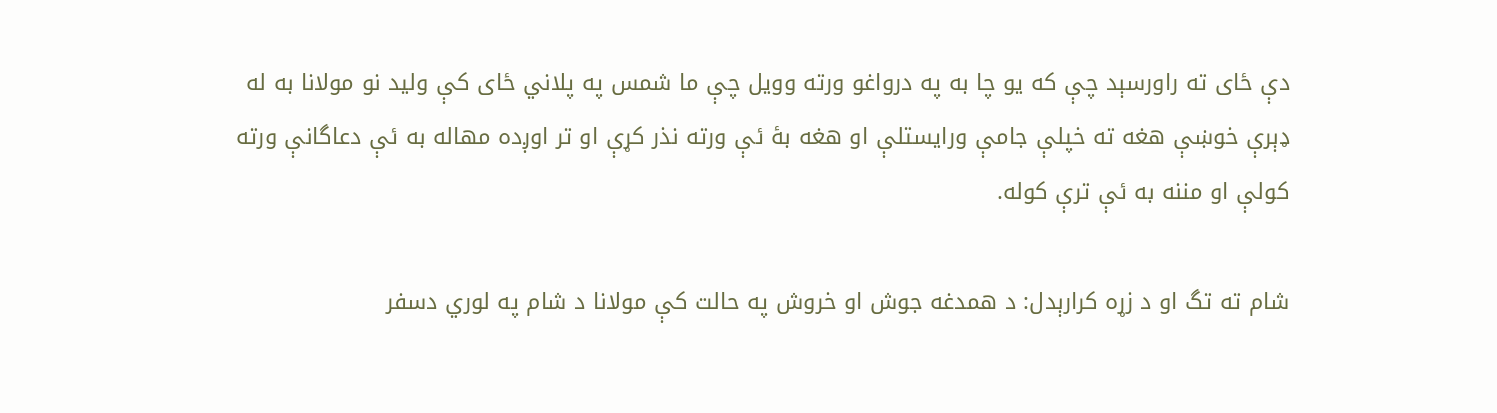دې ځاى ته راورسېد چې که يو چا به په درواغو ورته وويل چې ما شمس په پلاني ځاى کې وليد نو مولانا به له ډېرې خوښې هغه ته خپلې جامې ورايستلې او هغه بۀ ئې ورته نذر کړې او تر اوږده مهاله به ئې دعاگانې ورته کولې او مننه به ئې ترې کوله.

شام ته تگ او د زړه کرارېدل: د همدغه جوش او خروش په حالت کې مولانا د شام په لوري دسفر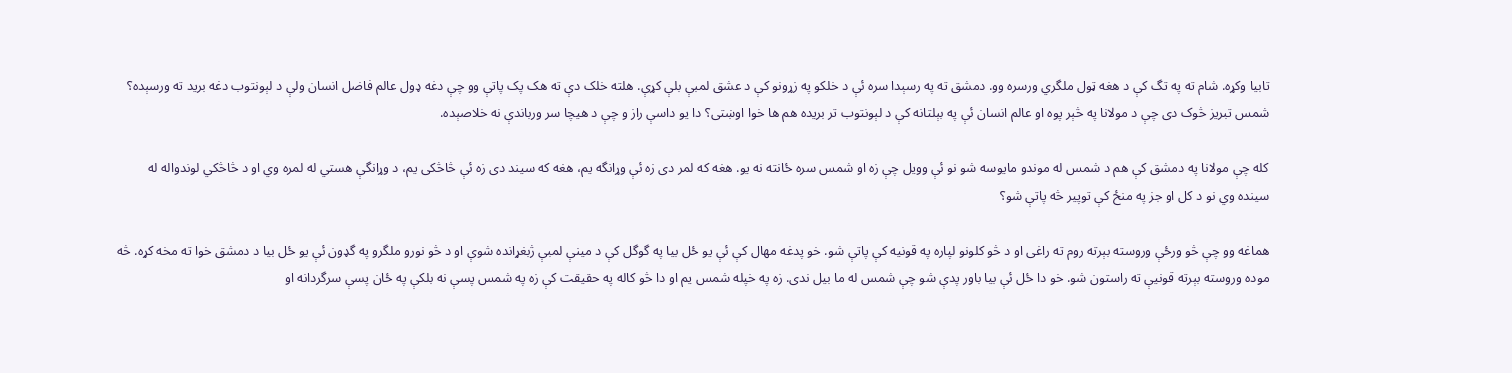تابيا وکړه. شام ته په تگ کې د هغه ټول ملگري ورسره وو. دمشق ته په رسېدا سره ئې د خلکو په زړونو کې د عشق لمبې بلې کړې. هلته خلک دې ته هک پک پاتې وو چې دغه ډول عالم فاضل انسان ولې د لېونتوب دغه بريد ته ورسېده؟ شمس تبريز څوک دى چې د مولانا په څېر پوه او عالم انسان ئې په بېلتانه کې د لېونتوب تر بريده هم ها خوا اوښتى؟ دا يو داسې راز و چې د هيچا سر ورباندې نه خلاصېده.

کله چې مولانا په دمشق کې هم د شمس له موندو مايوسه شو نو ئې وويل چې زه او شمس سره ځانته نه يو. هغه که لمر دى زه ئې وړانگه يم، هغه که سيند دى زه ئې څاڅکى يم، د وړانگې هستي له لمره وي او د څاڅکي لوندواله له سينده وي نو د کل او جز په منځ کې توپير څه پاتې شو؟

هماغه وو چې څو ورځې وروسته بېرته روم ته راغى او د څو کلونو لپاره په قونيه کې پاتې شو. خو پدغه مهال کې ئې يو ځل بيا په گوگل کې د مينې لمبې ژبغړانده شوې او د څو نورو ملگرو په گډون ئې يو ځل بيا د دمشق خوا ته مخه کړه. څه موده وروسته بېرته قونيې ته راستون شو. خو دا ځل ئې بيا باور پدې شو چې شمس له ما بيل ندى. زه په خپله شمس يم او دا څو کاله په حقيقت کې زه په شمس پسې نه بلکې په ځان پسې سرگردانه او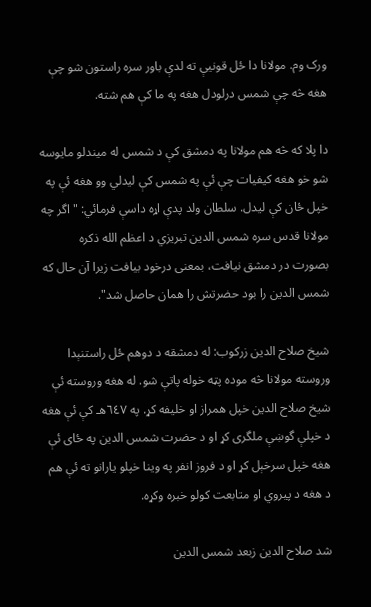ورک وم. مولانا دا ځل قونيې ته لدې باور سره راستون شو چې هغه څه چې شمس درلودل هغه په ما کې هم شته.

دا پلا که څه هم مولانا په دمشق کې د شمس له ميندلو مايوسه شو خو هغه کيفيات چې ئې په شمس کې ليدلي وو هغه ئې په خپل ځان کې ليدل. سلطان ولد پدې اړه داسې فرمائي: " اگر چه مولانا قدس سره شمس الدين تبريزي د اعظم الله ذکره بصورت در دمشق نيافت، بمعنى درخود بيافت زيرا آن حال که شمس الدين را بود حضرتش را همان حاصل شد".

شيخ صلاح الدين زرکوب: له دمشقه د دوهم ځل راستنېدا وروسته مولانا څه موده پټه خوله پاتې شو. له هغه وروسته ئې شيخ صلاح الدين خپل همراز او خليفه کړ. په ٦٤٧هـ کې ئې هغه د خپلې گوښې ملگرى کړ او د حضرت شمس الدين په ځاى ئې هغه خپل سرخېل کړ او د فروز انفر په وينا خپلو يارانو ته ئې هم د هغه د پيروي او متابعت کولو خبره وکړه.

شد صلاح الدين زبعد شمس الدين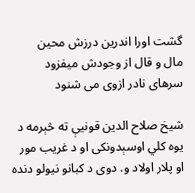گشت اورا اندرين درزش محين
مال و قال از وجودش ميفزود
سرهاى نادر ازوى مى شنود

شيخ صلاح الدين قونيې ته څېرمه د يوه کلي اوسېدونکى او د غريب مور او پلار اولاد و. دوى د کبانو نيولو دنده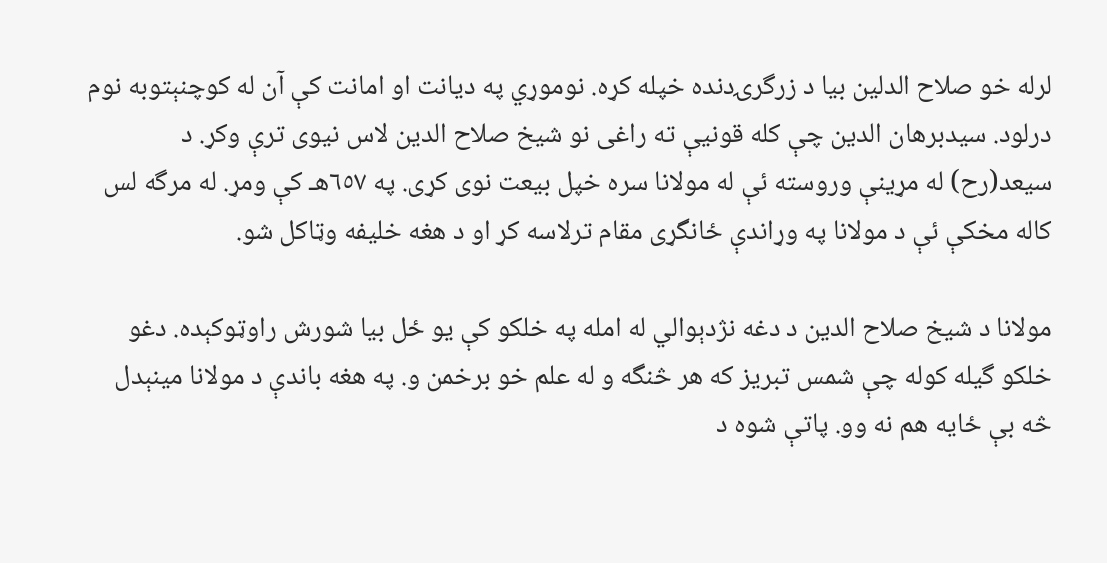لرله خو صلاح الدلين بيا د زرگرۍدنده خپله کړه. نوموړي په ديانت او امانت کې آن له كوچنېتوبه نوم درلود. سيدبرهان الدين چې کله قونيې ته راغى نو شيخ صلاح الدين لاس نيوى ترې وکړ. د سيعد(رح) له مړينې وروسته ئې له مولانا سره خپل بيعت نوى کړى. په ٦٥٧هـ کې ومړ. له مرگه لس کاله مخکې ئې د مولانا په وړاندې ځانگړى مقام ترلاسه کړ او د هغه خليفه وټاکل شو.

مولانا د شيخ صلاح الدين د دغه نژدېوالي له امله په خلکو کې يو ځل بيا شورش راوټوکېده. دغو خلکو گيله کوله چې شمس تبريز که هر څنگه و له علم خو برخمن و. په هغه باندې د مولانا مينېدل څه بې ځايه هم نه وو. پاتې شوه د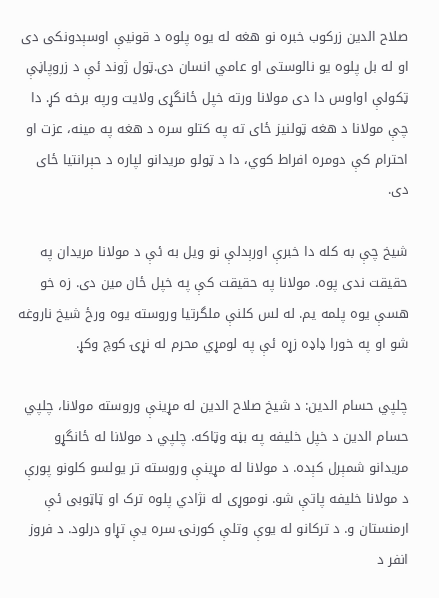صلاح الدين زرکوب خبره نو هغه له يوه پلوه د قونيې اوسېدونکى دى او له بل پلوه يو نالوستى او عامي انسان دى.ټول ژوند ئې د زروپاڼې ټکولې اواوس دا دى مولانا ورته خپل ځانگړى ولايت ورپه برخه کړ. دا چې مولانا د هغه ټولنيز ځاى ته په کتلو سره د هغه په مينه، عزت او احترام کې دومره افراط کوي، دا د ټولو مريدانو لپاره د حېرانتيا ځاى دى.

شيخ چې به کله دا خبرې اورېدلې نو ويل به ئې د مولانا مريدان په حقيقت ندى پوه. مولانا په حقيقت کې په خپل ځان مين دى. زه خو هسې يوه پلمه يم. له لس کلنې ملگرتيا وروسته يوه ورځ شيخ ناروغه شو او په خورا ډاډه زړه ئې په لومړي محرم له نړۍ کوچ وکړ.

چلپي حسام الدين: د شيخ صلاح الدين له مړينې وروسته مولانا، چلپي حسام الدين د خپل خليفه په بڼه وټاکه. چلپي د مولانا له ځانگړو مريدانو شمېرل کېده. د مولانا له مړينې وروسته تر يولسو کلونو پورې د مولانا خليفه پاتې شو. نوموړى له نژادي پلوه ترک او ټاټوبى ئې ارمنستان و. د ترکانو له يوې وتلې کورنۍ سره يې تړاو درلود. د فروز انفر د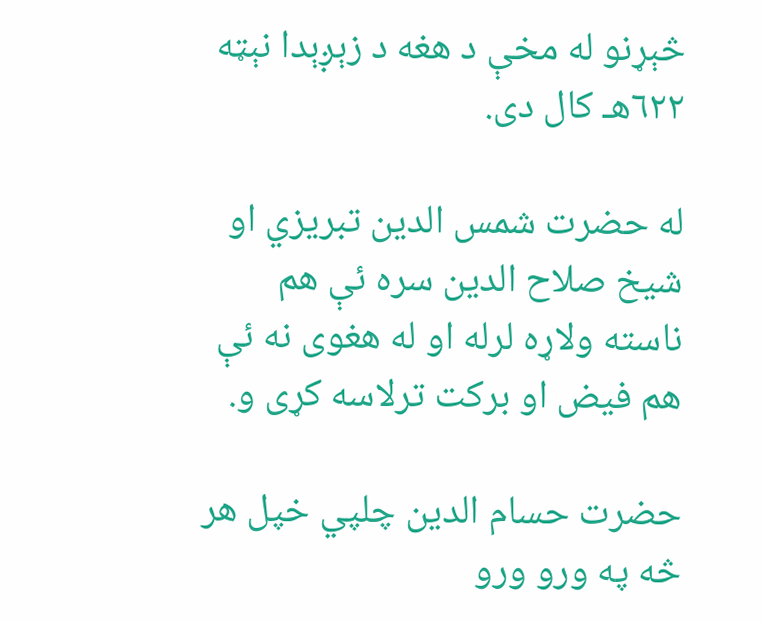څېړنو له مخې د هغه د زېږېدا نېټه ٦٢٢هـ کال دى.

له حضرت شمس الدين تبريزي او شيخ صلاح الدين سره ئې هم ناسته ولاړه لرله او له هغوى نه ئې هم فيض او برکت ترلاسه کړى و.

حضرت حسام الدين چلپي خپل هر څه په ورو ورو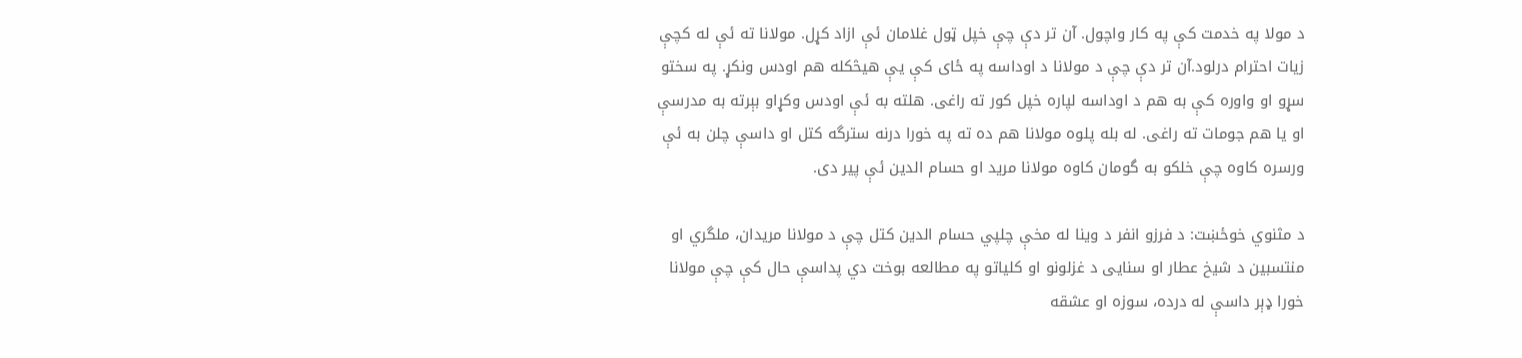د مولا په خدمت کې په کار واچول. آن تر دې چې خپل ټول غلامان ئې ازاد کړل. مولانا ته ئې له کچې زيات احترام درلود.آن تر دې چې د مولانا د اوداسه په ځاى کې يې هيڅکله هم اودس ونکړ. په سختو سړو او واوره کې به هم د اوداسه لپاره خپل کور ته راغى. هلته به ئې اودس وکړاو بېرته به مدرسې او يا هم جومات ته راغى. له بله پلوه مولانا هم ده ته په خورا درنه سترگه کتل او داسې چلن به ئې ورسره کاوه چې خلکو به گومان کاوه مولانا مريد او حسام الدين ئې پير دى.

د مثنوي خوځښت: د فرزو انفر د وينا له مخې چلپي حسام الدين کتل چې د مولانا مريدان، ملگري او منتسبين د شيخ عطار او سنايى د غزلونو او کلياتو په مطالعه بوخت دي پداسې حال کې چې مولانا خورا ډېر داسې له درده، سوزه او عشقه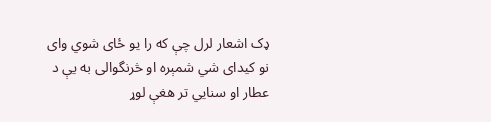ډک اشعار لرل چې که را يو ځاى شوي واى نو کيداى شي شمېره او څرنگوالى به يې د عطار او سنايي تر هغې لوړ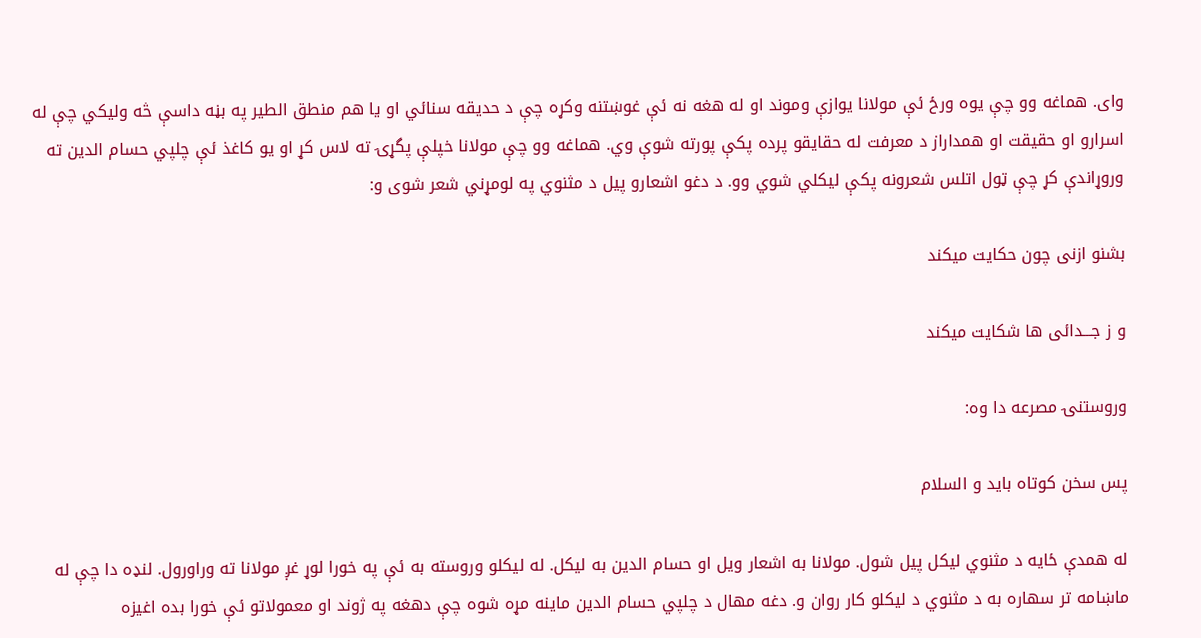واى. هماغه وو چې يوه ورځ ئې مولانا يوازې وموند او له هغه نه ئې غوښتنه وکړه چې د حديقه سنائي او يا هم منطق الطير په بڼه داسې څه وليکي چې له اسرارو او حقيقت او همداراز د معرفت له حقايقو پرده پکې پورته شوې وي. هماغه وو چې مولانا خپلې پگړۍ ته لاس کړ او يو کاغذ ئې چلپي حسام الدين ته وروړاندې کړ چې ټول اتلس شعرونه پکې ليکلي شوي وو. د دغو اشعارو پيل د مثنوي په لومړني شعر شوى و:

بشنو ازنى چون حکايت ميکند

و ز جـــدائى ها شکايت ميکند

وروستنۍ مصرعه دا وه:

پس سخن کوتاه بايد و السلام

له همدې ځايه د مثنوي ليکل پيل شول. مولانا به اشعار ويل او حسام الدين به ليکل. له ليکلو وروسته به ئې په خورا لوړ غږ مولانا ته وراورول. لنډه دا چې له ماښامه تر سهاره به د مثنوي د ليکلو کار روان و. دغه مهال د چلپي حسام الدين ماينه مړه شوه چې دهغه په ژوند او معمولاتو ئې خورا بده اغيزه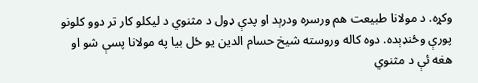وکړه. د مولانا طبيعت هم ورسره ودرېد او پدې ډول د مثنوي د ليکلو کار تر دوو کلونو پورې وځنډېده. دوه کاله وروسته شيخ حسام الدين يو ځل بيا په مولانا پسې شو او هغه ئې د مثنوي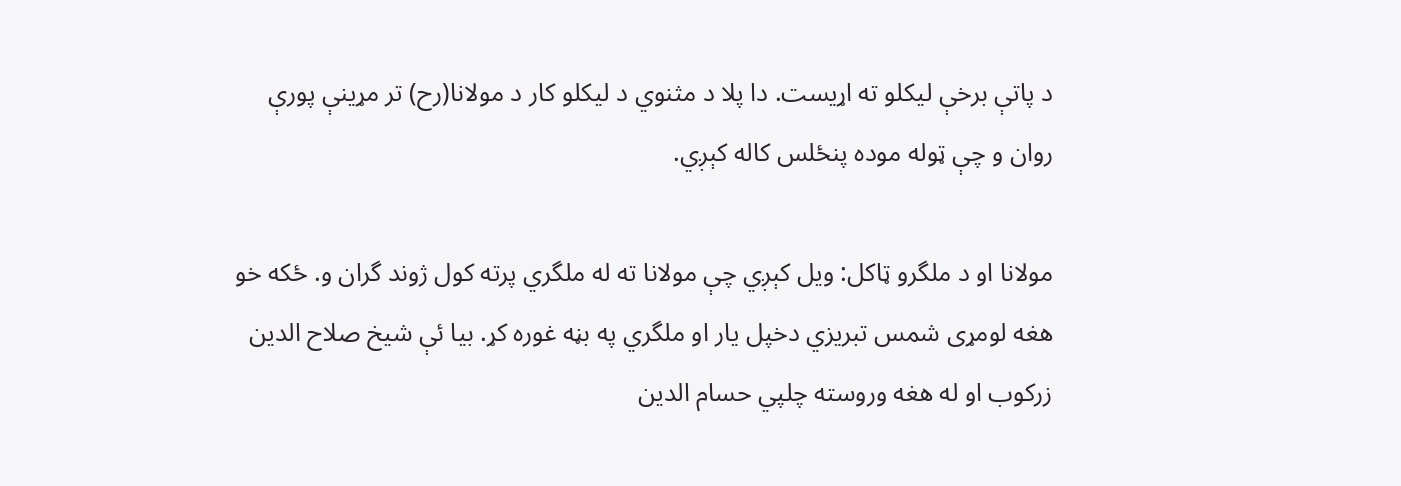د پاتې برخې ليکلو ته اړيست. دا پلا د مثنوي د ليکلو کار د مولانا(رح) تر مړينې پورې روان و چې ټوله موده پنځلس کاله کېږي.

مولانا او د ملگرو ټاکل: ويل کېږي چې مولانا ته له ملگري پرته کول ژوند گران و. ځکه خو هغه لومړى شمس تبريزي دخپل يار او ملگري په بڼه غوره کړ. بيا ئې شيخ صلاح الدين زرکوب او له هغه وروسته چلپي حسام الدين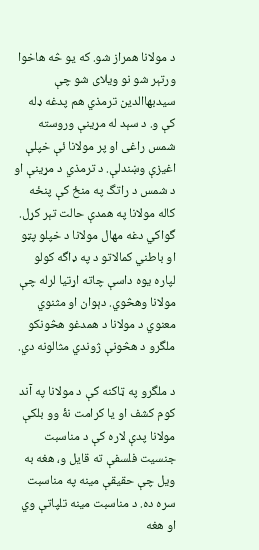د مولانا همراز شو. که يو څه هاخوا ورتېر شو نو ويلاى شو چې سيدبهاالدين ترمذي هم پدغه ډله کې و. د سېد له مړينې وروسته شمس راغى او پر مولانا ئې خپلې اغيزې وښندلې. د ترمذي د مړينې او د شمس د راتگ په منځ کې پنځه کاله مولانا په همدې حالت تېر کړل. گواکي دغه مهال مولانا د خپلو پټو او باطني کمالاتو د په ډاگه کولو لپاره يوه داسې چاته اړتيا لرله چې مولانا وهڅوي. دېوان او مثنوي معنوي د مولانا د همدغو هڅونکو ملگرو د هڅونې ژوندي مثالونه دي.

د ملگرو په ټاکنه کې د مولانا په آند کوم کشف او يا کرامت نۀ وو بلکې مولانا پدې لاره کې د مناسبت جنسيت فلسفې ته قايل و، هغه به ويل چې حقيقې مينه په مناسبت سره ده. د مناسبت مينه تلپاتې وي او هغه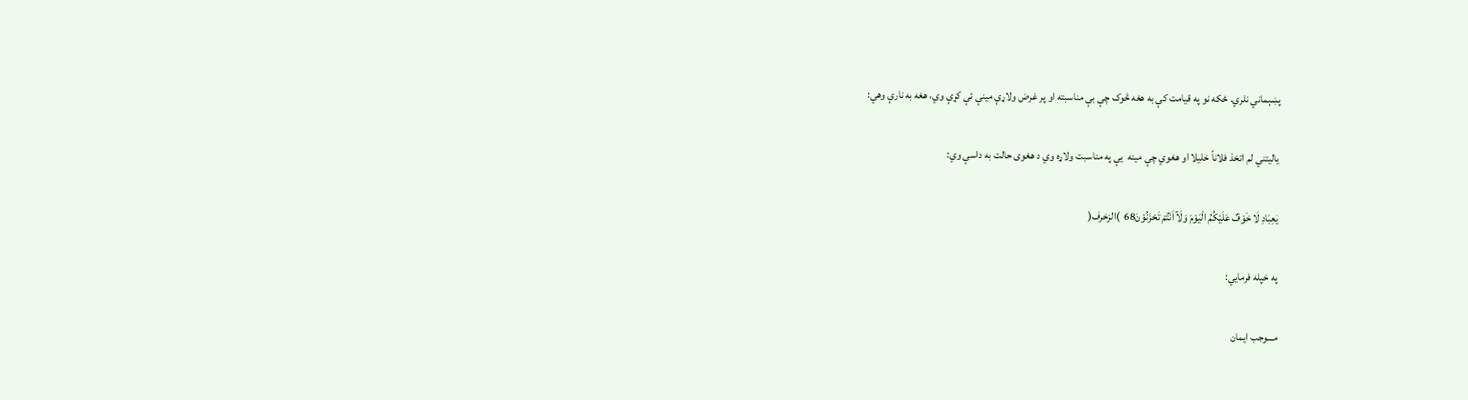پښېماني نلري. ځکه نو په قيامت کې به هغه څوک چې بې مناسبته او پر غرض ولاړې مينې ئې کړې وي، هغه به نارې وهي:

ياليتني لم اتخذ فلاناً خليلا او هغوي چې مينه  يې په مناسبت ولاړه وي د هغوى حالت به داسې وي:

يٰعِبَادِ لَا خَوْفٌ عَلَيْكُمُ الْيَوْمَ وَلَآ اَنْتُمْ تَحْزَنُوْنَ68  )الزخرف(

په خپله فرمايي:

مـــوجب ايمان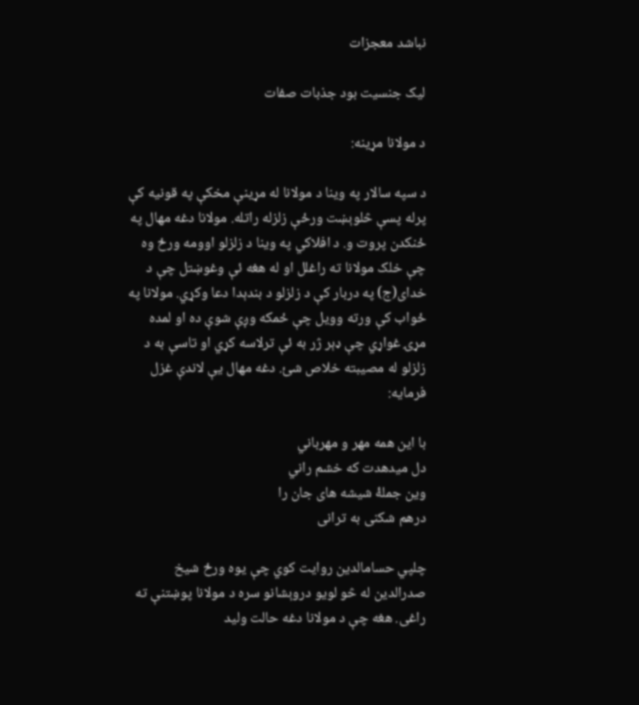نباشد معجزات

ليک جنسيت بود جذبات صفات

د مولانا مړينه:

د سپه سالار په وينا د مولانا له مړينې مخکې په قونيه کې پرله پسې څلوېښت ورځې زلزله راتله. مولانا دغه مهال په ځنکدن پروت و. د افلاکي په وينا د زلزلو اوومه ورځ وه چې خلک مولانا ته راغلل او له هغه ئې وغوښتل چې د خداى(ج) په دربار کې د زلزلو د بندېدا دعا وکړي. مولانا په ځواب کې ورته وويل چې ځمکه وږې شوې ده او لمده مړۍ غواړي چې ډېر ژر به ئې ترلاسه کړي او تاسې به د زلزلو له مصيبته خلاص شئ. دغه مهال يې لاندې غزل فرمايه:

با اين همه مهر و مهرباني
دل ميدهدت که خشم راني
وين جملۀ شيشه هاى جان را
درهم شکنى به ترانى

چلپي حسامالدين روايت کوي چې يوه ورځ شيخ صدرالدين له څو لويو دروېشانو سره د مولانا پوښتنې ته راغى. هغه چې د مولانا دغه حالت وليد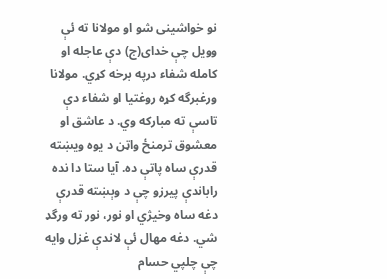نو خواشينى شو او مولانا ته ئې وويل چې خداى(ج) دې عاجله او کامله شفاء درپه برخه کړي. مولانا ورغبرگه کړه روغتيا او شفاء دې تاسې ته مبارکه وي. د عاشق او معشوق ترمنځ واټن د يوه ويښته قدرې ساه پاتې ده. آيا ستا دا نده راباندې پيرزو چې د وېښته قدرې دغه ساه وخيژي او نور، نور ته ورگډ شي. دغه مهال ئې لاندې غزل وايه چې چلپي حسام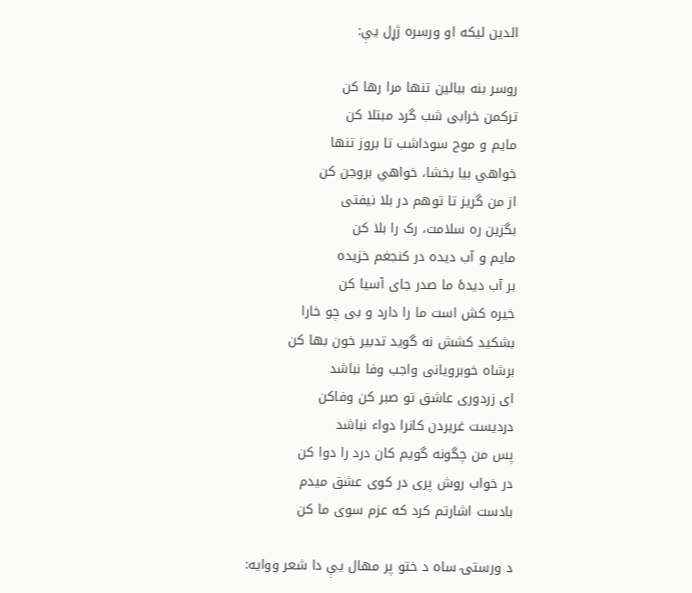الدين ليکه او ورسره ژړل يې:

روسر بنه ببالين تنها مرا رها کن
ترکمن خرابى شب گرد مبتلا کن
مايم و موج سوداشب تا بروز تنها
خواهي بيا بخشا، خواهي بروجن کن
از من گريز تا توهم در بلا نيفتى
بگزين ره سلامت، رک را بلا کن
مايم و آب ديده در کنجغم خزيده
بر آب ديدۀ ما صدر جاى آسيا کن
خيره کش است ما را دارد و بى چو خارا
بشکيد کشش نه گويد تدبير خون بها کن
برشاه خوبرويانى واجب وفا نباشد
اى زردورى عاشق تو صبر کن وفاکن
درديست غريردن کانرا دواء نباشد
پس من چگونه گويم کان درد را دوا کن
در خواب روش پرى در کوى عشق ميدم
بادست اشارتم کرد که عزم سوى ما کن

د ورستۍ ساه د ختو پر مهال يې دا شعر ووايه: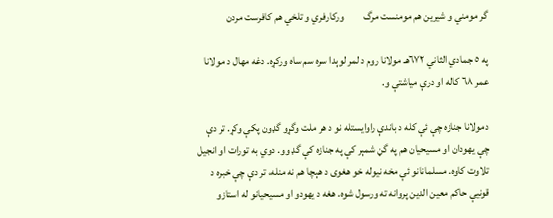گر مومني و شيرين هم مومنست مرگ         ورکارفري و تلخي هم کافرست مردن

په ٥ جمادي الثاني ٦٧٢هـ مولانا روم د لمر لوېدا سره سم ساه ورکړه. دغه مهال د مولانا عمر ٦٨ کاله او درې مياشتې و.

دمولانا جنازه چې ئې کله د باندې راوايستله نو د هر ملت وگړو گډون پکې وکړ. تر دې چې يهودان او مسيحيان هم په گڼ شمېر کې په جنازه کې گډ وو. دوي به تورات او انجيل تلاوت کاوه. مسلمانانو ئې مخه نيوله خو هغوى د هېچا هم نه منله، تر دې چې خبره د قونيې حاکم معين الدين پروانه ته ورسول شوه. هغه د يهودو او مسيحيانو له استازو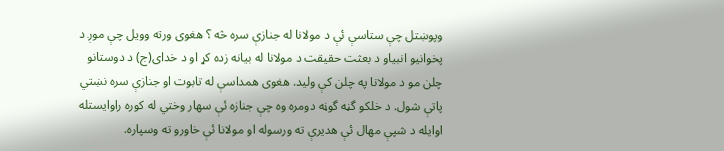وپوښتل چې ستاسې ئې د مولانا له جنازې سره څه ؟ هغوى ورته وويل چې موږ د پخوانيو انبياو د بعثت حقيقت د مولانا له بيانه زده کړ او د خداى(ج) د دوستانو چلن مو د مولانا په چلن کې وليد. هغوى همداسې له تابوت او جنازې سره نښتي پاتې شول. د خلکو گڼه گوڼه دومره وه چې جنازه ئې سهار وختي له کوره راوايستله اوايله د شپې مهال ئې هديرې ته ورسوله او مولانا ئې خاورو ته وسپاره.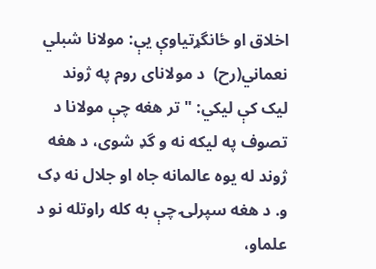اخلاق او ځانگړتياوې يې: مولانا شبلي نعماني(رح)  د مولاناى روم په ژوند ليک کې ليکي: " تر هغه چې مولانا د تصوف په ليکه نه و گډ شوى، د هغه ژوند له يوه عالمانه جاه او جلال نه ډک و. د هغه سپرلۍ چې به کله راوتله نو د علماو،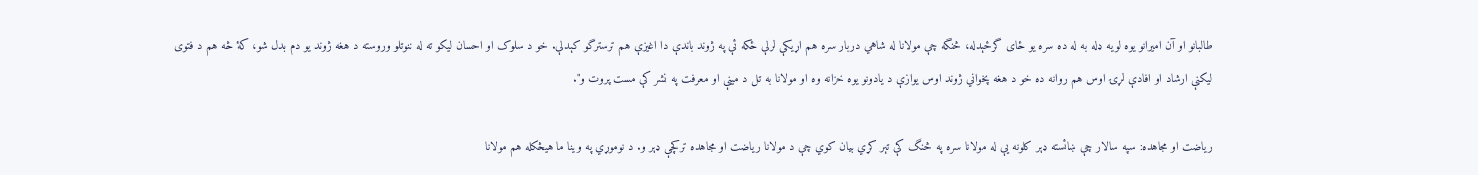طالبانو او آن اميرانو يوه لويه ډله به له ده سره يو ځاى گرځېدله، څنگه چې مولانا له شاهي دربار سره هم اړيکې لرلې ځکه ئې په ژوند باندې دا اغيزې هم ترسترگو کېدلې. خو د سلوک او احسان ليکو ته له ننوتلو وروسته د هغه ژوند يو دم بدل شو، کۀ څه هم د فتوى ليکنې ارشاد او افادې لړۍ اوس هم روانه ده خو د هغه پخواني ژوند اوس يوازې د يادونو يوه خزانه وه او مولانا به تل د مينې او معرفت په نشر کې مست پروت و".

رياضت او مجاهده: سپه سالار چې ښائسته ډېر کلونه يې له مولانا سره په څنگ کې تېر کړي بيان کوي چې د مولانا رياضت او مجاهده ترکچې ډېر و. د نوموړي په وينا ما هيڅکله هم مولانا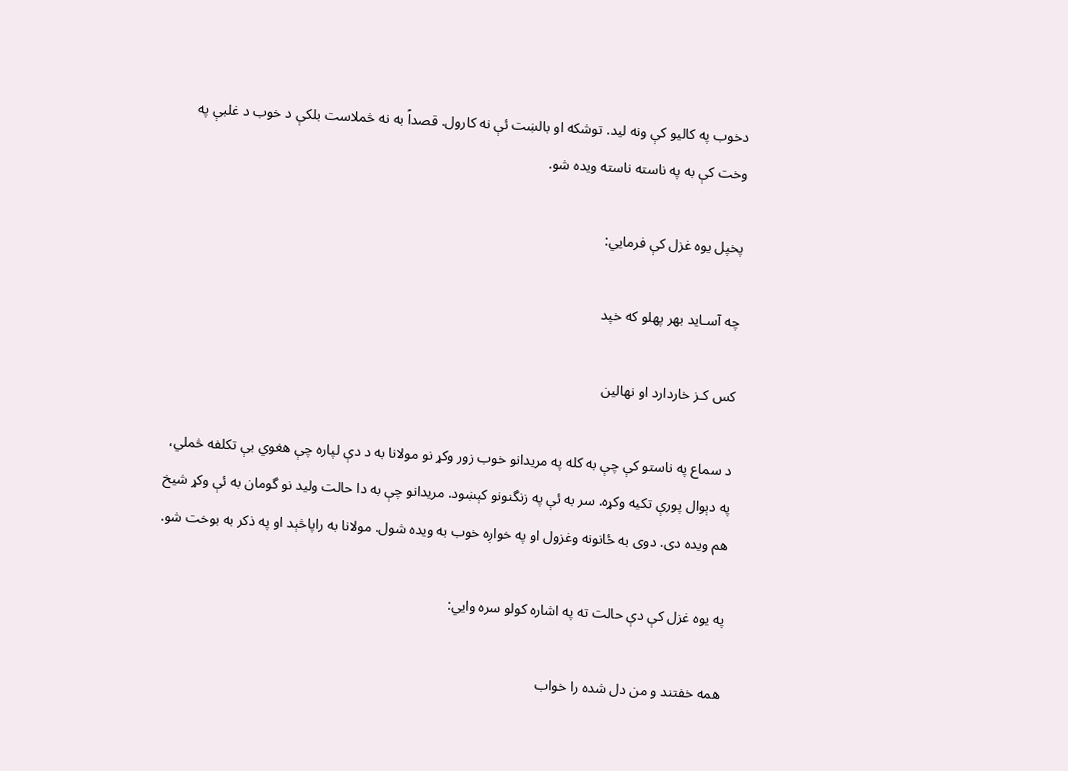دخوب په کاليو کې ونه ليد. توشکه او بالښت ئې نه کارول. قصداً به نه څملاست بلکې د خوب د غلبې په وخت کې به په ناسته ناسته ويده شو.

پخپل يوه غزل کې فرمايي:

چه آسـايد بهر پهلو که خپد

کس کـز خاردارد او نهالين

د سماع په ناستو کې چې به کله په مريدانو خوب زور وکړ نو مولانا به د دې لپاره چې هغوي بې تکلفه څملي، په دېوال پورې تکيه وکړه. سر به ئې په زنگنونو کېښود. مريدانو چې به دا حالت وليد نو گومان به ئې وکړ شيخ هم ويده دى. دوى به ځانونه وغزول او په خواږه خوب به ويده شول. مولانا به راپاڅېد او په ذکر به بوخت شو.

په يوه غزل کې دې حالت ته په اشاره کولو سره وايي:

همه خفتند و من دل شده را خواب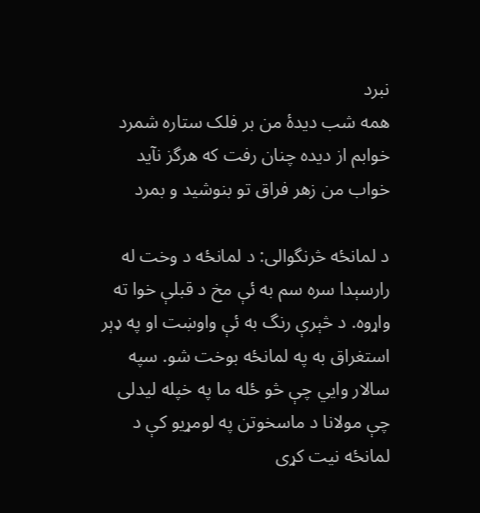نبرد
همه شب ديدۀ من بر فلک ستاره شمرد
خوابم از ديده چنان رفت که هرگز نآيد
خواب من زهر فراق تو بنوشيد و بمرد

د لمانځه څرنگوالى: د لمانځه د وخت له رارسېدا سره سم به ئې مخ د قبلې خوا ته واړوه. د څېرې رنگ به ئې واوښت او په ډېر استغراق به په لمانځه بوخت شو. سپه سالار وايي چې څو ځله ما په خپله ليدلى چې مولانا د ماسخوتن په لومړيو کې د لمانځه نيت کړى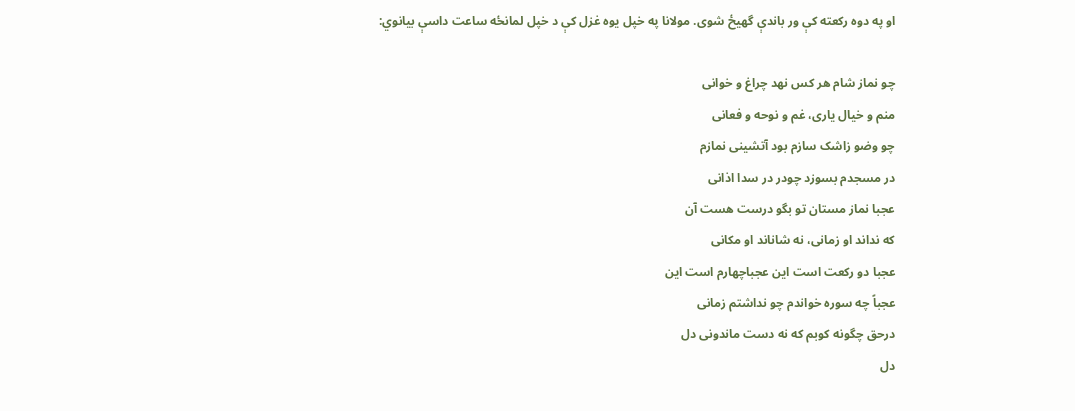او په دوه رکعته کې ور باندې گهيځ شوى. مولانا په خپل يوه غزل کې د خپل لمانځه ساعت داسې بيانوي:

چو نماز شام هر کس نهد چراغ و خوانى
منم و خيال يارى، غم و نوحه و فعانى
چو وضو زاشک سازم بود آتشينى نمازم
در مسجدم بسوزد چودر در سدا اذانى
عجبا نماز مستان تو بگو درست هست آن
که نداند او زمانى، نه شاناند او مکانى
عجبا دو رکعت است اين عجباچهارم است اين
عجباً چه سوره خواندم چو نداشتم زمانى
درحق چگونه کوبم که نه دست ماندونى دل
دل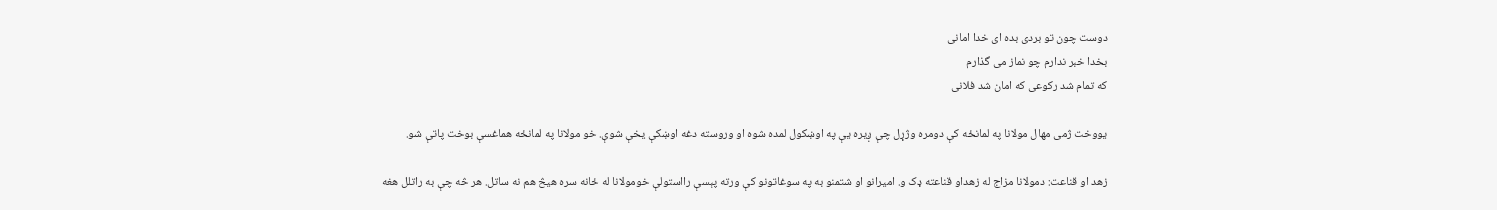دوست چون تو بردى بده اى خدا امانى
بخدا خبر ندارم چو نماز مى گذارم
که تمام شد رکوعى که امان شد فلانى

يووخت ژمى مهال مولانا په لمانځه کې دومره وژړل چې ږيره يې په اوښکول لمده شوه او وروسته دغه اوښکې يخې شوې. خو مولانا په لمانځه هماغسې بوخت پاتې شو.

زهد او قناعت: دمولانا مزاج له زهداو قناعته ډک و. اميرانو او شتمنو به په سوغاتونو کې ورته پېسې رااستولې خومولانا له ځانه سره هيڅ هم نه ساتل. هر څه چې به راتلل هغه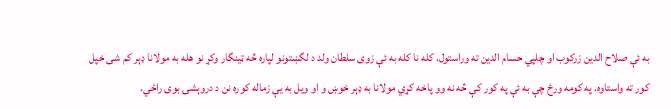به ئې صلاح الدين زرکوب او چلپي حسام الدين ته وراستول. کله نا کله به ئې زوى سلطان ولد د لگښتونو لپاره څه ټينگار وکړ نو هله به مولانا ډېر کم شى خپل کور ته واستاوه. په کومه ورځ چې به ئې په کور کې څه نه وو پاخه کړي مولانا به ډېر خوښ و او ويل به يې زماله کوره نن د دروېشۍ بوى راځي.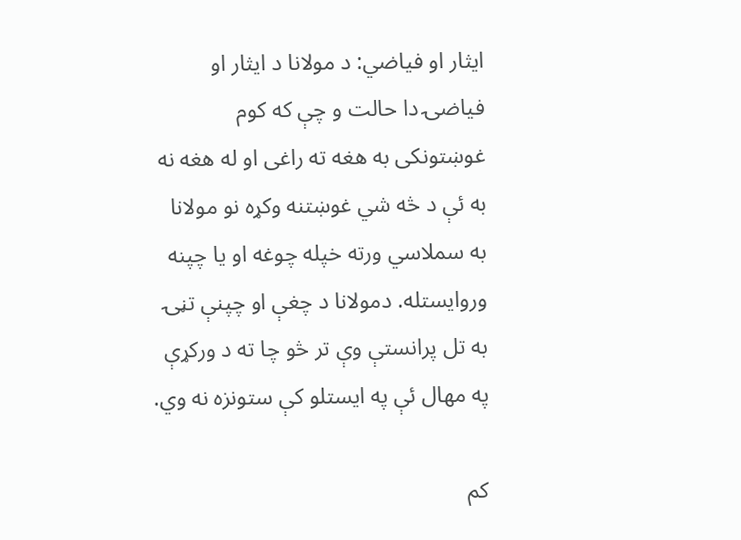ايثار او فياضي: د مولانا د ايثار او فياضۍ دا حالت و چې که کوم غوښتونکى به هغه ته راغى او له هغه نه به ئې د څه شي غوښتنه وکړه نو مولانا به سملاسي ورته خپله چوغه او يا چپنه وروايستله. دمولانا د چغې او چپنې تڼۍ به تل پرانستې وې تر څو چا ته د ورکړې په مهال ئې په ايستلو کې ستونزه نه وي.

کم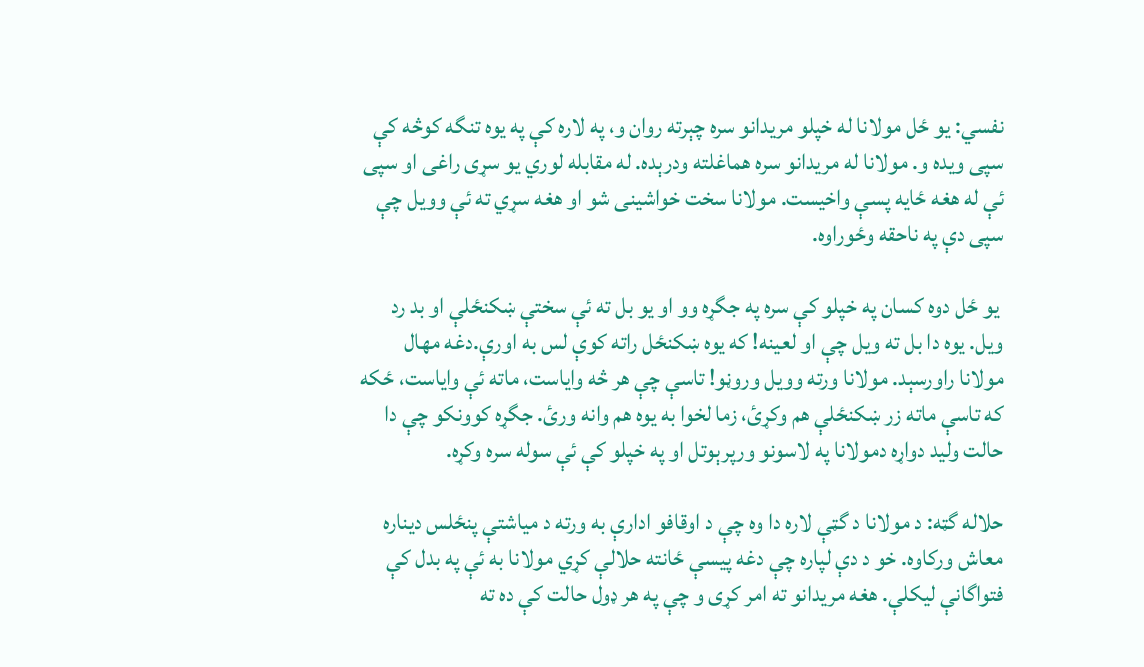نفسي: يو ځل مولانا له خپلو مريدانو سره چېرته روان و، په لاره کې په يوه تنگه کوڅه کې سپى ويده و. مولانا له مريدانو سره هماغلته ودرېده. له مقابله لوري يو سړى راغى او سپى ئې له هغه ځايه پسې واخيست. مولانا سخت خواشينى شو او هغه سړي ته ئې وويل چې سپى دې په ناحقه وځوراوه.

 يو ځل دوه کسان په خپلو کې سره په جگړه وو او يو بل ته ئې سختې ښکنځلې او بد رد ويل. يوه دا بل ته ويل چې او لعينه! که يوه ښکنځل راته کوې لس به اورې.دغه مهال مولانا راورسېد. مولانا ورته وويل وروڼو! تاسې چې هر څه واياست، ماته ئې واياست، ځکه که تاسې ماته زر ښکنځلې هم وکړئ، زما لخوا به يوه هم وانه ورئ. جگړه کوونکو چې دا حالت وليد دواړه دمولانا په لاسونو ورپرېوتل او په خپلو کې ئې سوله سره وکړه.

حلاله گټه: د مولانا د گټې لاره دا وه چې د اوقافو ادارې به ورته د مياشتې پنځلس ديناره معاش ورکاوه. خو د دې لپاره چې دغه پيسې ځانته حلالې کړي مولانا به ئې په بدل کې فتواگانې ليکلې. هغه مريدانو ته امر کړى و چې په هر ډول حالت کې ده ته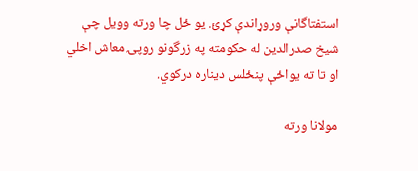استفتاگانې وروړاندې کړئ. يو ځل چا ورته وويل چې شيخ صدرالدين له حکومته په زرگونو روپۍ معاش اخلي او تا ته يواځې پنځلس ديناره درکوي.

مولانا ورته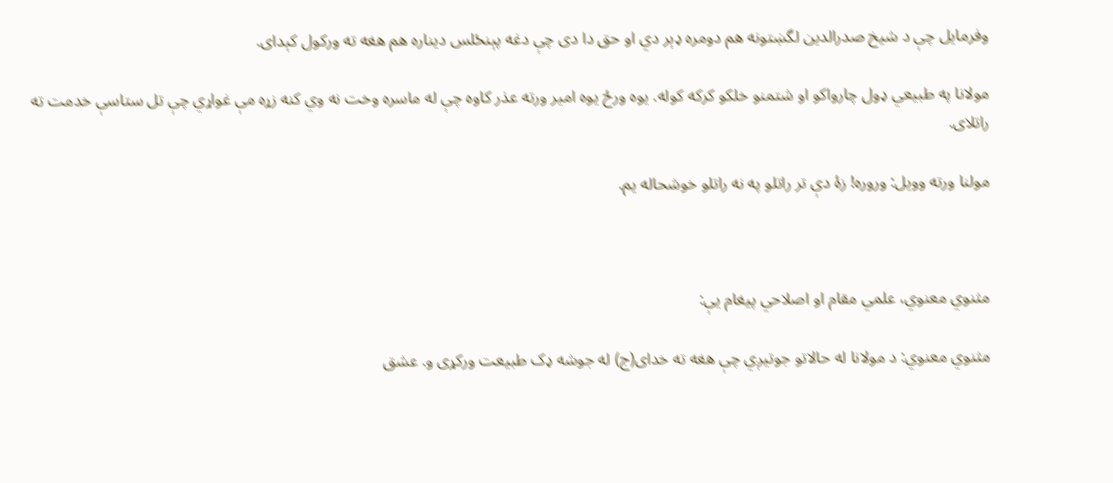وفرمايل چې د شيخ صدرالدين لگښتونه هم دومره ډېر دي او حق دا دى چې دغه پېنځلس ديناره هم هغه ته ورکول کېداى.

مولانا په طبيعي ډول چارواکو او شتمنو خلکو کرکه کوله. يوه ورځ يوه امير ورته عذر کاوه چې له ماسره وخت نه وي کنه زړه مې غواړي چې تل ستاسې خدمت ته راتلاى.

مولنا ورته وويل: وروره! زۀ دې تر راتلو په نه راتلو خوشحاله يم.



مثنوي معنوي، علمي مقام او اصلاحي پيغام يې:

مثنوي معنوي: د مولانا له حالاتو جوتيږي چې هغه ته خداى(ج) له جوشه ډک طبيعت ورکړى و. عشق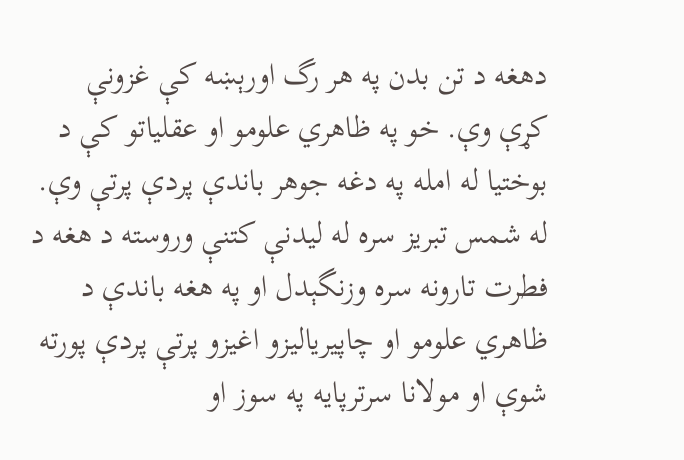دهغه د تن بدن په هر رگ اورېښه کې غزونې کړې وې. خو په ظاهري علومو او عقلياتو کې د بوختيا له امله په دغه جوهر باندې پردې پرتې وې. له شمس تبريز سره له ليدنې کتنې وروسته د هغه د فطرت تارونه سره وزنگېدل او په هغه باندې د ظاهري علومو او چاپيرياليزو اغيزو پرتې پردې پورته شوې او مولانا سرترپايه په سوز او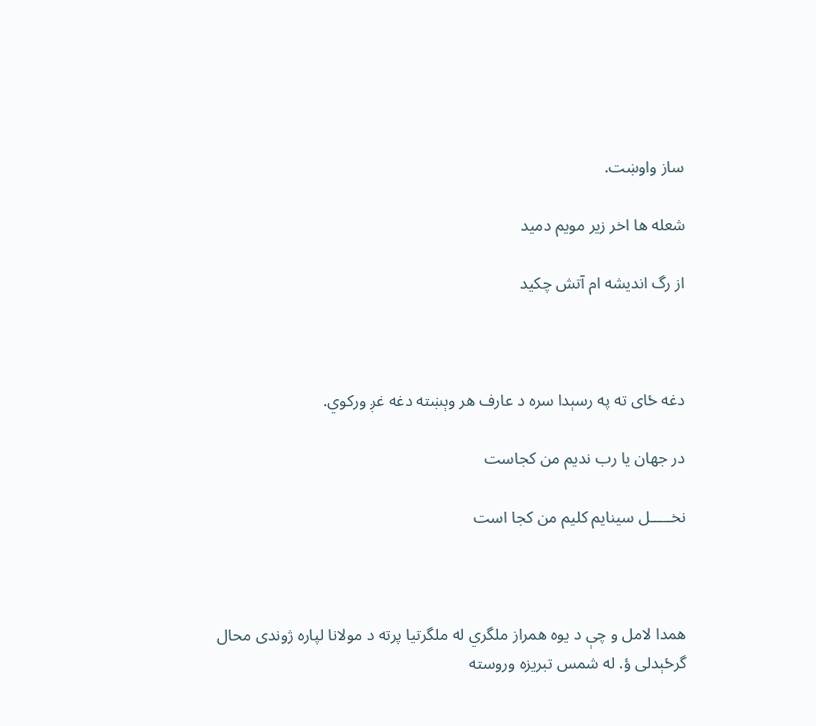ساز واوښت.

شعله ها اخر زير مويم دميد

از رگ انديشه ام آتش چکيد



دغه ځاى ته په رسېدا سره د عارف هر وېښته دغه غږ ورکوي.

در جهان يا رب نديم من کجاست

نخـــــل سينايم کليم من کجا است



همدا لامل و چې د يوه همراز ملگري له ملگرتيا پرته د مولانا لپاره ژوندى محال گرځېدلى ؤ. له شمس تبريزه وروسته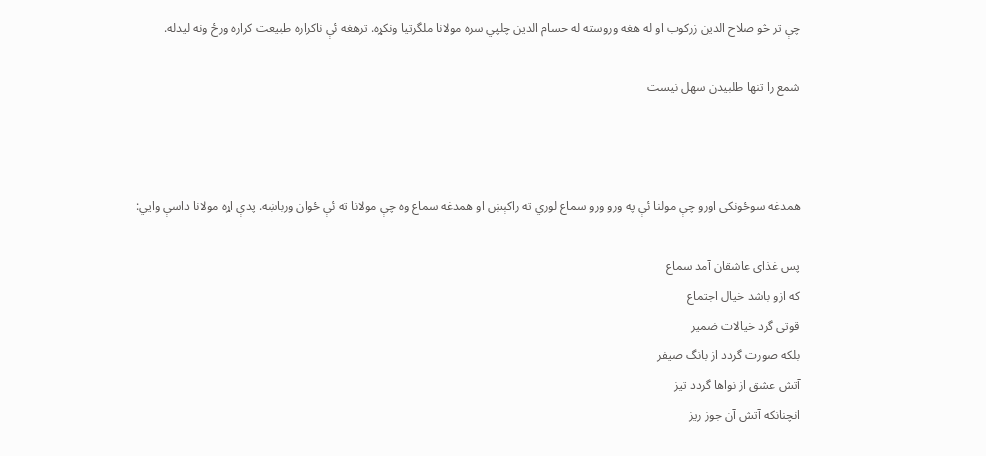چې تر څو صلاح الدين زرکوب او له هغه وروسته له حسام الدين چلپي سره مولانا ملگرتيا ونکړه. ترهغه ئې ناکراره طبيعت کراره ورځ ونه ليدله.

شمع را تنها طلبيدن سهل نيست



همدغه سوځونکى اورو چې مولنا ئې په ورو ورو سماع لوري ته راکېښ او همدغه سماع وه چې مولانا ته ئې ځوان ورباښه. پدې اړه مولانا داسې وايي:

پس غذاى عاشقان آمد سماع
که ازو باشد خيال اجتماع
قوتى گرد خيالات ضمير
بلکه صورت گردد از بانگ صيفر
آتش عشق از نواها گردد تيز
انچنانکه آتش آن جوز ريز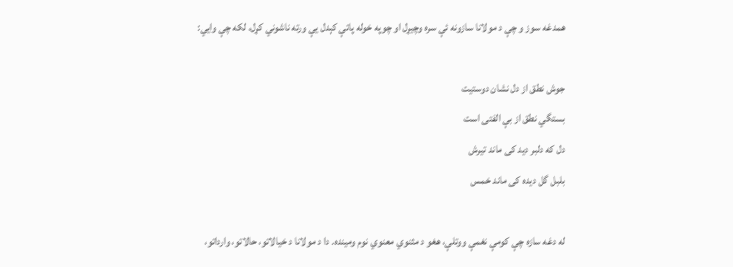همدغه سوز و چې د مولانا سازونه ئې سره وچيړل او چوپه خوله پاتې کېدل يې ورته ناشوني کړل، لکه چې وايي:

جوش نطق از دل نشان دوستيت
بستگي نطق از بې الفتى است
دل که دلبر ديد کى ماند تيرش
بلبل گل ديده کى ماند خمس

له دغه سازه چې کومې نغمې ووتلې، هغو د مثنوي معنوي نوم ومينده. دا د مولانا د خيالاتو، حالاتو، وارداتو،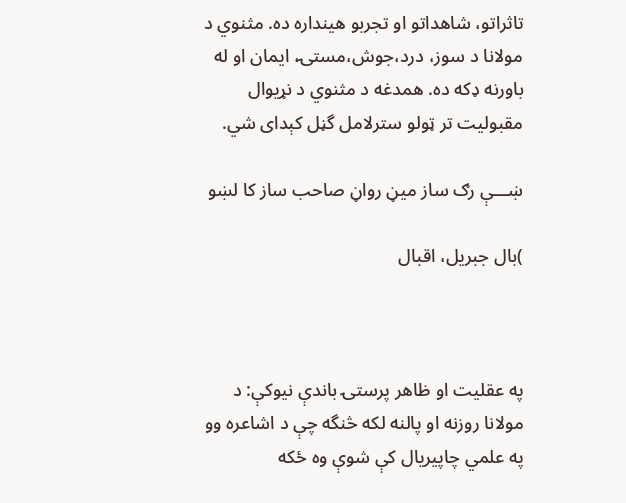تاثراتو، شاهداتو او تجربو هينداره ده. مثنوي د مولانا د سوز، درد،جوش،مستۍ، ايمان او له باورنه ډکه ده. همدغه د مثنوي د نړيوال مقبوليت تر ټولو سترلامل گڼل کېداى شي.

ښـــې رګ ساز ميڼ رواڼ صاحب ساز کا لښو

)بال جبريل، اقبال



په عقليت او ظاهر پرستۍ باندې نيوکې: د مولانا روزنه او پالنه لکه څنگه چې د اشاعره وو په علمي چاپيريال کې شوې وه ځکه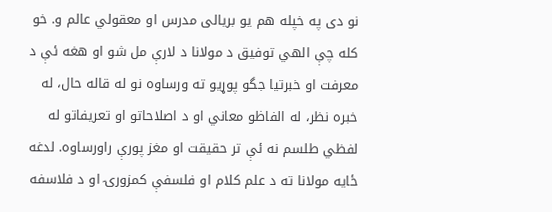نو دى په خپله هم يو بريالى مدرس او معقولي عالم و. خو کله چې الهي توفيق د مولانا د لارې مل شو او هغه ئې د معرفت او خبرتيا جگو پوړيو ته ورساوه نو له قاله حال، له خبره نظر، له الفاظو معاني او د اصلاحاتو او تعريفاتو له لفظي طلسم نه ئې تر حقيقت او مغز پورې راورساوه. لدغه ځايه مولانا ته د علم کلام او فلسفې کمزورۍ او د فلاسفه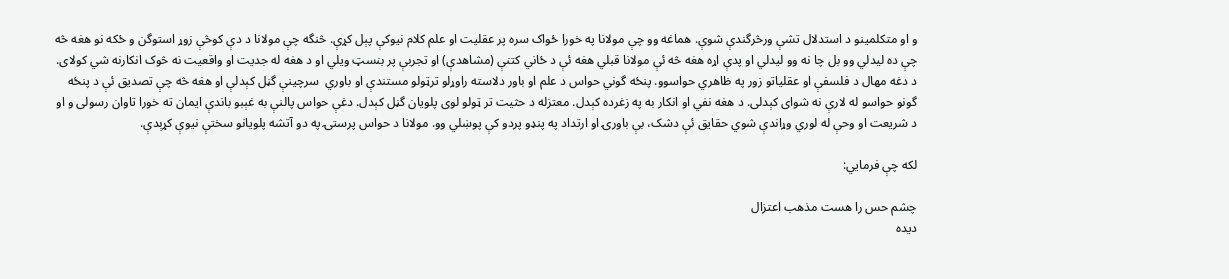و او متکلمينو د استدلال تشې ورڅرگندې شوې. هماغه وو چې مولانا په خورا ځواک سره پر عقليت او علم کلام نيوکې پېل کړې. څنگه چې مولانا د دې کوڅې زوړ استوگن و ځکه نو هغه څه چې ده ليدلي وو بل چا نه وو ليدلي او پدې اړه هغه څه ئې مولانا قبلي هغه ئې د ځاني کتنې (مشاهدې) او تجربې پر بنسټ ويلي او د هغه له جديت او واقعيت نه څوک انکارنه شي کولاى. د دغه مهال د فلسفې او عقلياتو زور په ظاهري حواسوو. پنځه گوني حواس د علم او باور دلاسته راوړلو ترټولو مستندې او باوري  سرچينې گڼل کېدلې او هغه څه چې تصديق ئې د پنځه گونو حواسو له لارې نه شواى کېدلى. د هغه نفي او انکار به په زغرده کېدل. معتزله د حثيت تر ټولو لوى پلويان گڼل کېدل. دغې حواس پالنې به غېبو باندې ايمان ته خورا تاوان رسولى و او د شريعت او وحې له لوري وړاندې شوي حقايق ئې دشک، بې باورۍ او ارتداد په پنډو پردو کې پوښلي وو. مولانا د حواس پرستۍ په دو آتشه پلويانو سختې نيوې کړېدې.

لکه چې فرمايي:

چشم حس را هست مذهب اعتزال
ديده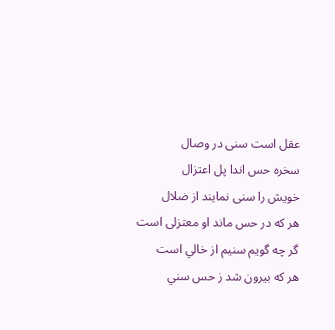عقل است سنى در وصال
سخره حس اندا پل اعتزال
خويش را سنى نمايند از ضلال
هر که در حس ماند او معتزلى است
گر چه گويم سنيم از خالي است
هر که بيرون شد ز حس سني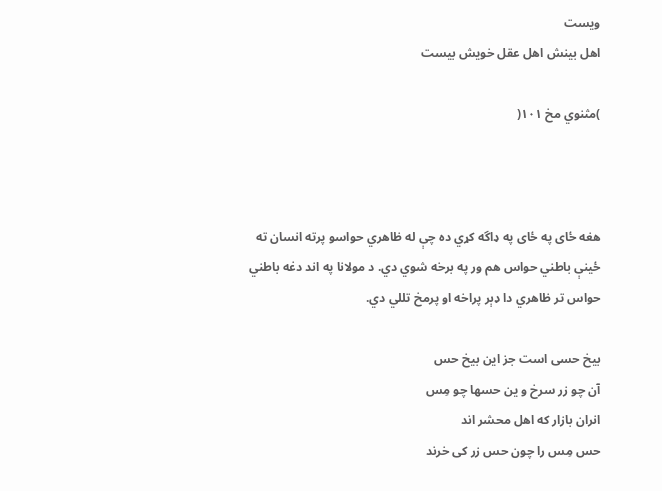ويست
اهل بينش اهل عقل خويش بيست

)مثنوي مخ ١٠١(



هغه ځاى په ځاى په ډاگه کړي ده چې له ظاهري حواسو پرته انسان ته ځينې باطني حواس هم ور په برخه شوي دي. د مولانا په اند دغه باطني حواس تر ظاهري دا ډېر پراخه او پرمخ تللي دي.

بيخ حسى است جز اين بيخ حس
آن چو زر سرخ و ين حسها چو مِس
انران بازار که اهل محشر اند
حس مِس را چون حس زر کى خرند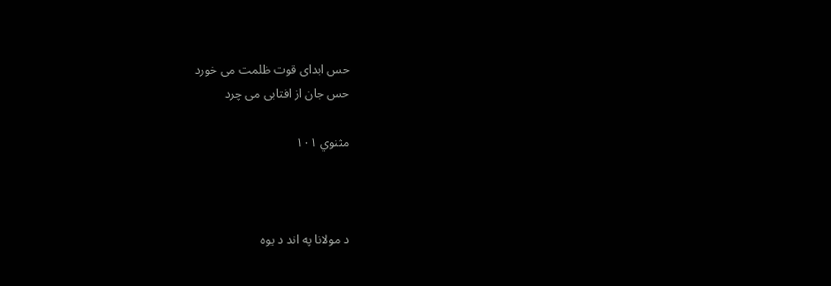حس ابداى قوت ظلمت مى خورد
حس جان از افتابى مى چرد

مثنوي ١٠١



د مولانا په اند د يوه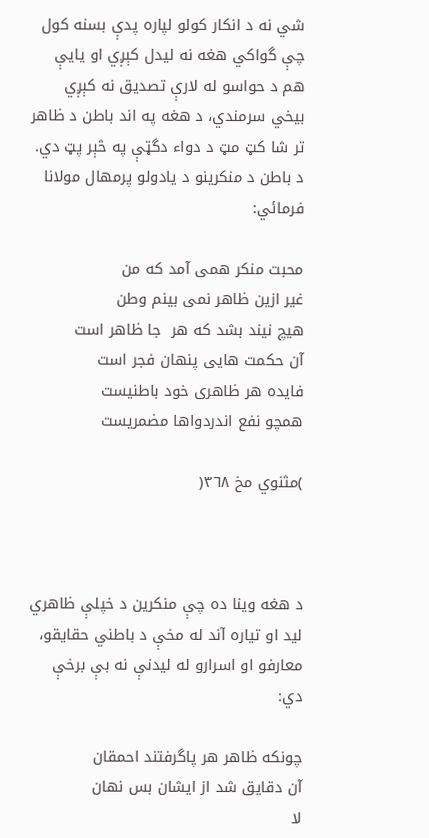شي نه د انکار کولو لپاره پدې بسنه کول چې گواکي هغه نه ليدل کېږي او يايې هم د حواسو له لارې تصديق نه کېږي بيخي سرمندي، د هغه په اند باطن د ظاهر تر شا کټ مټ د دواء دگټې په څېر پټ دي. د باطن د منکرينو د يادولو پرمهال مولانا فرمائي:

محبت منکر همى آمد که من
غير ازين ظاهر نمى بينم وطن
هيچ نيند بشد که هر  جا ظاهر است
آن حکمت هايى پنهان فجر است
فايده هر ظاهرى خود باطنيست
همچو نفع اندردواها مضمريست

)مثنوي مخ ٣٦٨(



د هغه وينا ده چې منکرين د خپلې ظاهري ليد او تياره آند له مخې د باطني حقايقو، معارفو او اسرارو له ليدنې نه بې برخې دي:

چونکه ظاهر هر پاگرفتند احمقان
آن دقايق شد از ايشان بس نهان
لا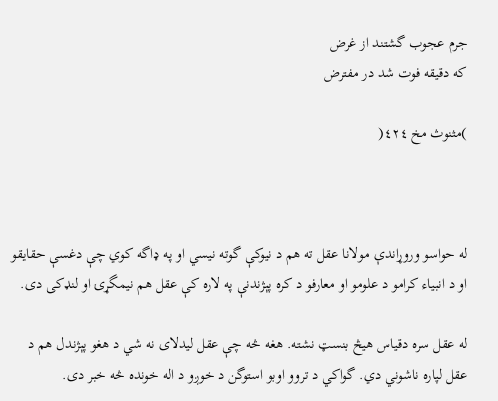جرم عجوب گشتند از غرض
که دقيقه فوت شد در مفترض

)مثنوث مخ ٤٢٤(



له حواسو وروړاندې مولانا عقل ته هم د نيوکې گوته نيسي او په ډاگه کوي چې دغسې حقايقو او د انبياء کرامو د علومو او معارفو د کره پېژندنې په لاره کې عقل هم نيمگړۍ او لنډکى دى.

له عقل سره دقياس هيڅ بنسټ نشته. هغه څه چې عقل ليدلاى نه شي د هغو پېژندل هم د عقل لپاره ناشوني دي. گواکي د تروو اوبو استوگن د خوږو د اله خونده څه خبر دى.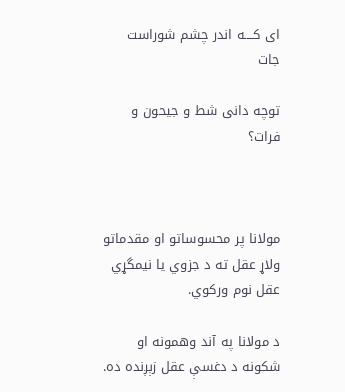اى کــــه اندر چشم شوراست جات

توچه دانى شط و جيحون و فرات؟



مولانا پر محسوساتو او مقدماتو ولاړ عقل ته د جزوي يا نيمگړي عقل نوم ورکوي.

د مولانا په آند وهمونه او شکونه د دغسې عقل زېږنده ده.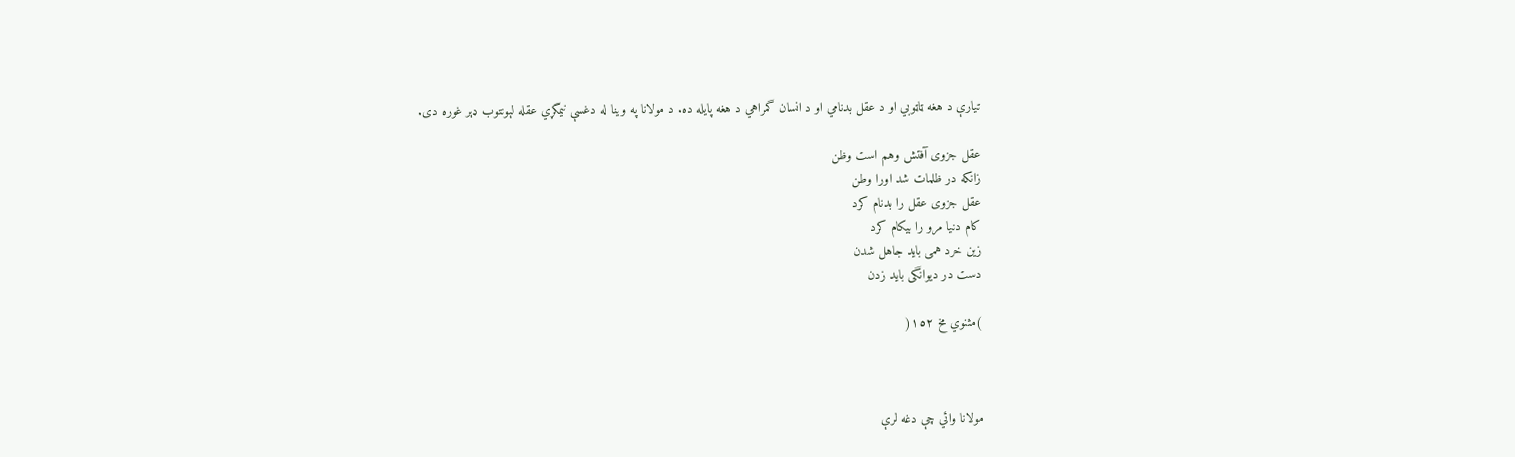تيارې د هغه ټاټوبي او د عقل بدنامي او د انسان گمراهي د هغه پايله ده. د مولانا په وينا له دغسې نيمگړي عقله لېونتوب ډېر غوره دى.

عقل جزوى آفتش وهم است وظن
زانکه در ظلمات شد اورا وطن
عقل جزوى عقل را بدنام کرد
کام دنيا مرو را بيکام کرد
زين خرد همى بايد جاهل شدن
دست در ديوانگى بايد زدن

)مثنوي مخ ١٥٢(



مولانا وائي چې دغه لرې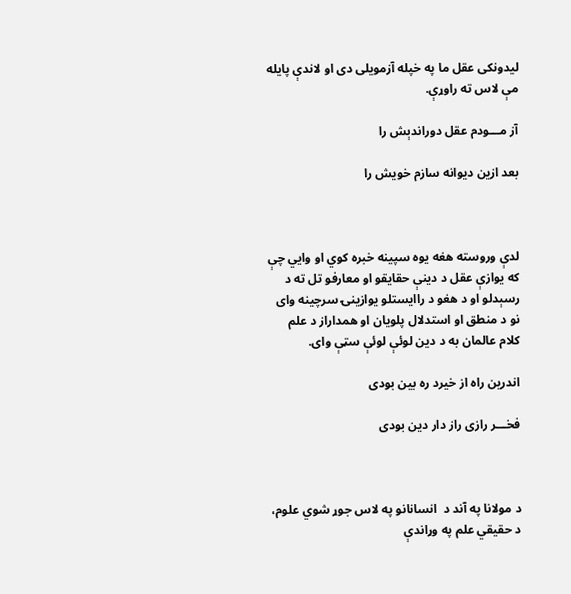ليدونکى عقل ما په خپله آزمويلى دى او لاندې پايله مې لاس ته راوړې.

آز مـــودم عقل دوراندېش را

بعد ازين ديوانه سازم خويش را



لدې وروسته هغه يوه سپينه خبره کوي او وايي چې که يوازې عقل د دينې حقايقو او معارفو تل ته د رسېدلو او د هغو د راايستلو يوازينۍ سرچينه واى نو د منطق او استدلال پلويان او همداراز د علم کلام عالمان به د دين لوئې لوئې سټې واى.

اندرين راه از خيرد ره بين بودى

فخـــر رازى راز دار دين بودى



د مولانا په آند د  انسانانو په لاس جوړ شوي علوم، د حقيقي علم په وړاندې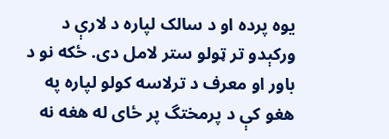يوه پرده او د سالک لپاره د لارې د ورکېدو تر ټولو ستر لامل دى. ځکه نو د باور او معرف د ترلاسه کولو لپاره په هغو کې د پرمختگ پر ځاى له هغه نه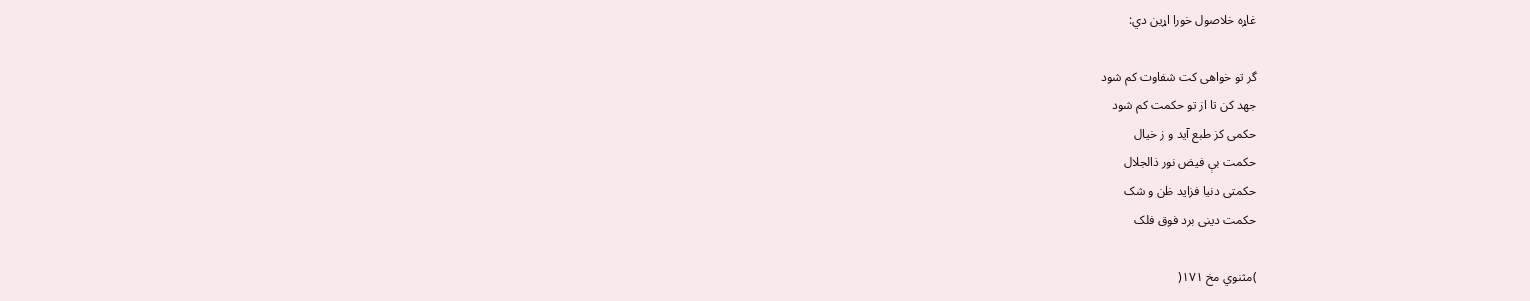غاړه خلاصول خورا اړين دي:

گر تو خواهى کت شفاوت کم شود
جهد کن تا از تو حکمت کم شود
حکمى کز طبع آيد و ز خيال
حکمت بې فيض نور ذالجلال
حکمتى دنيا فزايد ظن و شک
حکمت دينى برد فوق فلک

)مثنوي مخ ١٧١(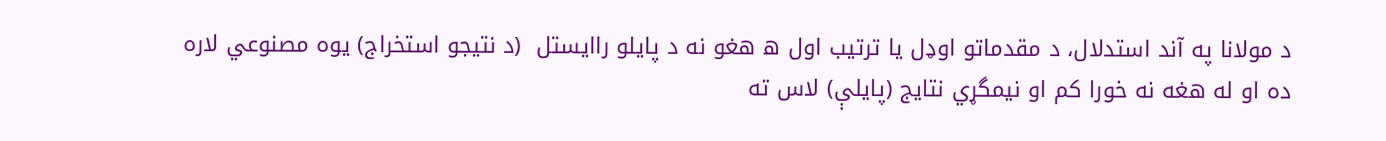د مولانا په آند استدلال، د مقدماتو اوډل يا ترتيب اول ه هغو نه د پايلو راايستل  (د نتيجو استخراج) يوه مصنوعي لاره ده او له هغه نه خورا کم او نيمگړي نتايج (پايلې) لاس ته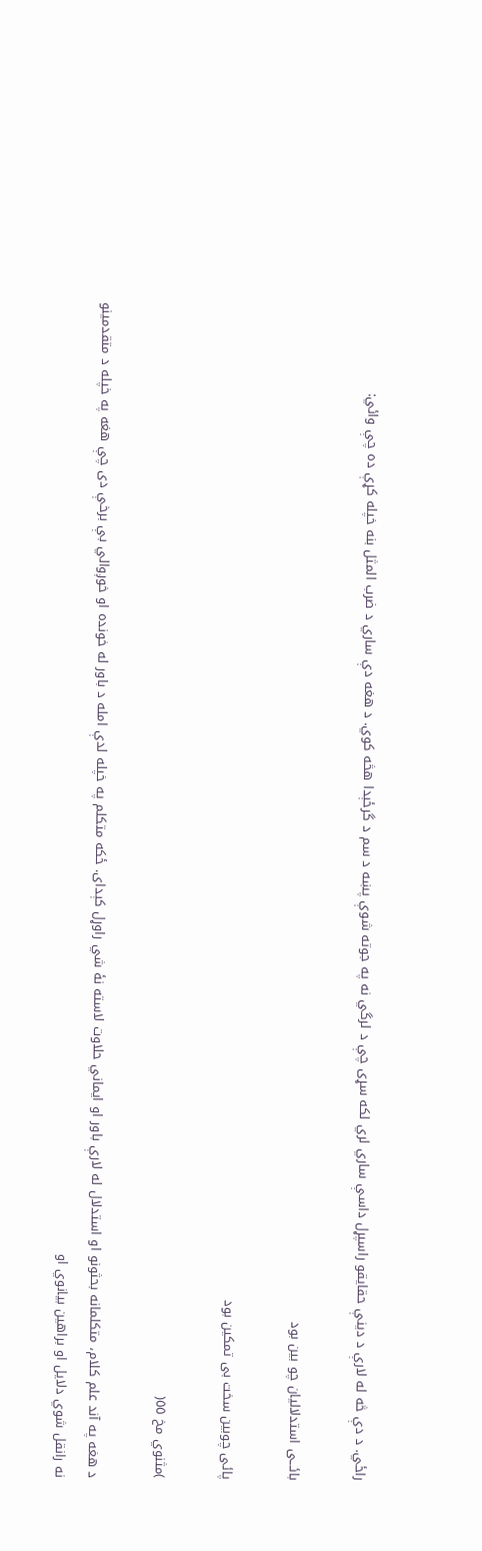راځي. د دې څه له لارې د دينې حقايقو راسپړل داسې ساري لري لکه سړى چې د لرگي نه په جوته شوې پښه د سم د گرځېدا هڅه کوي. د هغه دې ساري د ضرب المثل بنه خپله کړې ده چې وائي:

بائـــى استدلاليان چو بين بود

پائى چوبين سخت بى تمکين بود

)مثنوي مخ ٥٥(

د هغه په آند علم کلام، متکلمانه بحثونو او استدلال له لارې باور او ايماني حلاوت لاسته نۀ شي راوړل کېداى. ځکه متکلم په خپله لدې امله د باور له خونده او خوږوالي بې برخې دى چې هغه په خپله د متقدمينو نه رانقل شوي دلايل او براهين بيانوي او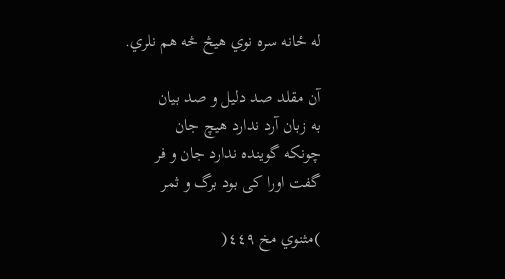له ځانه سره نوي هيڅ څه هم نلري.

آن مقلد صد دليل و صد بيان
به زبان آرد ندارد هيچ جان
چونکه گوينده ندارد جان و فر
گفت اورا کى بود برگ و ثمر

)مثنوي مخ ٤٤٩(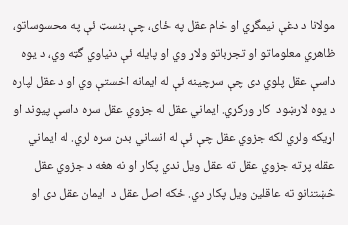مولانا د دغې نيمگړي او خام عقل په ځاى، چې بنسټ ئې په محسوساتو، ظاهري معلوماتو او تجرباتو ولاړ وي او پايله ئې دنياوي گټه وي، د يوه داسې عقل پلوي دى چې سرچينه ئې له ايمانه اخستې وي او د عقل لپاره د يوه لارښود  کار ورکړي. ايماني عقل له جزوي عقل سره داسې پيوند او اړيکه ولري لکه جزوي عقل چې ئې له انساني بدن سره لري. له ايماني عقله پرته جزوي عقل ته عقل ويل ندي پکار او نه هغه د جزوي عقل څښتنانو ته عاقلين ويل پکار دي. ځکه اصل عقل د  ايمان عقل دى او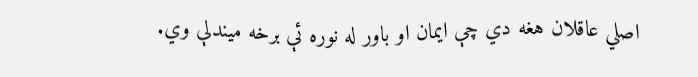اصلي عاقلان هغه دي چې ايمان او باور له نوره ئې برخه ميندلې وي.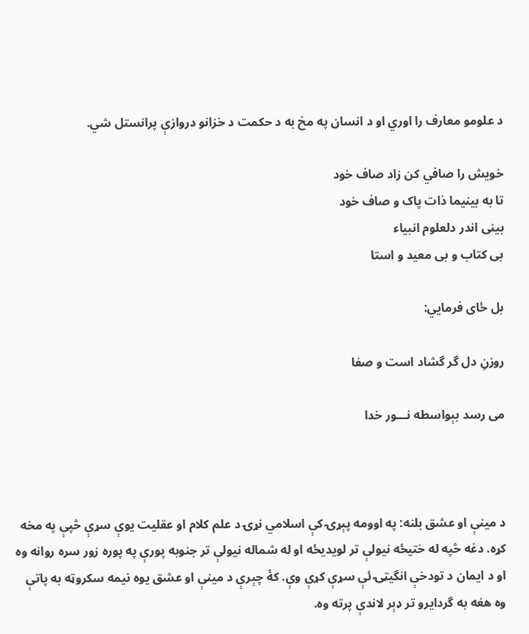د علومو معارف را اوري او د انسان په مخ به د حکمت د خزانو دروازې پرانستل شي.

خويش را صافي کن زاد صاف خود
تا به بينيما ذات پاک و صاف خود
بينى اندر دلعلوم انبياء
بى کتاب و بى معيد و استا

بل ځاى فرمايي:

روزنِ دل گر گشاد است و صفا

مى رسد بېواسطه نـــور خدا



د مينې او عشق بلنه: په اوومه پېړۍ کې اسلامي نړۍ د علم کلام او عقليت يوې سړې څپې په مخه کړه. دغه څپه له ختيځه نيولې تر لويديځه او له شماله نيولې تر جنوبه پورې په پوره زور سره روانه وه او د ايمان د تودخې انگيټۍ ئې سړې کړې وې. کۀ چېرې د مينې او عشق يوه نيمه سکروټه به پاتې وه هغه به گردايرو تر ډېر لاندې پرته وه.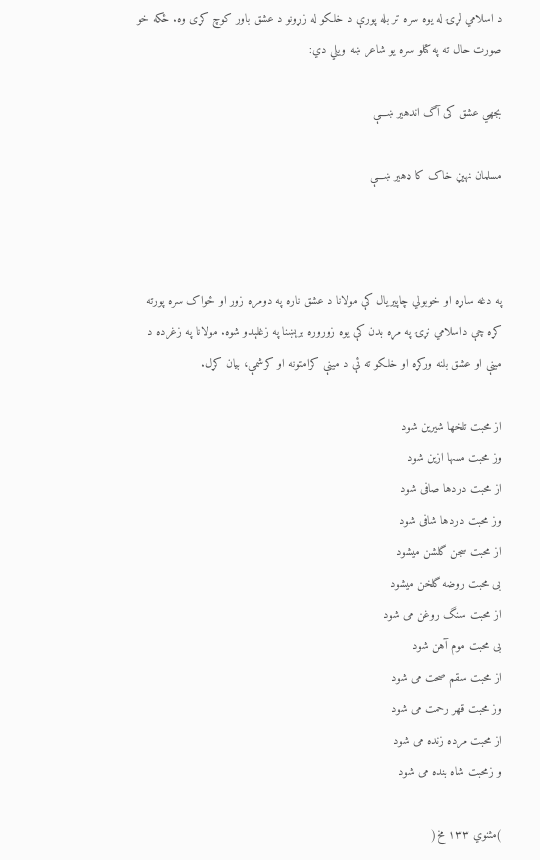د اسلامي لړۍ له يوه سره تر بله پورې د خلکو له زړونو د عشق باور کوچ کړى وه. ځکه خو صورت حال ته په کتلو سره يو شاعر ښه ويلي دي:

بجهي عشق کى آگ اندهير ښـــې

مسلمان نهيڼ خاک کا ډهير ښـــې



په دغه ساړه او خوبولي چاپيريال کې مولانا د عشق ناره په دومره زور او ځواک سره پورته کړه چې داسلامي نړۍ په مړه بدن کې يوه زوروره برېښنا په زغلېدو شوه. مولانا په زغرده د مينې او عشق بلنه ورکړه او خلکو ته ئې د مينې کرامتونه او کرشمې، بيان کړل.

از محبت تلخها شيرين شود
وز محبت مسها ازين شود
از محبت دردها صافى شود
وز محبت دردها شافى شود
از محبت سجن گلشن ميشود
بى محبت روضه گلخن ميشود
از محبت سنگ روغن مى شود
بى محبت موم آهن شود
از محبت سقم صحت مى شود
وز محبت قهر رحمت مى شود
از محبت مرده زنده مى شود
و زمحبت شاه بنده مى شود

)مثنوي ١٣٣ مخ(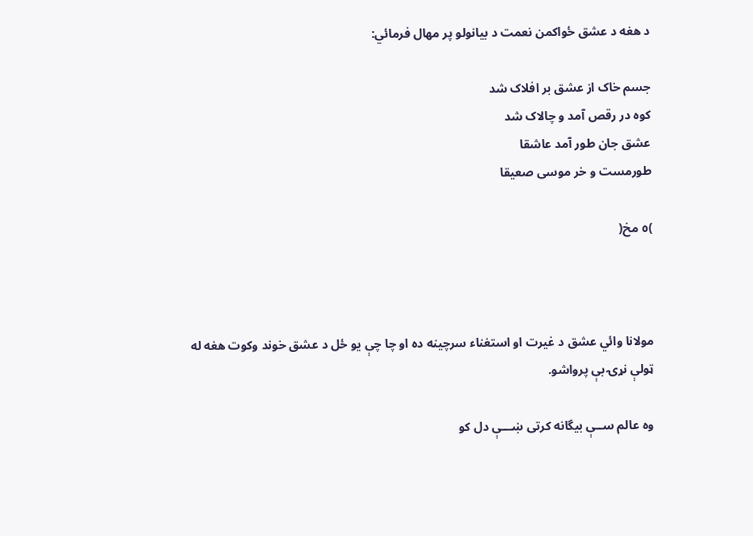د هغه د عشق ځواکمن نعمت د بيانولو پر مهال فرمائي:

جسم خاک از عشق بر افلاک شد
کوه در رقص آمد و چالاک شد
عشق جان طور آمد عاشقا
طورمست و خر موسى صعيقا

)٥ مخ(



مولانا وائي عشق د غيرت او استغناء سرچينه ده او چا چې يو ځل د عشق خوند وکوت هغه له ټولې نړۍ بې پرواشو.

وه عالم ســې بيگانه کرتى ښـــې دل کو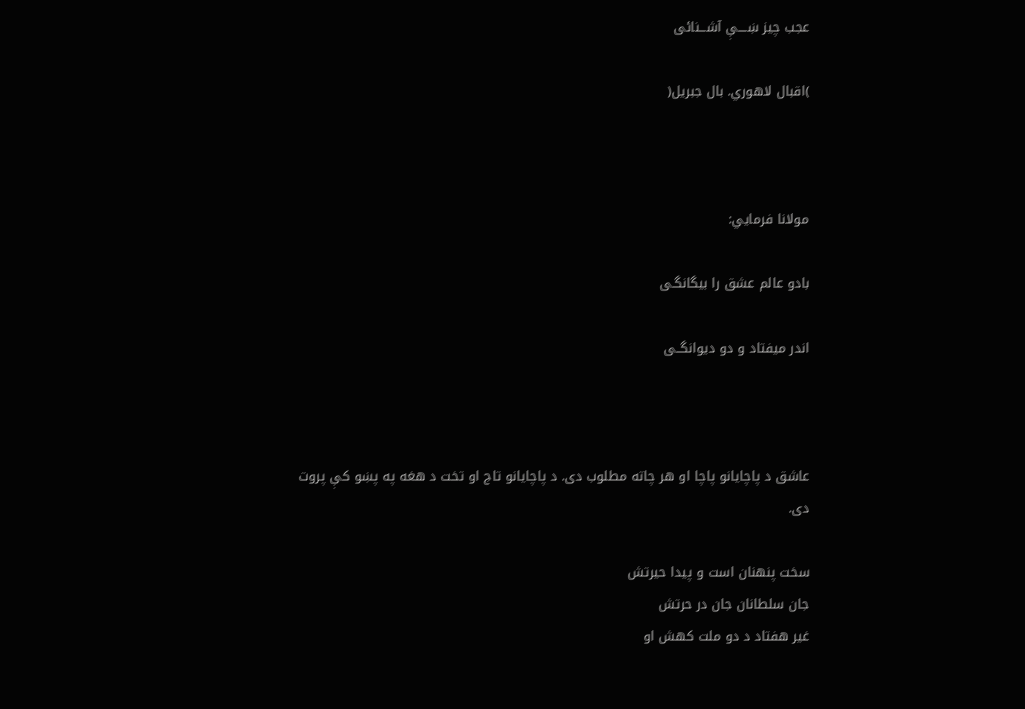عجب چيز ښــــې آشـــنائى

)اقبال لاهوري. بال جبريل(



مولانا فرمايي:

بادو عالم عشق را بيگانگـى

اندر ميفتاد و دو ديوانگــى



عاشق د پاچايانو پاچا او هر چاته مطلوب دى. د پاچايانو تاج او تخت د هغه په پښو کې پروت دى.

سخت پنهنان است و پيدا حيرتش
جان سلطانان جان در حرتش
غير هفتاد د دو ملت کهش او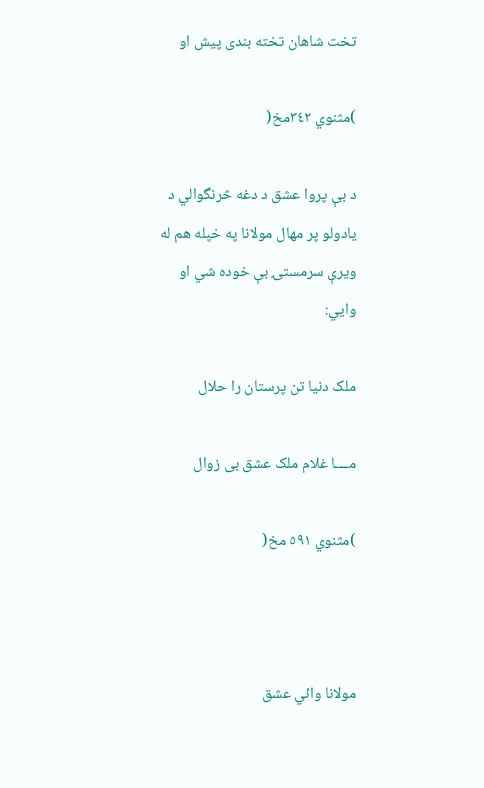تخت شاهان تخته بندى پيش او

)مثنوي ٣٤٢مخ(

د بې پروا عشق د دغه څرنگوالي د يادولو پر مهال مولانا په خپله هم له ويرې سرمستۍ بې خوده شي او وايي:

ملک دنيا تن پرستان را حلال

مــــا غلام ملک عشق بى زوال

)مثنوي ٥٩١ مخ(



مولانا وائي عشق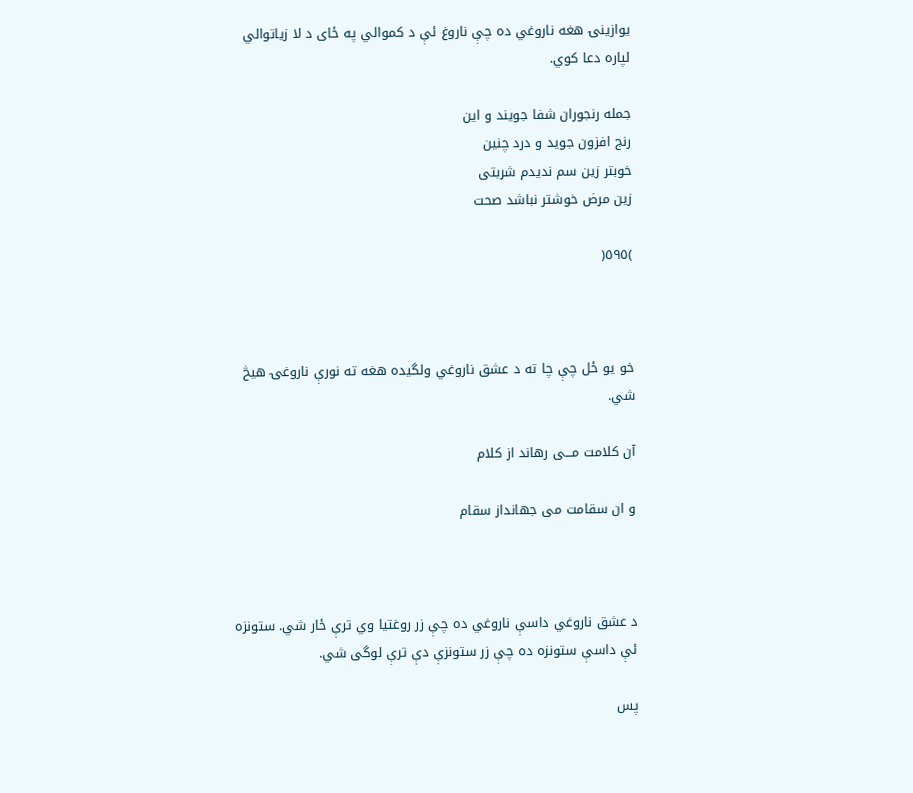يوازينۍ هغه ناروغي ده چې ناروغ ئې د کموالي په ځاى د لا زياتوالي لپاره دعا کوي.

جمله رنجوران شفا جويند و اين
رنج افزون جويد و درد چنين
خوبتر زين سم نديدم شربتى
زين مرض خوشتر نباشد صحت

)٥٩٥(



خو يو ځل چې چا ته د عشق ناروغي ولگيده هغه ته نورې ناروغۍ هيڅ شي.

آن کلامت مـــى رهاند از کلام

و ان سقامت مى جهانداز سقام



د عشق ناروغي داسې ناروغي ده چې زر روغتيا وي ترې ځار شي. ستونزه ئې داسې ستونزه ده چې زر ستونزې دې ترې لوگى شي.

پس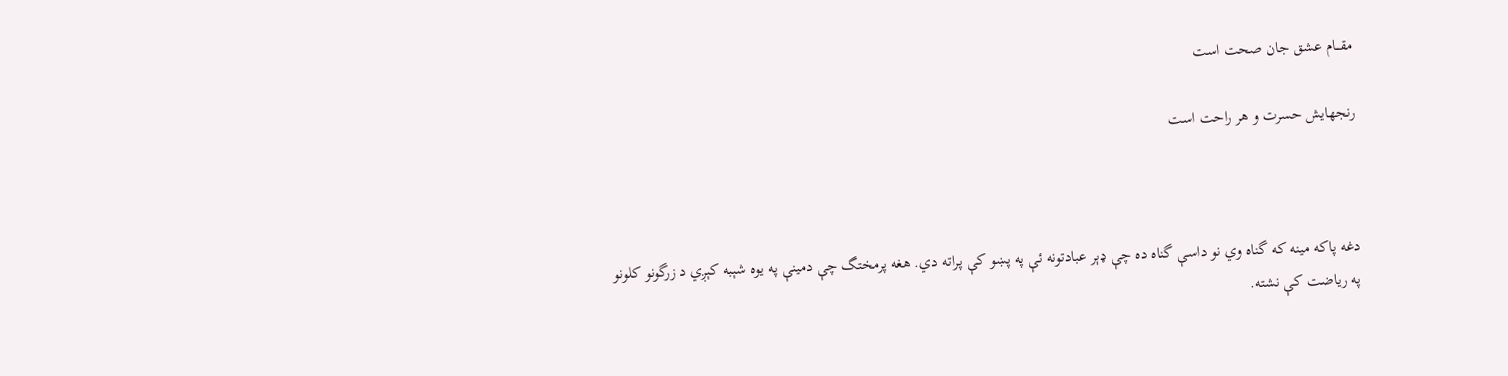مقـــام عشق جان صحت است

رنجهايش حسرت و هر راحت است



دغه پاکه مينه که گناه وي نو داسې گناه ده چې ډېر عبادتونه ئې په پښو کې پراته دي. هغه پرمختگ چې دمينې په يوه شېبه کېږي د زرگونو کلونو په رياضت کې نشته.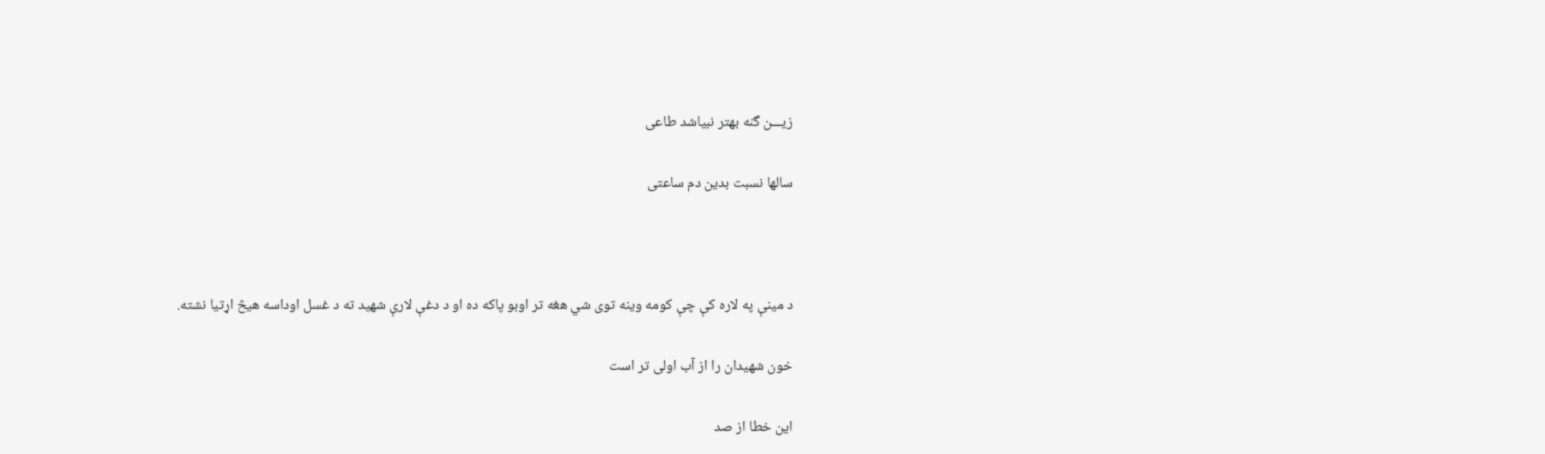زيـــن گنه بهتر نبياشد طاعى

سالها نسبت بدين دم ساعتى



د مينې په لاره کې چې کومه وينه توى شي هغه تر اوبو پاکه ده او د دغې لارې شهيد ته د غسل اوداسه هيڅ اړتيا نشته.

خون شهيدان را از آب اولى تر است

اين خطا از صد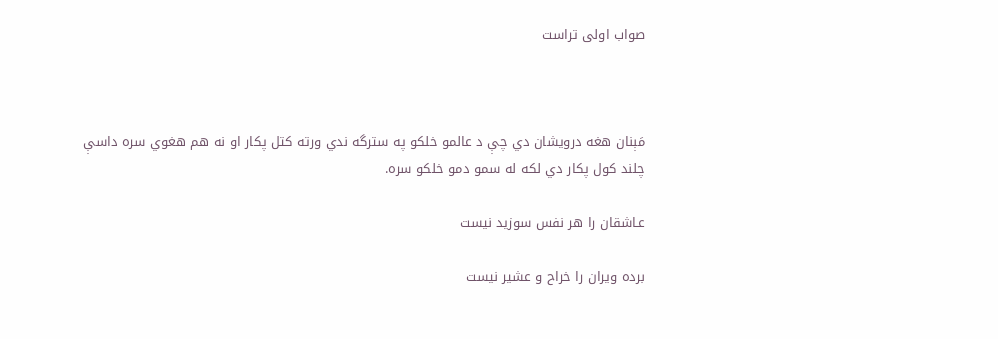صواب اولى تراست



مَېنان هغه درويشان دي چې د عالمو خلکو په سترگه ندي ورته کتل پکار او نه هم هغوي سره داسې چلند کول پکار دي لکه له سمو دمو خلکو سره.

عـاشقان را هر نفس سوزيد نيست

برده ويران را خراح و عشير نيست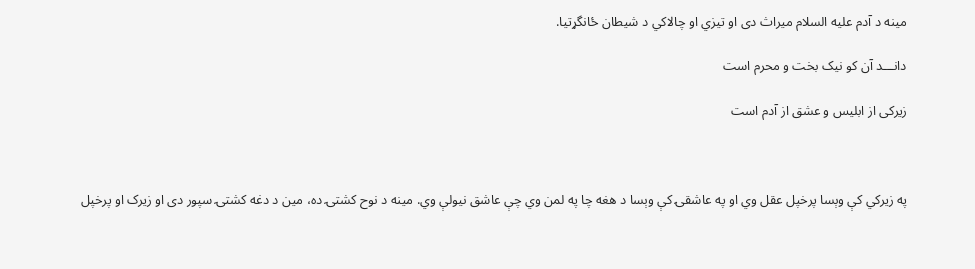مينه د آدم عليه السلام ميراث دى او تيزي او چالاکي د شيطان ځانگړتيا.

دانـــد آن کو نيک بخت و محرم است

زيرکى از ابليس و عشق از آدم است



په زيرکي کې وېسا پرخپل عقل وي او په عاشقۍ کې وېسا د هغه چا په لمن وي چې عاشق نيولې وي. مينه د نوح کشتۍ ده، مين د دغه کشتۍ سپور دى او زيرک او پرخپل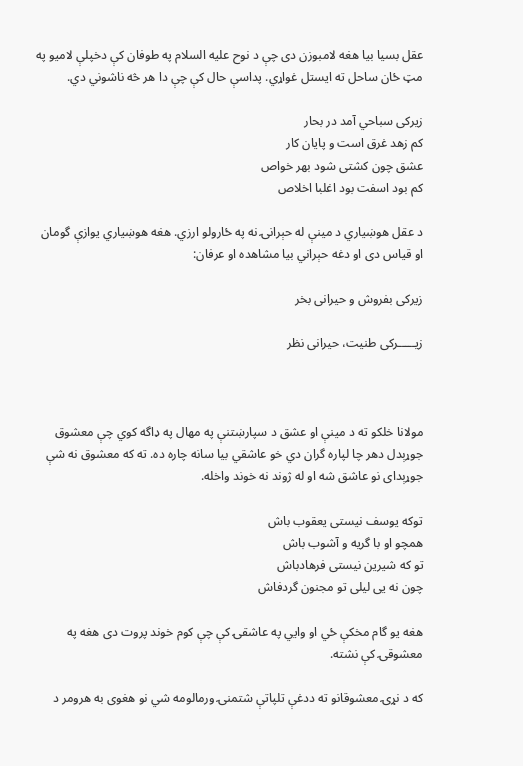عقل بسيا بيا هغه لامبوزن دى چې د نوح عليه السلام په طوفان کې دخپلې لاميو په مټ ځان ساحل ته ايستل غواړي. پداسې حال کې چې دا هر څه ناشوني دي.

زيرکى سباحي آمد در بحار
کم زهد غرق است و پايان کار
عشق چون کشتى شود بهر خواص
کم بود اسفت بود اغلبا اخلاص

د عقل هوښياري د مينې له حېرانۍ نه په ځارولو ارزي. هغه هوښياري يوازې گومان او قياس دى او دغه حېراني بيا مشاهده او عرفان:

زيرکى بفروش و حيرانى بخر

زيـــــرکى طنيت، حيرانى نظر



مولانا خلکو ته د مينې او عشق د سپارښتنې په مهال په ډاگه کوي چې معشوق جوړېدل دهر چا لپاره گران دي خو عاشقي بيا سانه چاره ده. ته که معشوق نه شې جوړېداى نو عاشق شه او له ژوند نه خوند واخله.

توکه يوسف نيستى يعقوب باش
همچو او با گريه و آشوب باش
تو که شيرين نيستى فرهادباش
چون نه يى ليلى تو مجنون گردفاش

هغه يو گام مخکې ځي او وايي په عاشقۍ کې چې کوم خوند پروت دى هغه په معشوقۍ کې نشته.

که د نړۍ معشوقانو ته ددغې تلپاتې شتمنۍ ورمالومه شي نو هغوى به هرومر د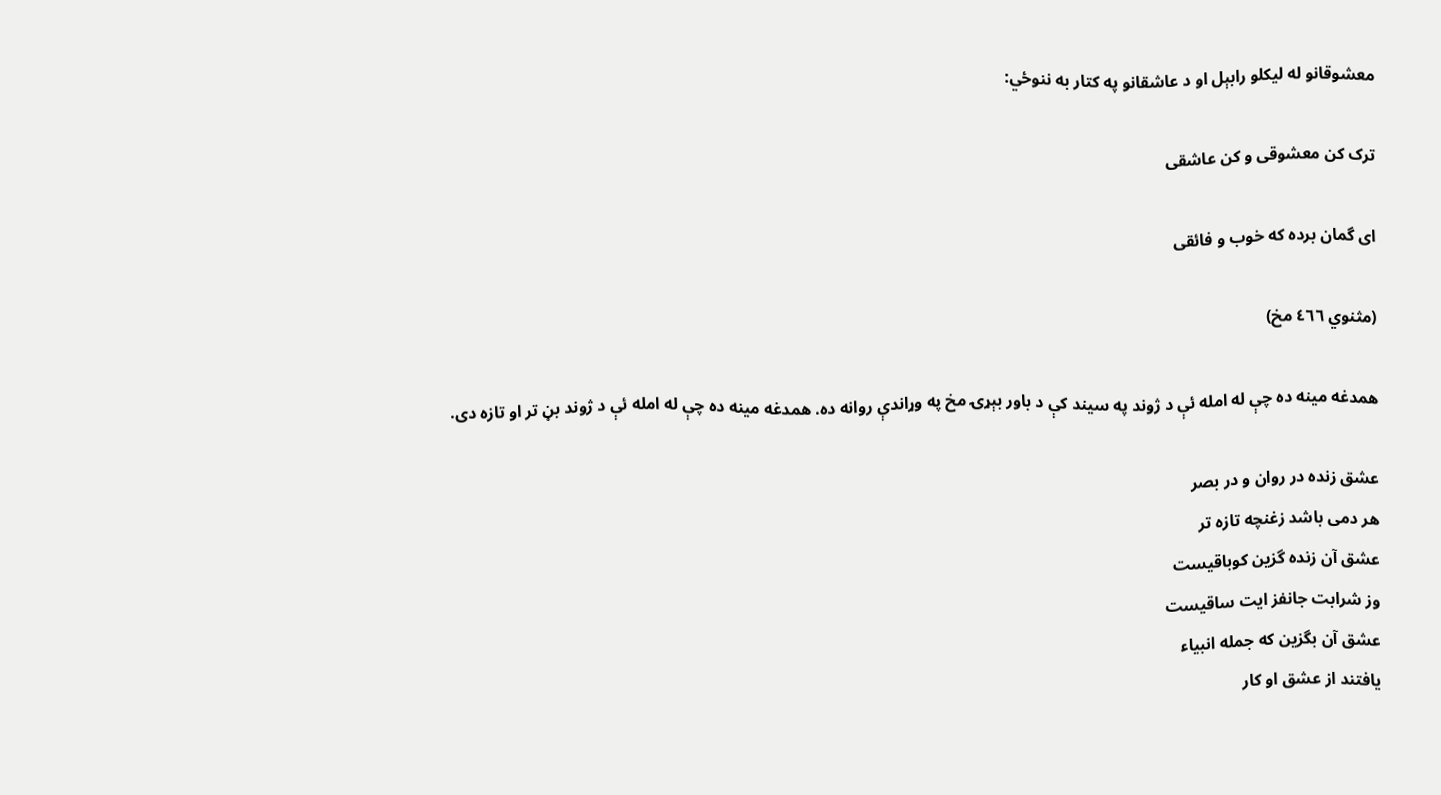معشوقانو له ليکلو رابېل او د عاشقانو په کتار به ننوځي:

ترک کن معشوقى و کن عاشقى

اى گمان برده که خوب و فائقى

(مثنوي ٤٦٦ مخ)

همدغه مينه ده چې له امله ئې د ژوند په سيند کې د باور بېړۍ مخ په وړاندې روانه ده. همدغه مينه ده چې له امله ئې د ژوند بڼ تر او تازه دى.

عشق زنده در روان و در بصر
هر دمى باشد زغنچه تازه تر
عشق آن زنده گزين کوباقيست
وز شرابت جانفز ايت ساقيست
عشق آن بگزين که جمله انبياء
يافتند از عشق او کار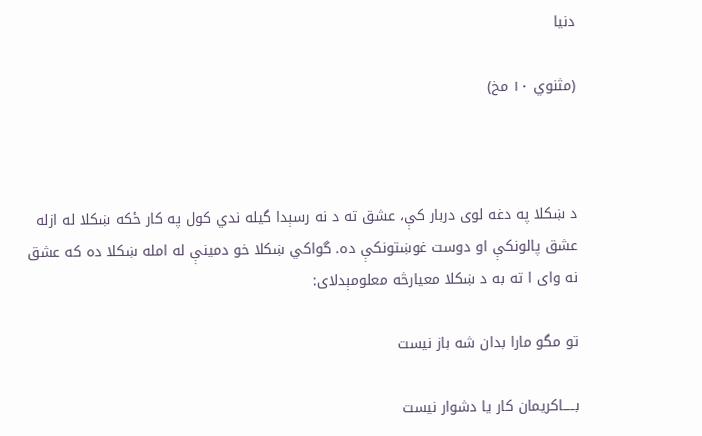دنيا

(مثنوي ١٠ مخ)



د ښکلا په دغه لوى دربار کې، عشق ته د نه رسېدا گيله ندي کول په کار ځکه ښکلا له ازله عشق پالونکې او دوست غوښتونکې ده. گواکي ښکلا خو دمينې له امله ښکلا ده که عشق نه واى ا ته به د ښکلا معيارڅه معلومېدلاى:

تو مگو مارا بدان شه باز نيست

بـــــاکريمان کار يا دشوار نيست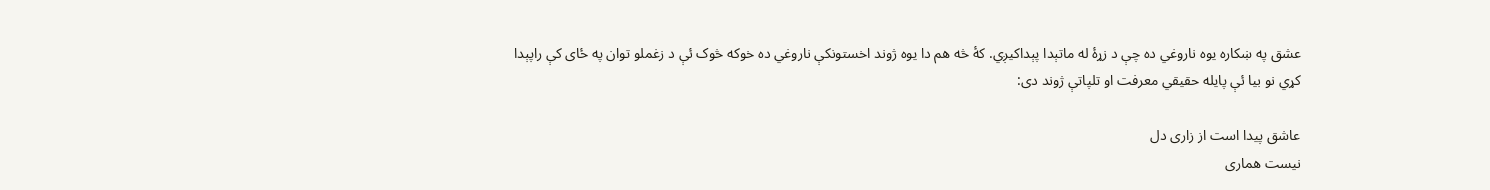عشق په ښکاره يوه ناروغي ده چې د زړۀ له ماتېدا پېداکيږي. کۀ څه هم دا يوه ژوند اخستونکې ناروغي ده خوکه څوک ئې د زغملو توان په ځاى کې راپېدا کړي نو بيا ئې پايله حقيقي معرفت او تلپاتې ژوند دى:

عاشق پيدا است از زارى دل
نيست همارى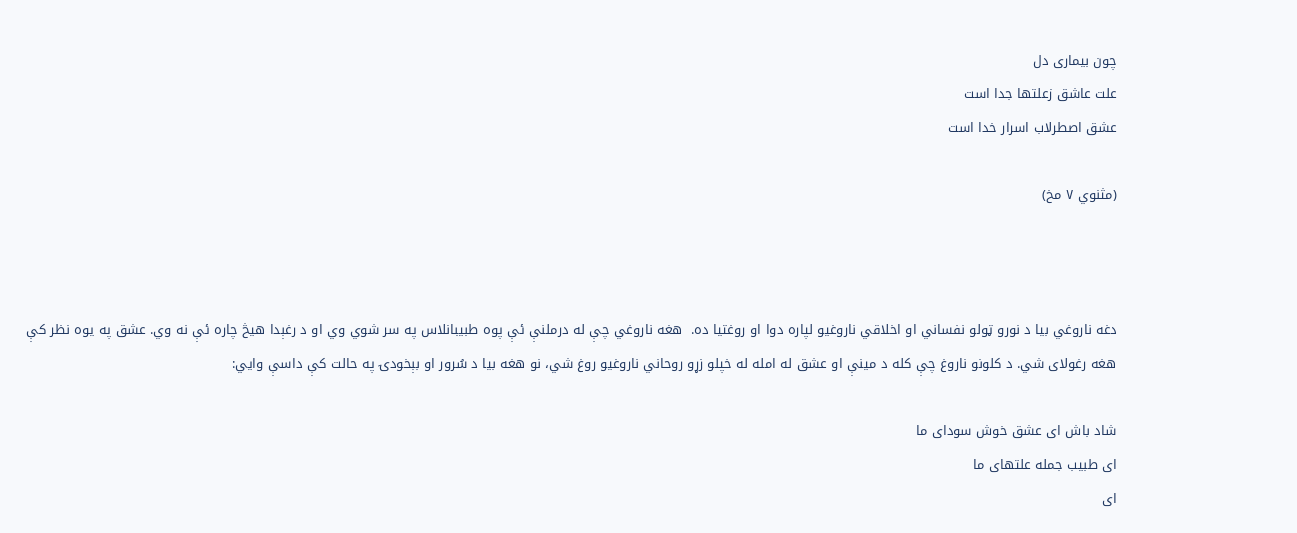چون بيمارى دل
علت عاشق زعلتها جدا است
عشق اصطرلاب اسرار خدا است

(مثنوي ٧ مخ)



دغه ناروغي بيا د نورو ټولو نفساني او اخلاقي ناروغيو لپاره دوا او روغتيا ده.  هغه ناروغي چې له درملنې ئې پوه طبيبانلاس په سر شوي وي او د رغېدا هيڅ چاره ئې نه وي. عشق په يوه نظر کې هغه رغولاى شي. د کلونو ناروغ چې کله د مينې او عشق له امله له خپلو زړو روحاني ناروغيو روغ شي، نو هغه بيا د سُرور او بېخودۍ په حالت کې داسې وايي:

شاد باش اى عشق خوش سوداى ما
اى طبيب جمله علتهاى ما
اى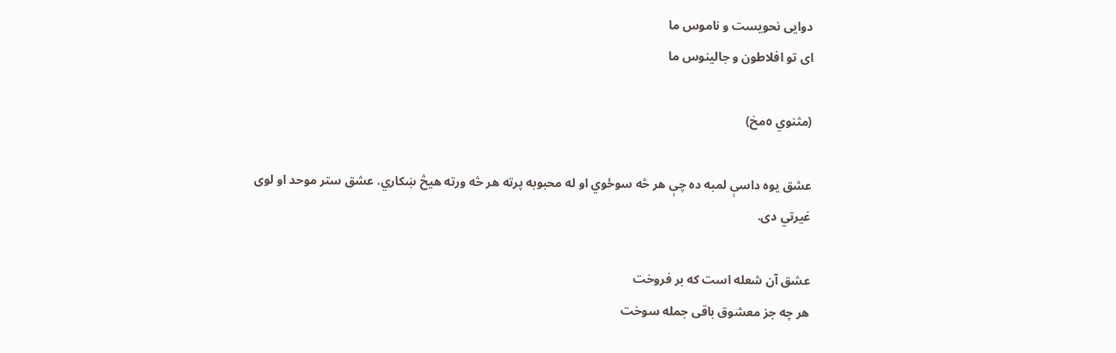دوايى نحويست و ناموس ما
اى تو افلاطون و جالينوس ما

(مثنوي ٥مخ)

عشق يوه داسې لمبه ده چې هر څه سوځوي او له محبوبه پرته هر څه ورته هيڅ ښکاري. عشق ستر موحد او لوى غيرتي دى.

عشق آن شعله است که بر فروخت
هر چه جز معشوق باقى جمله سوخت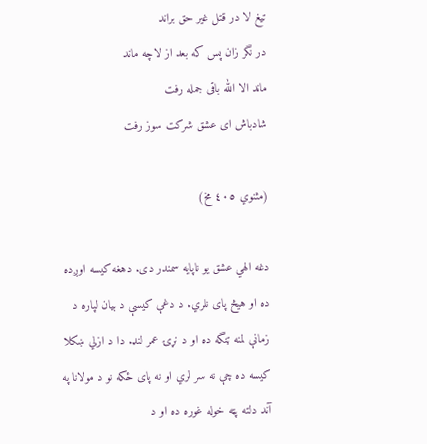تيغ لا در قتل غير حق براند
در نگر زان پس که بعد از لاچه ماند
ماند الا الله باقى جمله رفت
شادباش اى عشق شرکت سوز رفت

(مثنوي ٤٠٥ مخ)

دغه الهي عشق يو ناپايه سمندر دى. دهغه کيسه اوږده ده او هيڅ پاى نلري. د دغې کيسې د بيان لپاره د زمانې لمنه ټنگه ده او د نړۍ عمر لنډ. دا د ازلي ښکلا کيسه ده چې نه سر لري او نه پاى ځکه نو د مولانا په آند دلته پټه خوله غوره ده او د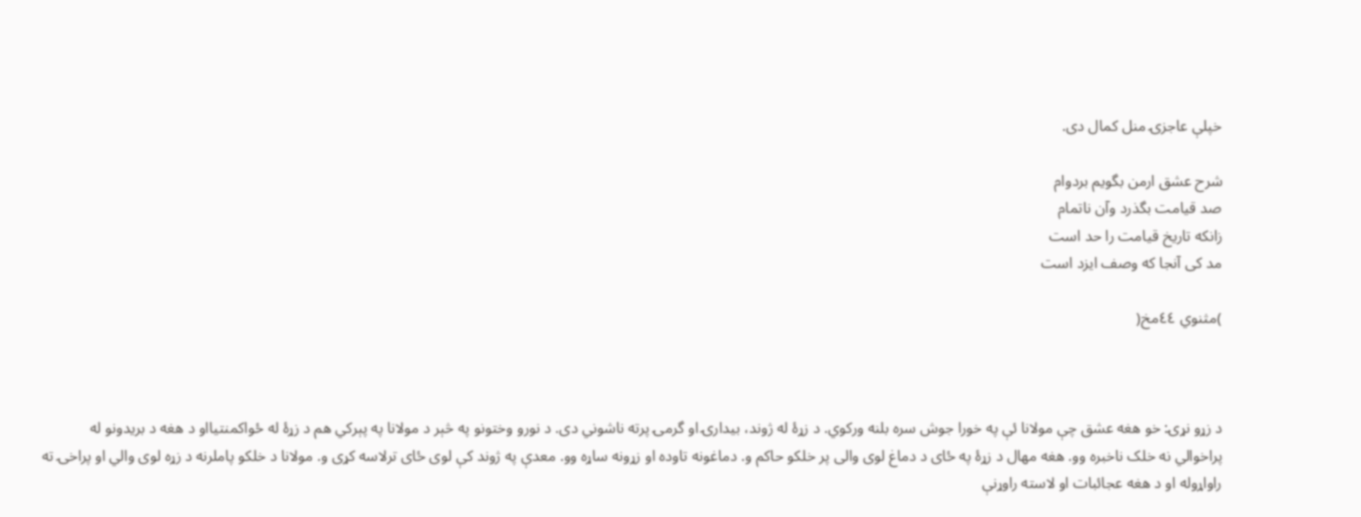خپلې عاجزۍ منل کمال دى.

شرح عشق ارمن بگويم بردوام
صد قيامت بگذرد وآن ناتمام
زانکه تاريخ قيامت را حد است
مد کى آنجا که وصف ايزد است

)مثنوي ٤٤مخ(



د زړو نړۍ: خو هغه عشق چې مولانا ئې په خورا جوش سره بلنه ورکوي. د زړۀ له ژوند، بيدارۍ او گرمۍ پرته ناشوني دى. د نورو وختونو په څېر د مولانا په پېرکي هم د زړۀ له ځواکمنتيااو د هغه د بريدونو له پراخوالي نه خلک ناخبره وو. هغه مهال د زړۀ په ځاى د دماغ لوى والى پر خلکو حاکم و. دماغونه تاوده او زړونه ساړه وو. معدې په ژوند کې لوى ځاى ترلاسه کړى و. مولانا د خلکو پاملرنه د زړه لوى والي او پراخۍ ته راواړوله او د هغه عجائبات او لاسته راوړنې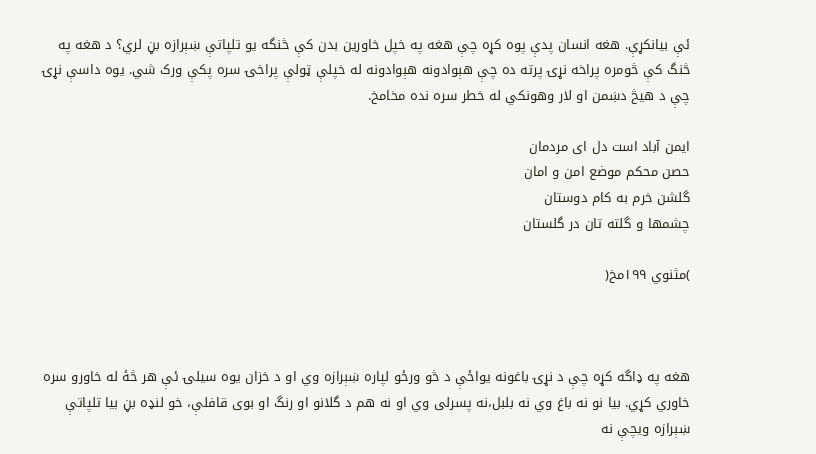ئې بيانکړې. هغه انسان پدې پوه کړه چې هغه په خپل خاورين بدن کې څنگه يو تلپاتې ښېرازه بڼ لري؟ د هغه په څنگ کې څومره پراخه نړۍ پرته ده چې هېوادونه هېوادونه له خپلې ټولې پراخۍ سره پکې ورک شي. يوه داسې نړۍ چې د هيڅ دښمن او لار وهونکي له خطر سره نده مخامخ.

ايمن آباد است دل اى مردمان
حصن محکم موضع امن و امان
گلشن خرم به کام دوستان
چشمها و گلته تان در گلستان

)مثنوي ١٩٩مخ(



هغه په ډاگه کړه چې د نړۍ باغونه يواځې د څو ورځو لپاره ښېرازه وي او د خزان يوه سيلۍ ئې هر څۀ له خاورو سره خاوري کړي. بيا نو نه باغ وي نه بلبل،نه پسرلى وي او نه هم د گلانو او رنگ او بوى قافلې، خو لنډه بڼ بيا تلپاتې ښېرازه ويچې نه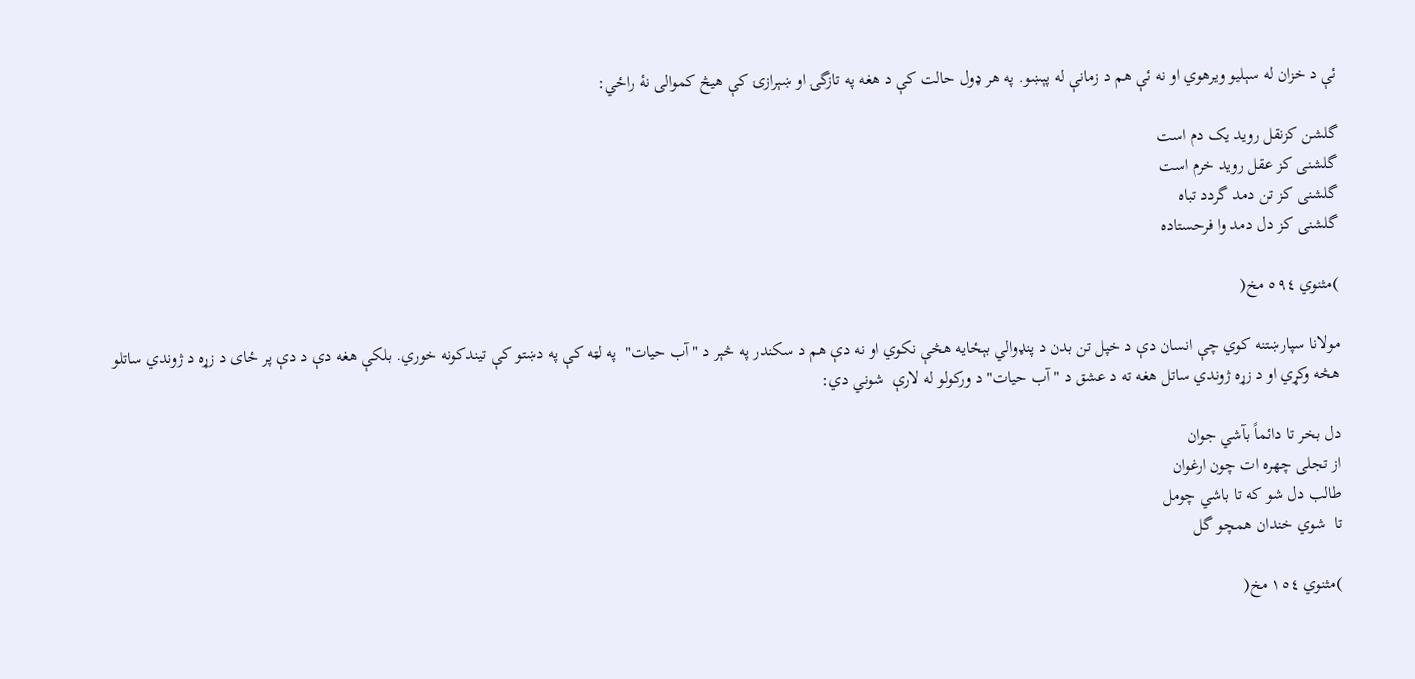ئې د خزان له سېليو ويرهوي او نه ئې هم د زمانې له پېښو. په هر ډول حالت کې د هغه په تازگۍ او ښېرازۍ کې هيڅ کموالى نۀ راځي:

گلشن کزنقل رويد يک دم است
گلشنى کز عقل رويد خرم است
گلشنى کز تن دمد گردد تباه
گلشنى کز دل دمد وا فرحستاده

)مثنوي ٥٩٤ مخ(

مولانا سپارښتنه کوي چې انسان دې د خپل تن بدن د پنډوالي بېځايه هڅې نکوي او نه دې هم د سکندر په څېر د "آب حيات"  په لټه کې په دښتو کې تيندکونه خوري. بلکې هغه دې د دې پر ځاى د زړه د ژوندي ساتلو هڅه وکړي او د زړه ژوندي ساتل هغه ته د عشق د "آب حيات" د ورکولو له لارې  شوني دي:

دل بخر تا دائماً بآشي جوان
از تجلى چهره ات چون ارغوان
طالب دل شو که تا باشي چومل
تا  شوي خندان همچو گل

)مثنوي ١٥٤ مخ(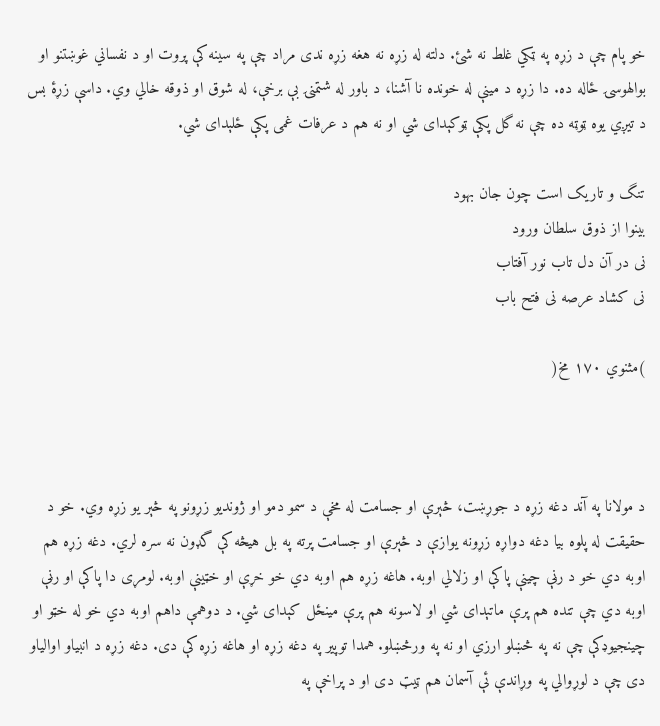خو پام چې د زړه په ټکي غلط نه شئ. دلته له زړه نه هغه زړه ندى مراد چې په سينه کې پروت او د نفساني غوښتنو او بوالهوسۍ ځاله ده. دا زړه د مينې له خونده نا آشنا، د باور له شتمنۍ بې برخې، له شوق او ذوقه خالي وي. داسې زړۀ بس د تيږي يوه ټوټه ده چې نه گل پکې ټوکېداى شي او نه هم د عرفات غمى پکې ځلېداى شي.

تنگ و تاريک است چون جان بهود
بينوا از ذوق سلطان ورود
نى در آن دل تاب نور آفتاب
نى کشاد عرصه نى فتح باب

)مثنوي ١٧٠ مخ(



د مولانا په آند دغه زړه د جوړښت، څېرې او جسامت له مخې د سمو دمو او ژونديو زړونو په څېر يو زړه وي. خو د حقيقت له پلوه بيا دغه دواړه زړونه يوازې د څېرې او جسامت پرته په بل هيڅه کې گډون نه سره لري. دغه زړه هم اوبه دي خو د رڼې چينې پاکې او زلالي اوبه. هاغه زړه هم اوبه دي خو خړې او خټينې اوبه. لومړى دا پاکې او رڼې اوبه دي چې تنده هم پرې ماتېداى شي او لاسونه هم پرې مينځل کېداى شي. د دوهمې داهم اوبه دي خو له خټو او چينجيوډکې چې نه په څښلو ارزي او نه په ورڅښلو. همدا توپير په دغه زړه او هاغه زړه کې دى. دغه زړه د انبياو اوالياو دى چې د لوړوالي په وړاندې ئې آسمان هم ټيټ دى او د پراخې په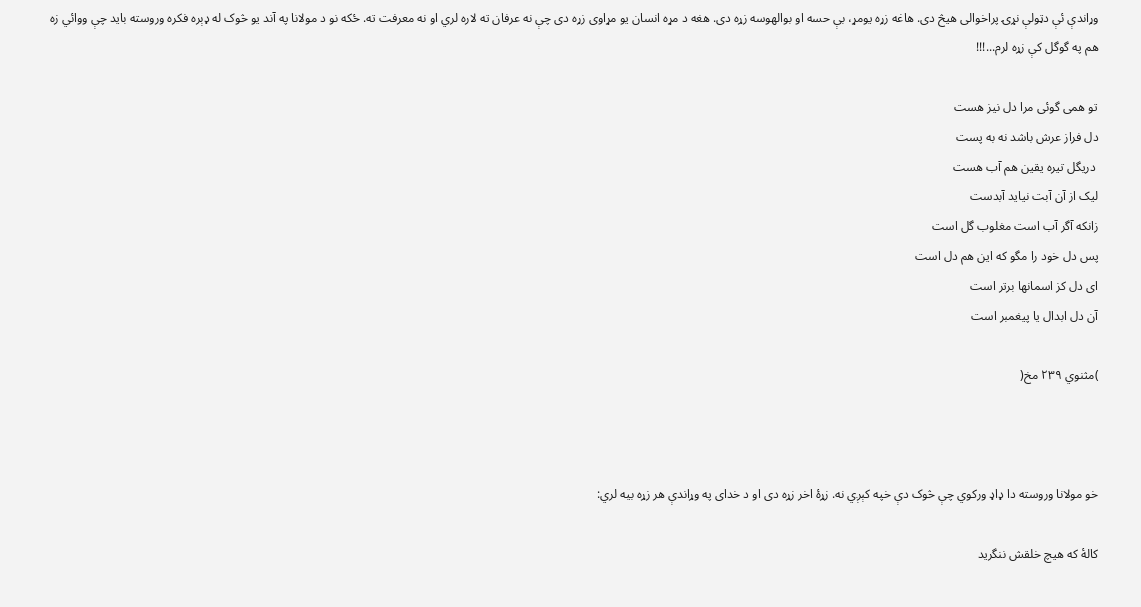وړاندې ئې دټولې نړۍ پراخوالى هيڅ دى. هاغه زړه يومړ، بې حسه او بوالهوسه زړه دى. هغه د مړه انسان يو مړاوى زړه دى چې نه عرفان ته لاره لري او نه معرفت ته. ځکه نو د مولانا په آند يو څوک له ډېره فکره وروسته بايد چې ووائي زه هم په گوگل کې زړه لرم...!!!

تو همى گوئى مرا دل نيز هست
دل فراز عرش باشد نه به پست
 دريگل تيره يقين هم آب هست
ليک از آن آبت نيايد آبدست
زانکه آگر آب است مغلوب گل است
پس دل خود را مگو که اين هم دل است
اى دل کز اسمانها برتر است
آن دل ابدال يا پيغمبر است

)مثنوي ٢٣٩ مخ(



خو مولانا وروسته دا ډاډ ورکوي چې څوک دې خپه کېږي نه. زړۀ اخر زړه دى او د خداى په وړاندې هر زړه بيه لري:

کالۀ که هيچ خلقش ننگريد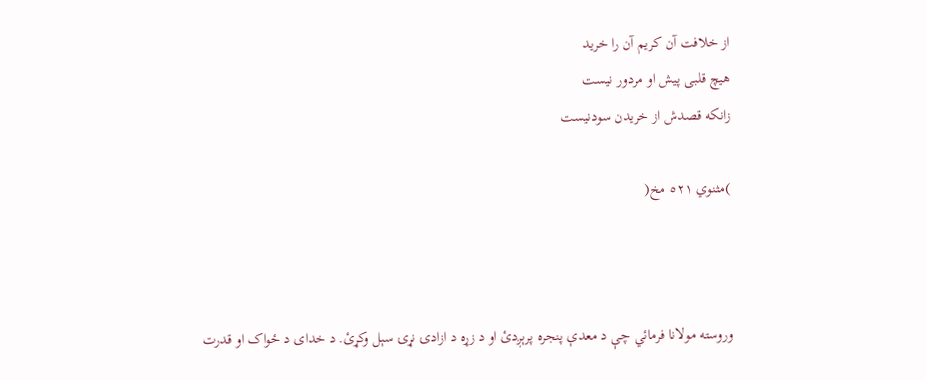از خلافت آن کريم آن را خريد
هيچ قلبى پيش او مردور نيست
زانکه قصدش از خريدن سودنيست

)مثنوي ٥٢١ مخ(



وروسته مولانا فرمائي چې د معدې پنجره پرېږدئ او د زړه د ازادۍ نړۍ سېل وکړئ. د خداى د ځواک او قدرت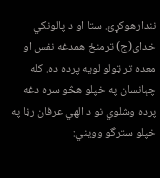نندارهوکړئ. ستا او د پالونکي خداى(ج) ترمنځ همدغه نفس او معده تر ټولو لويه پرده ده. کله چېانسان په خپلو هڅو سره دغه پرده وشلوي نو د الهي عرفان رڼا په خپلو سترگو وويني: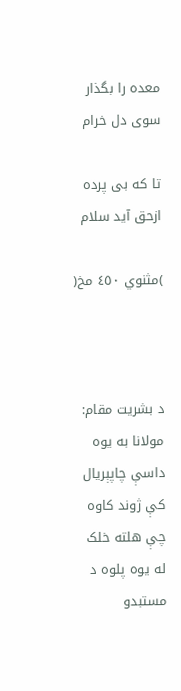معده را بگذار سوى دل خرام

تا که بى پرده ازحق آيد سلام

)مثنوي ٤٥٠ مخ(



د بشريت مقام: مولانا به يوه داسې چاپېريال کې ژوند کاوه چې هلته خلک له يوه پلوه د مستبدو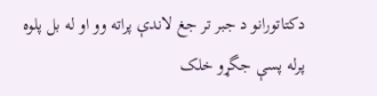دکتاتورانو د جبر تر جغ لاندې پراته وو او له بل پلوه پرله پسې جگړو خلک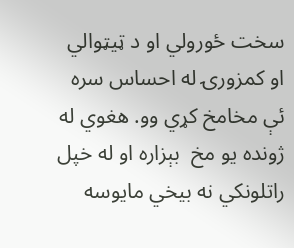سخت ځورولي او د ټيټوالي او کمزورۍ له احساس سره ئې مخامخ کړي وو. هغوي له ژونده يو مخ  بېزاره او له خپل راتلونکي نه بيخي مايوسه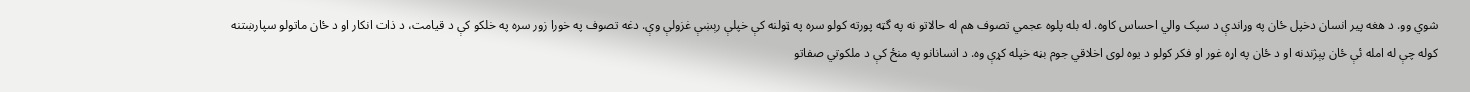شوي وو. د هغه پير انسان دخپل ځان په وړاندې د سپک والي احساس کاوه. له بله پلوه عجمي تصوف هم له حالاتو نه په گټه پورته کولو سره په ټولنه کې خپلې رېښې غزولې وې. دغه تصوف په خورا زور سره په خلکو کې د قيامت، د ذات انکار او د ځان ماتولو سپارښتنه کوله چې له امله ئې ځان پېژندنه او د ځان په اړه غور او فکر کولو د يوه لوى اخلاقي جوم بڼه خپله کړې وه. د انسانانو په منځ کې د ملکوتي صفاتو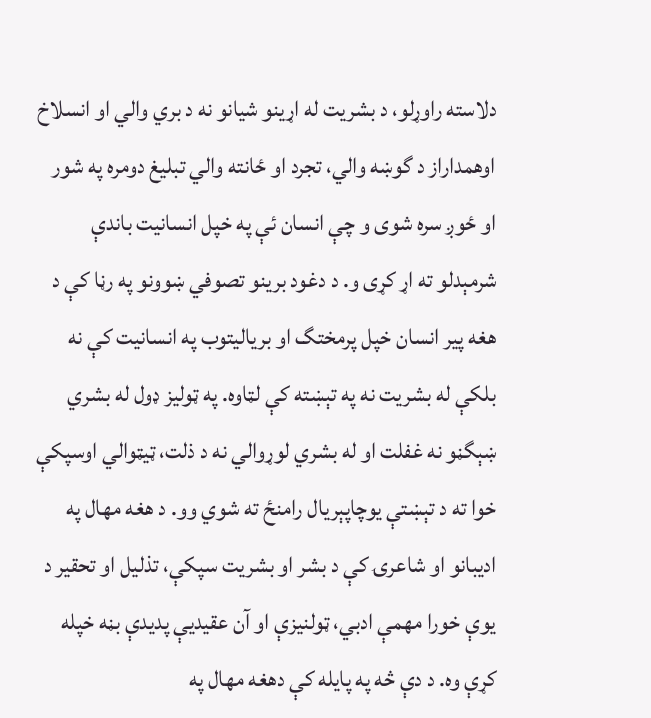دلاسته راوړلو، د بشريت له اړينو شيانو نه د بري والي او انسلاخ اوهمداراز د گوښه والي، تجرد او ځانته والي تبليغ دومره په شور او ځوږ سره شوى و چې انسان ئې په خپل انسانيت باندې شرمېدلو ته اړ کړى و. د دغود برينو تصوفي ښوونو په رڼا کې د هغه پير انسان خپل پرمختگ او برياليتوب په انسانيت کې نه بلکې له بشريت نه په تېښته کې لټاوه. په ټوليز ډول له بشري ښېگڼو نه غفلت او له بشري لوړوالي نه د ذلت، ټيټوالي اوسپکې خوا ته د تېښتې يوچاپېريال رامنځ ته شوي وو. د هغه مهال په اديبانو او شاعرۍ کې د بشر او بشريت سپکې، تذليل او تحقير د يوې خورا مهمې ادبي، ټولنيزې او آن عقيديې پديدې بڼه خپله کړې وه. د دې څه په پايله کې دهغه مهال په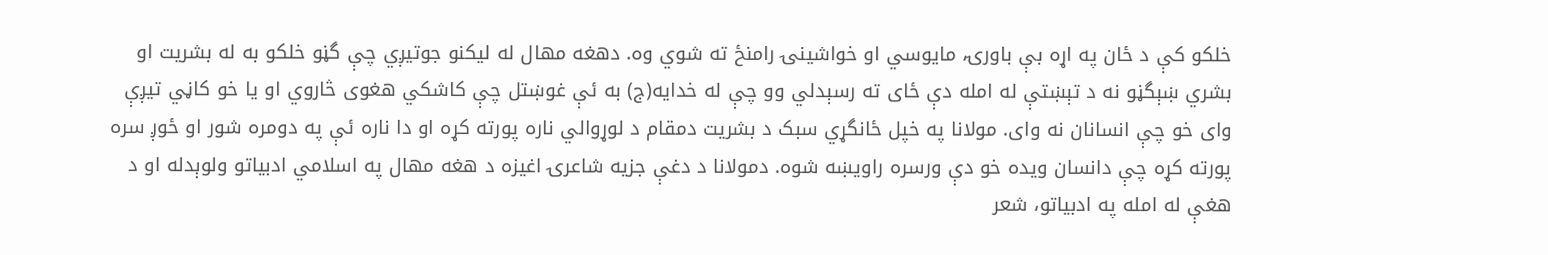خلکو کې د ځان په اړه بې باورۍ، مايوسي او خواشينۍ رامنځ ته شوي وه. دهغه مهال له ليکنو جوتيږي چې گڼو خلکو به له بشريت او بشري ښېگڼو نه د تېښتې له امله دې ځاى ته رسېدلي وو چې له خدايه(ج) به ئې غوښتل چې کاشکي هغوى څاروي او يا خو کاڼي تيږې واى خو چې انسانان نه واى. مولانا په خپل ځانگړي سبک د بشريت دمقام د لوړوالي ناره پورته کړه او دا ناره ئې په دومره شور او ځوږ سره پورته کړه چې دانسان ويده خو دې ورسره راويښه شوه. دمولانا د دغې جزيه شاعرۍ اغيزه د هغه مهال په اسلامي ادبياتو ولوېدله او د هغې له امله په ادبياتو، شعر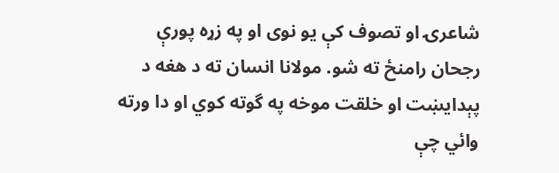شاعرۍ او تصوف کې يو نوى او په زړه پورې رجحان رامنځ ته شو. مولانا انسان ته د هغه د پېدايښت او خلقت موخه په گوته کوي او دا ورته وائي چې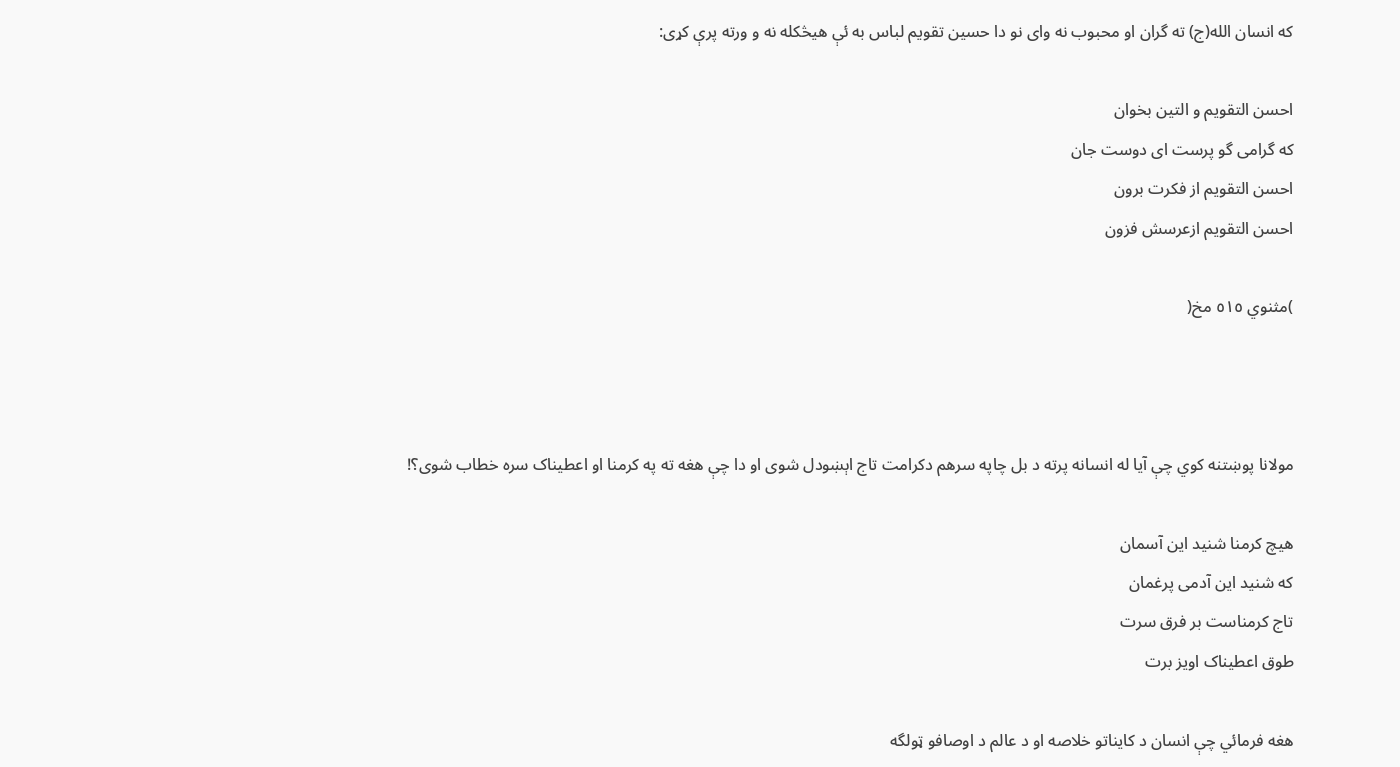که انسان الله(ج) ته گران او محبوب نه واى نو دا حسين تقويم لباس به ئې هيڅکله نه و ورته پرې کړى:

احسن التقويم و التين بخوان
که گرامى گو پرست اى دوست جان
احسن التقويم از فکرت برون
احسن التقويم ازعرسش فزون

)مثنوي ٥١٥ مخ(



مولانا پوښتنه کوي چې آيا له انسانه پرته د بل چاپه سرهم دکرامت تاج اېښودل شوى او دا چې هغه ته په کرمنا او اعطيناک سره خطاب شوى؟!

هيچ کرمنا شنيد اين آسمان
که شنيد اين آدمى پرغمان
تاج کرمناست بر فرق سرت
طوق اعطيناک اويز برت

هغه فرمائي چې انسان د کايناتو خلاصه او د عالم د اوصافو ټولگه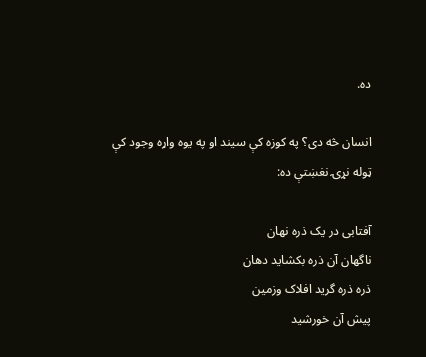ده.

انسان څه دى؟ په کوزه کې سيند او په يوه واړه وجود کې ټوله نړۍ نغښتې ده:

آفتابى در يک ذره نهان
ناگهان آن ذره بکشايد دهان
ذره ذره گريد افلاک وزمين
پيش آن خورشيد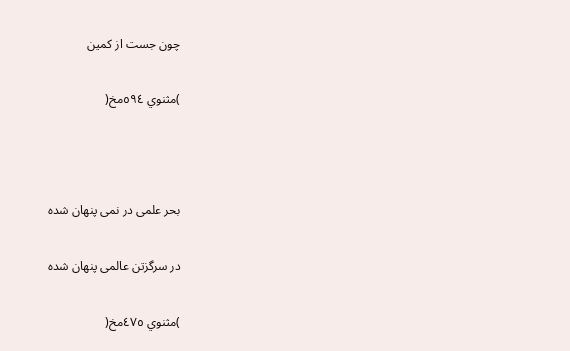چون جست از کمين

)مثنوي ٥٩٤مخ(



بحر علمى در نمى پنهان شده

در سرگزتن عالمى پنهان شده

)مثنوي ٤٧٥مخ(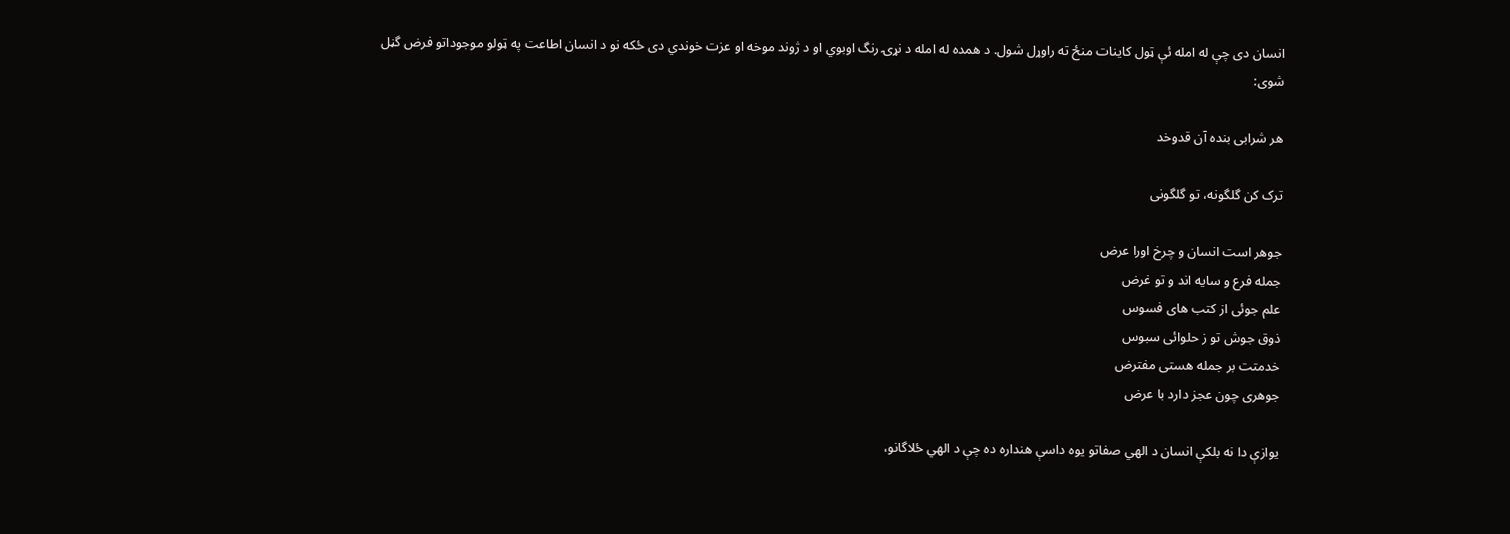انسان دى چې له امله ئې ټول کاينات منځ ته راوړل شول. د همده له امله د نړۍ رنگ اوبوي او د ژوند موخه او عزت خوندي دى ځکه نو د انسان اطاعت په ټولو موجوداتو فرض گڼل شوى:

هر شرابى بنده آن قدوخد

ترک کن گلگونه، تو گلگونى

جوهر است انسان و چرخ اورا عرض
جمله فرع و سايه اند و تو غرض
علم جوئى از کتب هاى فسوس
ذوق جوش تو ز حلوائى سبوس
خدمتت بر جمله هستى مفترض
جوهرى چون عجز دارد با عرض

يوازې دا نه بلکې انسان د الهي صفاتو يوه داسې هنداره ده چې د الهي ځلاگانو،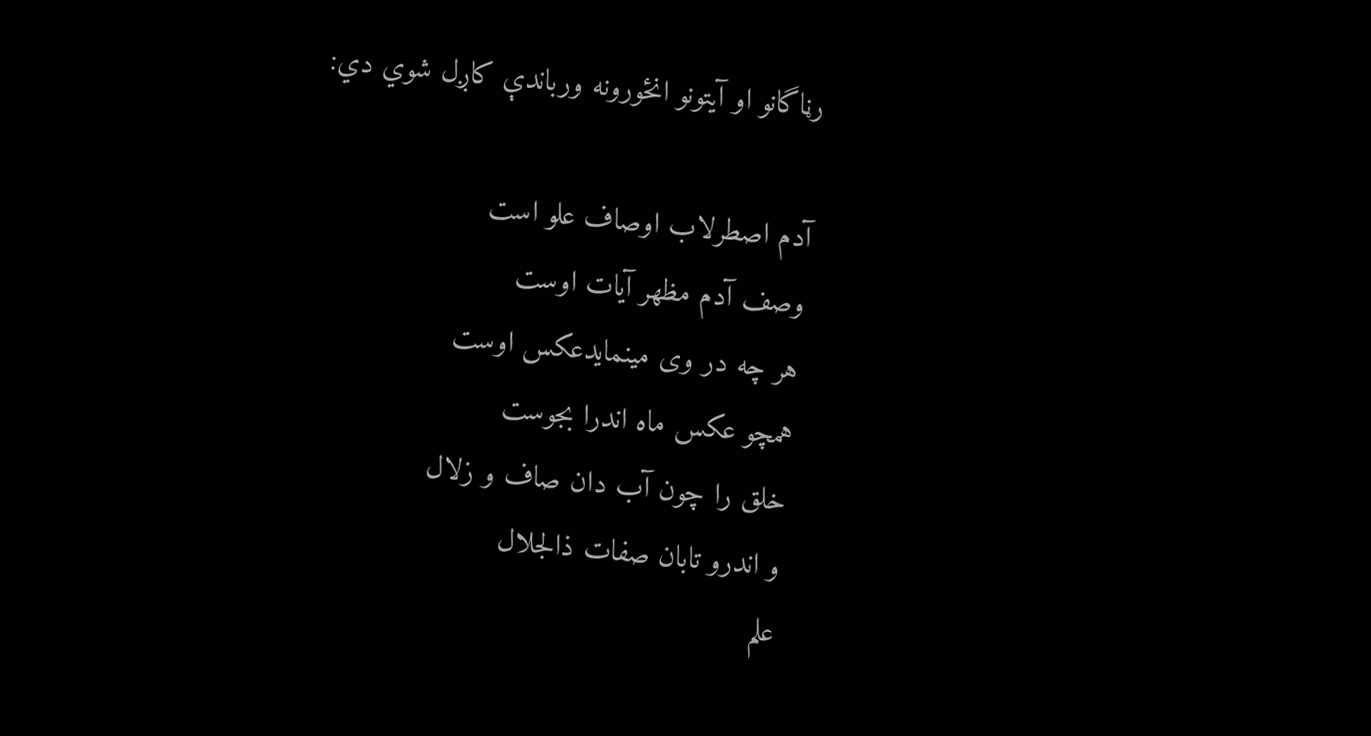رڼاگانو او آيتونو انځورونه ورباندې کاږل شوي دي:

آدم اصطرلاب اوصاف علو است
وصف آدم مظهر آيات اوست
هر چه در وى مينمايدعکس اوست
همچو عکس ماه اندرا بجوست
خلق را چون آب دان صاف و زلال
و اندرو تابان صفات ذالجلال
علم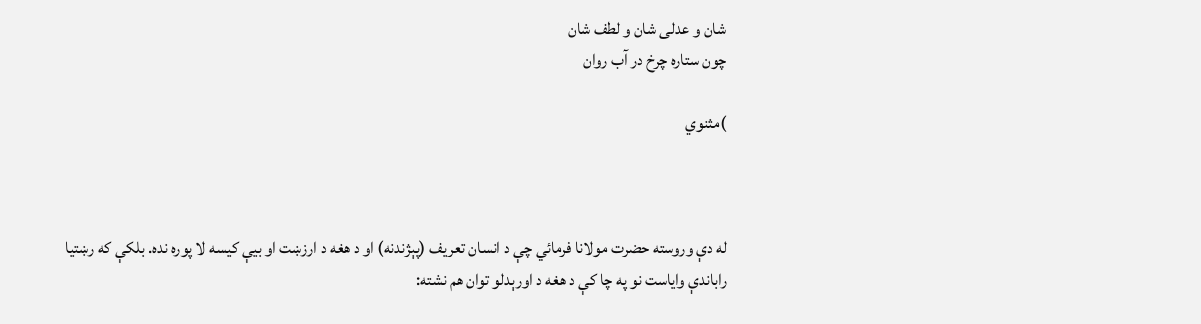شان و عدلى شان و لطف شان
چون ستاره چرخ در آب روان

)مثنوي



له دې وروسته حضرت مولانا فرمائي چې د انسان تعريف (پېژندنه) او د هغه د ارزښت او بيې کيسه لا پوره نده. بلکې که رښتيا راباندې واياست نو په چا کې د هغه د اورېدلو توان هم نشته: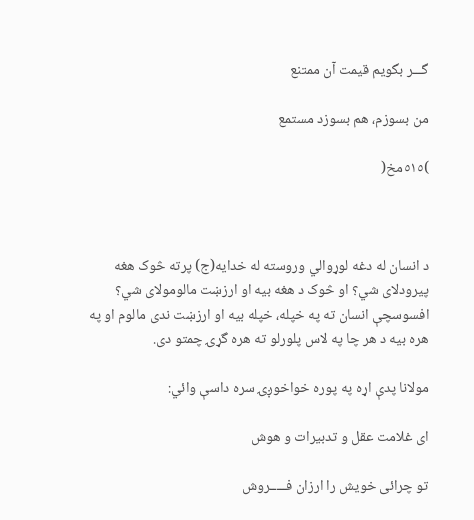گـــر بگويم قيمت آن ممتنع

من بسوزم، هم بسوزد مستمع

)٥١٥مخ(



د انسان له دغه لوړوالي وروسته له خدايه(ج) پرته څوک هغه پيرودلاى شي؟ او څوک د هغه بيه او ارزښت مالومولاى شي؟ افسوسچې انسان ته په خپله، خپله بيه او ارزښت ندى مالوم او په هره بيه د هر چا په لاس پلورلو ته هره گړۍ چمتو دى.

مولانا پدې اړه په پوره خواخوږۍ سره داسې وائي:

اى غلامت عقل و تدبيرات و هوش

تو چرائى خويش را ارزان فـــــروش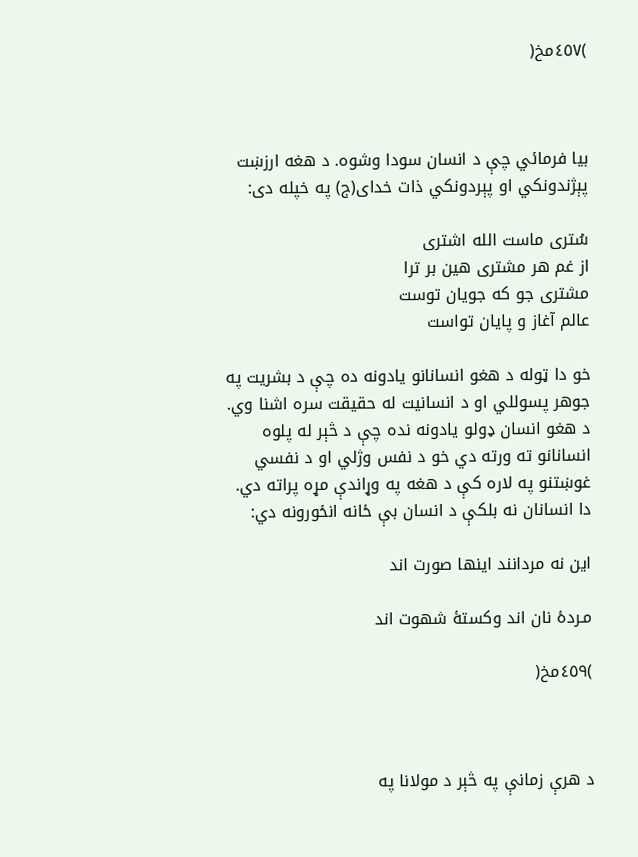)٤٥٧مخ(



بيا فرمائي چې د انسان سودا وشوه. د هغه ارزښت پېژندونکي او پېردونکي ذات خداى(ج) په خپله دى:

سُترى ماست الله اشترى
از غم هر مشترى هين بر ترا
مشترى جو که جويان توست
عالم آغاز و پايان تواست

خو دا ټوله د هغو انسانانو يادونه ده چې د بشريت په جوهر پسوللي او د انسانيت له حقيقت سره اشنا وي. د هغو انسان ډولو يادونه نده چې د څېر له پلوه انسانانو ته ورته دي خو د نفس وژلي او د نفسي غوښتنو په لاره کې د هغه په وړاندې مړه پراته دي. دا انسانان نه بلکې د انسان بې ځانه انځورونه دي:

اين نه مردانند اينها صورت اند

مـردۀ نان اند وکستۀ شهوت اند

)٤٥٩مخ(



د هرې زمانې په څېر د مولانا په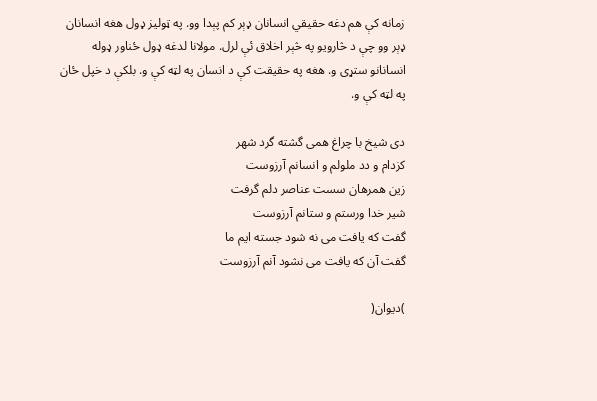زمانه کې هم دغه حقيقي انسانان ډېر کم پېدا وو. په ټوليز ډول هغه انسانان ډېر وو چې د څارويو په څېر اخلاق ئې لرل. مولانا لدغه ډول ځناور ډوله انسانانو ستړى و. هغه په حقيقت کې د انسان په لټه کې و. بلکې د خپل ځان په لټه کې و.

دى شيخ با چراغ همى گشته گرد شهر
کزدام و دد ملولم و انسانم آرزوست
زين همرهان سست عناصر دلم گرفت
شير خدا ورستم و ستانم آرزوست
گفت که يافت مى نه شود جسته ايم ما
گفت آن که يافت مى نشود آنم آرزوست

)ديوان(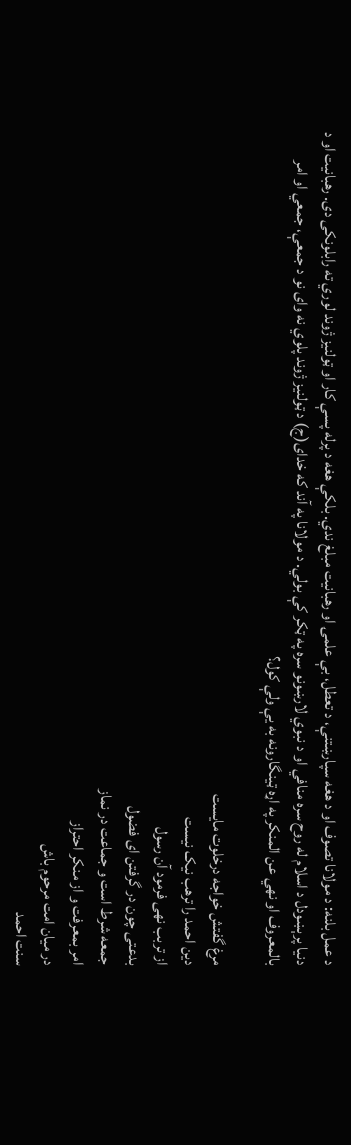د عمل بلنه: د مولانا تصوف او د هغه سپارښتنې، د تعطل، بې علمۍ او رهبانيت مبلغ ندي. بلکې هغه د پرله پسې کار او ټولنيز ژوند لوري ته رابلونکى دى. رهبانيت او د دنيا پرېښودل د اسلام له روح سره منافي او د نبوي لارښونو سره په ټکر کې بولي. د مولانا په آند که خداى(ج) د ټولنيز ژوند پلوي نه واى نو د جمعې، جمعي او امر بالمعروف او نهي عن المنکر په اړه ټينگارونه به يې ولې کول؟

مرغ گفتش خواجه درخلوت مايست
دين احمد را ترهب نيک نيست
از تربب نهى فرمود آن رسول
بدعتى چون در گرفتن اى فضول
جمعه شرط است و جماعت در نماز
امر بمعرفت و از منکر احتراز
در ميان امت مرحوم باش
سنت احمد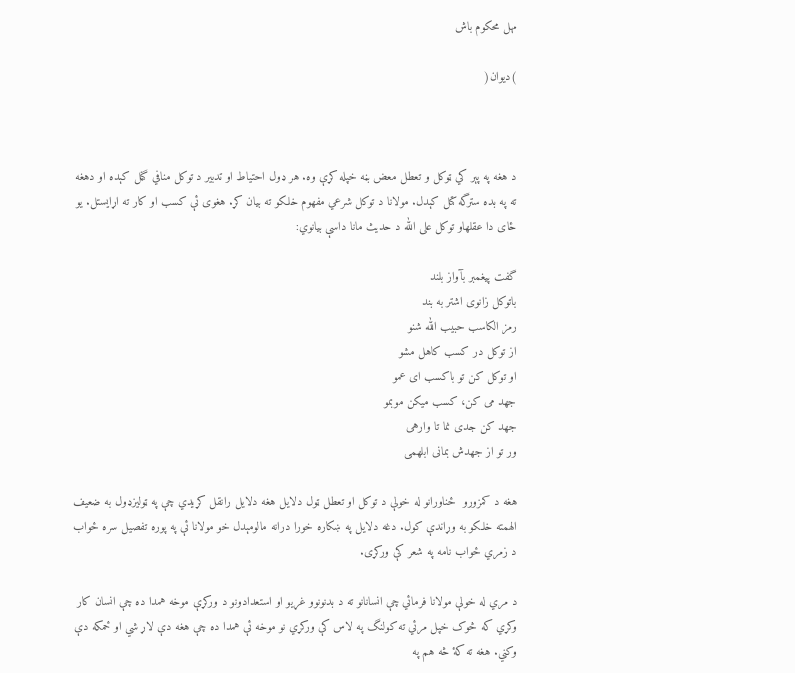مهل محکوم باش

)ديوان(



د هغه په پېر کي ټوکل و تعطل معض بڼه خپله کړې وه. هر ډول احتياط او تدبير د توکل منافي گڼل کېده او دهغه ته په بده سترگه کتل کېدل. مولانا د توکل شرعي مفهوم خلکو ته بيان کړ. هغوى ئې کسب او کار ته اړايستل. يو ځاى دا عقلهاو توکل على الله د حديث مانا داسې بيانوي:

گفت پيغمبر بآواز بلند
باتوکل زانوى اشتر به بند
رمز الکاسب حبيب الله شنو
از توکل در کسب کاهل مشو
او توکل کن تو باکسب اى عمو
جهد مى کن، کسب ميکن موبمو
جهد کن جدى نما تا وارهى
ور تو از جهدش بمانى ابلهمى

هغه د کمزورو  ځناورانو له خولې د توکل او تعطل ټول دلايل هغه دلايل رانقل کړيدي چې په ټوليزډول به ضعيف الهمته خلکو به وړاندې کول. دغه دلايل په ښکاره خورا درانه مالومېدل خو مولانا ئې په پوره تفصيل سره ځواب د زمري ځواب نامه په شعر کې ورکړى.

د مري له خولې مولانا فرمائي چې انسانانو ته د بدنونوو غړيو او استعدادونو د ورکړې موخه همدا ده چې انسان کار وکړي که څوک خپل مرئي ته کولنگ په لاس کې ورکړي نو موخه ئې همدا ده چې هغه دې لاړ شي او ځمکه دې وکني. هغه ته کۀ څه هم په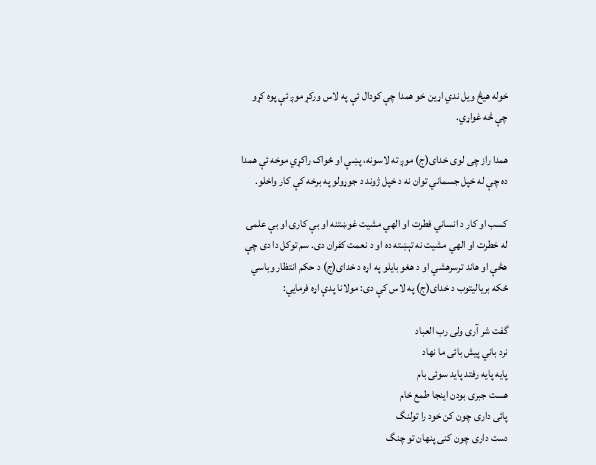خوله هيڅ ويل ندي اړين خو همدا چې کودال ئې په لاس ورکړ موږ ئې پوه کړو چې څه غواړي.

همدا راز چى لوى خداى(ج) موږ ته لاسونه، پښې او ځواک راکړي موخه ئې همدا ده چې له خپل جسماني توان نه د خپل ژوند د جوړولو په برخه کې کار واخلو.

کسب او کار د انساني فطرت او الهي مشيت غوښتنه او بې کارۍ او بې علمۍ له خطرت او الهي مشيت نه تېښته ده او د نعمت کفران دى. سم توکل دا دى چې هڅې او هاند ترسرهشي او د هغو بايلو په اړه د خداى(ج) د حکم انتظار وباسي ځکه برياليتوب د خداى(ج) په لاس کې دى: مولانا پدې اړه فرمايي:

گفت شر آرى ولى رب العباد
نرد باني پيش بائى ما نهاد
پايه پايه رفتد پايد سوئى بام
هست جبرى بودن اينجا طمع خام
پائى دارى چون کن خود را تولنگ
دست دارى چون کنى پنهان تو چنگ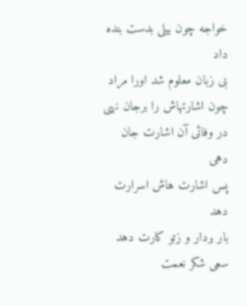خواجه چون بيلى بدست بنده داد
بى زبان معلوم شد اورا مراد
چون اشارتهاش را برجان نهى
در وفائى آن اشارت جان دهى
پس اشارت هاش اسرارت دهد
بار بردار و زتو کارت دهد
سعى شکر نعمت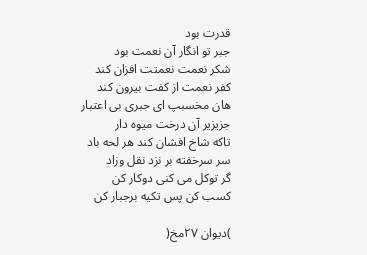قدرت بود
جبر تو انگار آن نعمت بود
شکر نعمت نعمتت افزان کند
کفر نعمت از کفت بيرون کند
هان مخسبپ اى جبرى بى اعتبار
جزيزير آن درخت ميوه دار
تاکه شاخ افشان کند هر لحه باد
سر سرخفته بر نزد نقل وزاد
گر توکل مى کنى دوکار کن
کسب کن پس تکيه برجبار کن

)ديوان ٢٧مخ(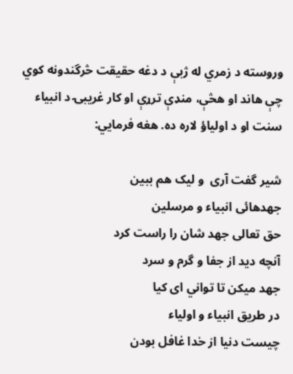وروسته د زمري له ژبې د دغه حقيقت څرگندونه کوي چې هاند او هڅې، منډې ترړې او کار غريبۍ د انبياء سنت او د اولياؤ لاره ده. هغه فرمايي:

شير گفت آرى  و ليک هم ببين
جهدهائى انبياء و مرسلين
حق تعالى جهد شان را راست کرد
آنچه ديد از جفا و گرم و سرد
جهد ميکن تا تواني اى کيا
در طريق انبياء و اولياء
چيست دنيا از خدا غافل بودن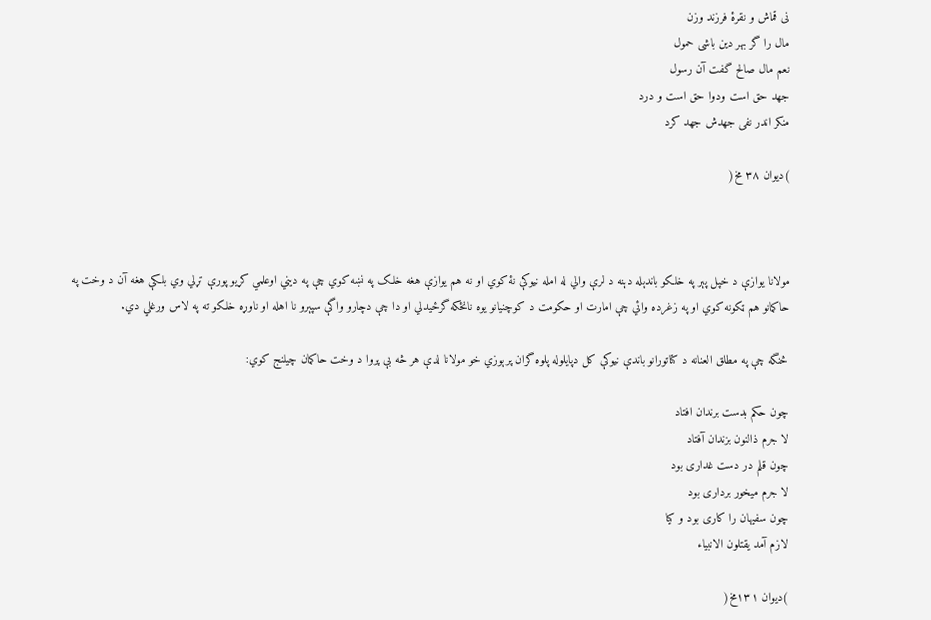نى قماش و نقرۀ فرزند وزن
مال را گر بهر دين باشى حمول
نعم مال صالح گفت آن رسول
جهد حق است ودوا حق است و درد
منکر اندر نفى جهدش جهد کرد

)ديوان ٣٨ مخ(



مولانا يوازې د خپل پېر په خلکو باندېله دېنه د لرې والي له امله نيوکې نۀ کوي او نه هم يوازې هغه خلک په نښه کوي چې په ديني اوعلمي کړيو پورې تړلي وي بلکې هغه آن د وخت په حاکمانو هم ټکونه کوي او په زغرده وائي چې امارت او حکومت د کوچنيانو يوه نانځکه گرځيدلي او دا چې دچارو واگې سپېرو نا اهله او ناوړه خلکو ته په لاس ورغلي دي.

څنگه چې په مطلق العنانه د کتاتورانو باندې نيوکې کل دپايلوله پلوه گران پرېوزي خو مولانا لدې هر څه بې پروا د وخت حاکمان چيلنج کوي:

چون حکم بدست برندان افتاد
لا جرم ذالنون بزندان آفتاد
چون قلم در دست غدارى بود
لا جرم ميخور بردارى بود
چون سفيهان را کارى بود و کيا
لازم آمد يقتلون الانبياء

)ديوان ١٣١مخ(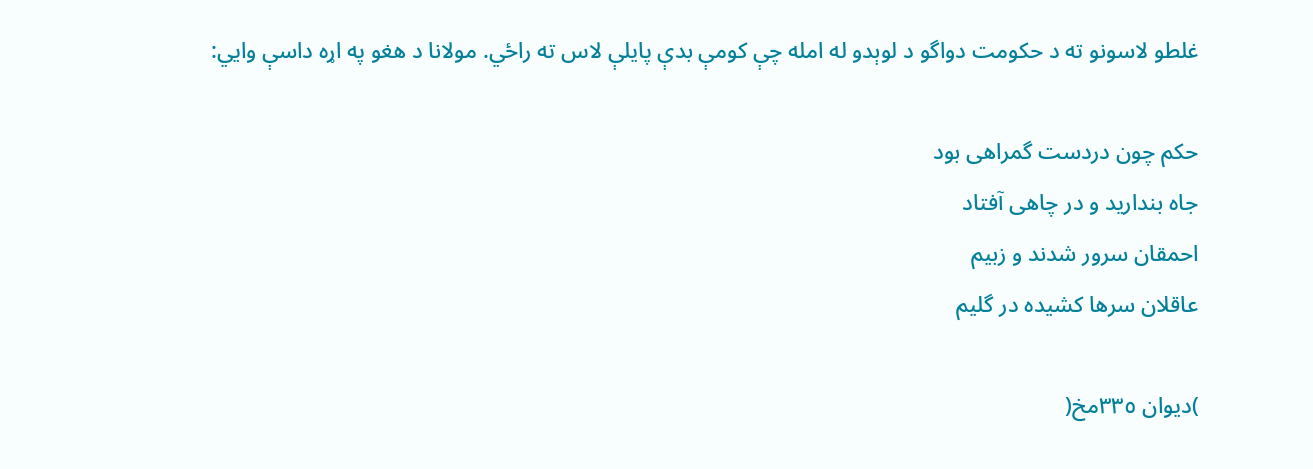غلطو لاسونو ته د حکومت دواگو د لوېدو له امله چې کومې بدې پايلې لاس ته راځي. مولانا د هغو په اړه داسې وايي:

حکم چون دردست گمراهى بود
جاه بنداريد و در چاهى آفتاد
احمقان سرور شدند و زبيم
عاقلان سرها کشيده در گليم

)ديوان ٣٣٥مخ(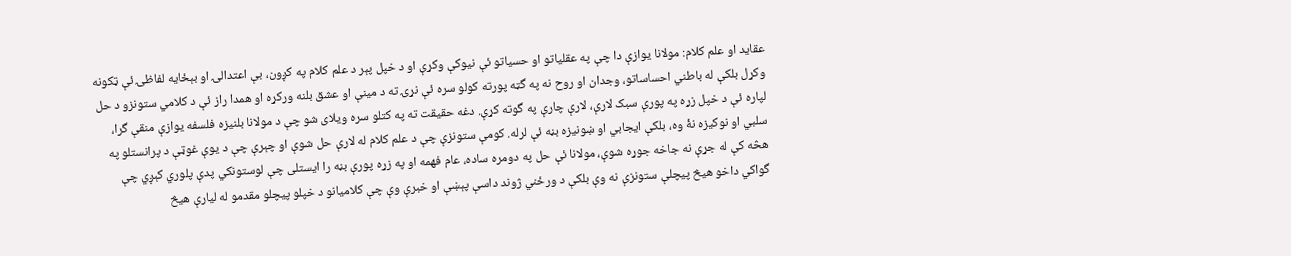عقايد او علم کلام: مولانا يوازې دا چې په عقلياتو او حسياتو ئې نيوکې وکړې او د خپل پېر د علم کلام په کږون، بې اعتدالۍ او بېځايه لفاظۍ ئې ټکونه وکړل بلکې له باطني احساساتو، وجدان او روح نه په گټه پورته کولو سره ئې نړۍ ته د مينې او عشق بلنه ورکړه او همدا راز ئې د کلامي ستونزو د حل لپاره ئې د خپل زړه په پورې سبک لارې، لارې چارې په گوته کړې. دغه حقيقت ته په کتلو سره ويلاى شو چې د مولانا بلنيزه فلسفه يوازې منقې گرا، سلبي او نوکيزه نۀ وه، بلکې ايجابي او ښونيزه بڼه ئې لرله. کومې ستونزې چې د علم کلام له لارې حل شوې او چېرې چې د يوې غوټې د پرانستلو په هڅه کې له جړې نه جاخه جوړه شوې، مولانا ئې حل په دومره ساده، عام فهمه او په زړه پورې بڼه را ايستلى چې لوستونکي پدې پلوري کېږي چې گواکي داخو هيڅ پيچلې ستونزې نه وې بلکې د ورځني ژوند داسې پېښې او خبرې وې چې کلاميانو د خپلو پيچلو مقدمو له ليارې هيڅ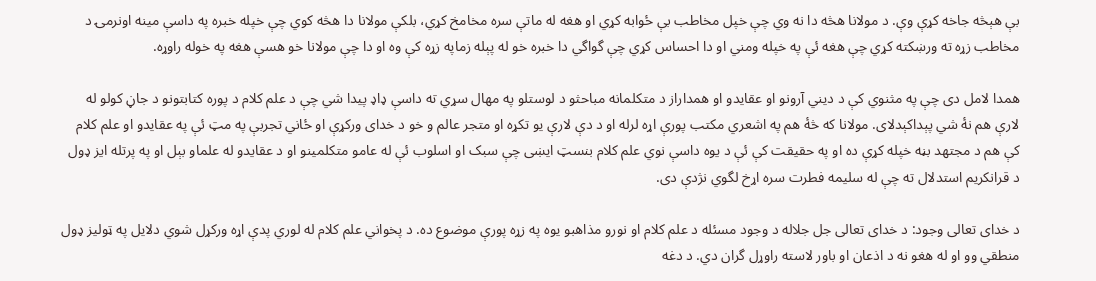بې هېڅه جاخه کړې وې. د مولانا هڅه دا نه وي چې خپل مخاطب بې ځوابه کړي او هغه له ماتې سره مخامخ کړي، بلکې مولانا دا هڅه کوي چې خپله خبره په داسې مينه اونرمۍ د مخاطب زړه ته ورښکته کړي چې هغه ئې په خپله ومني او دا احساس کړي چې گواگي دا خبره خو له پېله زماپه زړه کې وه او دا چې مولانا خو هسې هغه په خوله راوړه.

همدا لامل دى چې په مثنوي کې د ديني آرونو او عقايدو او همداراز د متکلمانه مباحثو د لوستلو په مهال سړي ته داسې ډاډ پيدا شي چې د علم کلام د پوره کتابتونو د جاڼ کولو له لارې هم نۀ شي پېداکېدلاى. مولانا که څۀ هم په اشعري مکتب پورې اړه لرله او د دې لارې يو تکړه او متجر عالم و خو د خداى ورکړې او ځاني تجربې په مټ ئې په عقايدو او علم کلام کې هم د مجتهد بڼه خپله کړې ده او په حقيقت کې ئې د يوه داسې نوي علم کلام بنسټ ايښى چې سبک او اسلوب ئې له عامو متکلمينو او د عقايدو له علماو بېل او په پرتله ايز ډول د قرانکريم استدلال ته چې له سليمه فطرت سره اړخ لگوي نژدې دى.

د خداى تعالى وجود: د خداى تعالى جل جلاله د وجود مسئله د علم کلام او نورو مذاهبو يوه په زړه پورې موضوع ده. د پخواني علم کلام له لوري پدې اړه ورکړل شوي دلايل په ټوليز ډول منطقي وو او له هغو نه د اذعان او باور لاسته راوړل گران دي. د دغه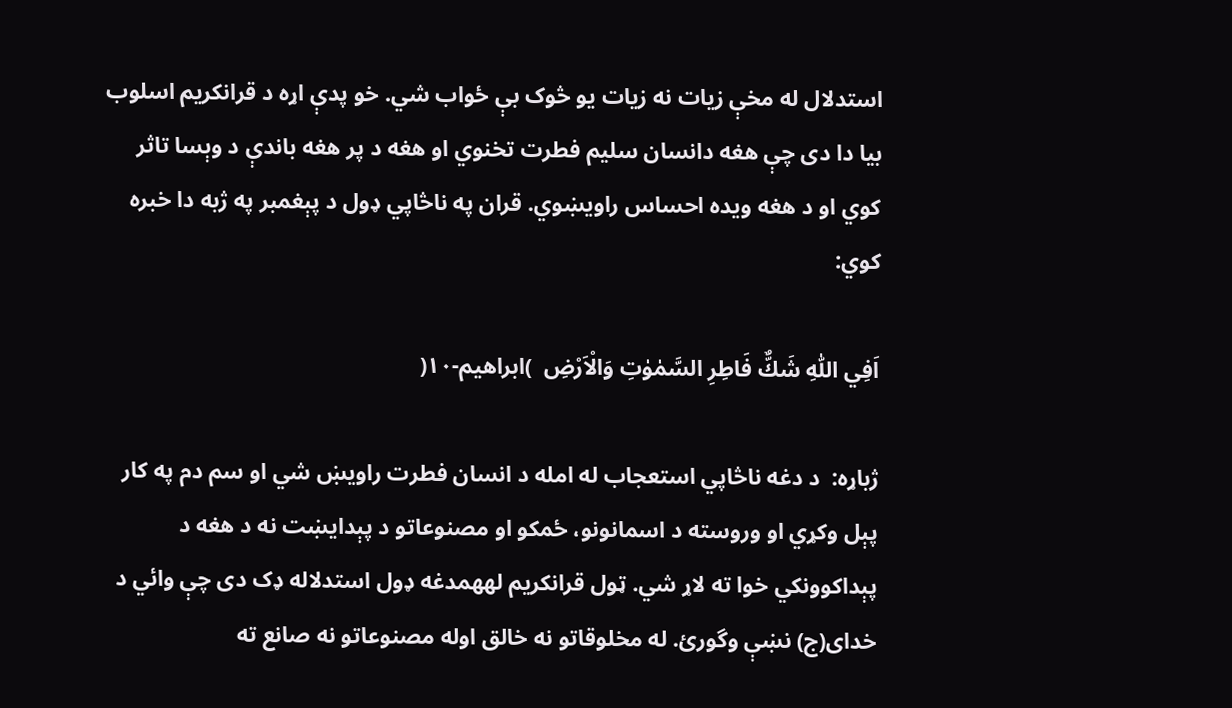استدلال له مخې زيات نه زيات يو څوک بې ځواب شي. خو پدې اړه د قرانکريم اسلوب بيا دا دى چې هغه دانسان سليم فطرت تخنوي او هغه د پر هغه باندې د وېسا تاثر کوي او د هغه ويده احساس راويښوي. قران په ناڅاپي ډول د پېغمبر په ژبه دا خبره کوي:

اَفِي اللّٰهِ شَكٌّ فَاطِرِ السَّمٰوٰتِ وَالْاَرْضِ  )ابراهيم-١٠(

ژباړه:  د دغه ناڅاپي استعجاب له امله د انسان فطرت راويښ شي او سم دم په کار پېل وکړي او وروسته د اسمانونو، ځمکو او مصنوعاتو د پېدايښت نه د هغه د پېداکوونکي خوا ته لاړ شي. ټول قرانکريم لههمدغه ډول استدلاله ډک دى چې وائي د خداى(ج) نښې وگورئ. له مخلوقاتو نه خالق اوله مصنوعاتو نه صانع ته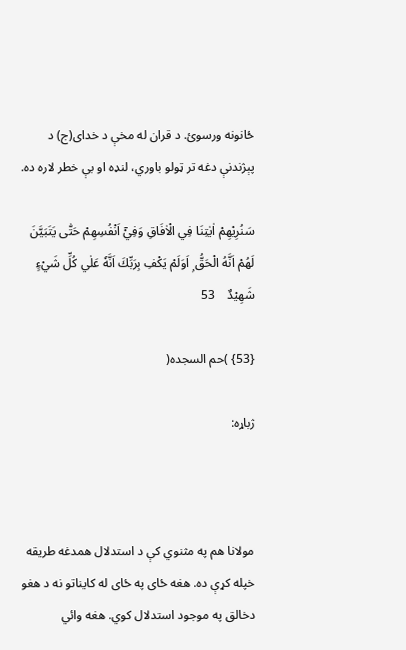ځانونه ورسوئ. د قران له مخې د خداى(ج) د پېژندنې دغه تر ټولو باوري، لنډه او بې خطر لاره ده.

سَنُرِيْهِمْ اٰيٰتِنَا فِي الْاٰفَاقِ وَفِيْٓ اَنْفُسِهِمْ حَتّٰى يَتَبَيَّنَ لَهُمْ اَنَّهُ الْحَقُّ ۭ اَوَلَمْ يَكْفِ بِرَبِّكَ اَنَّهٗ عَلٰي كُلِّ شَيْءٍ شَهِيْدٌ    53

{53} )حم السجده(

ژباړه:



مولانا هم په مثنوي کې د استدلال همدغه طريقه خپله کړې ده. هغه ځاى په ځاى له کايناتو نه د هغو دخالق په موجود استدلال کوي. هغه وائي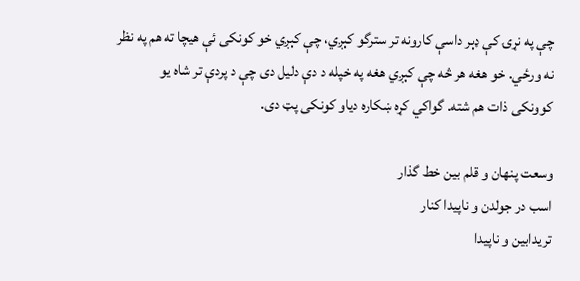چې په نړۍ کې ډېر داسې کارونه تر سترگو کېږي، چې کېږي خو کونکى ئې هيچا ته هم په نظر نه ورځي. خو هغه هر څه چې کېږي هغه په خپله د دې دليل دى چې د پردې تر شاه يو کوونکى ذات هم شته. گواکي کړه ښکاره دياو کونکى پټ دى.

وسعت پنهان و قلم بين خط گذار
اسب در جولدن و ناپيدا کنار
تريدابين و ناپيدا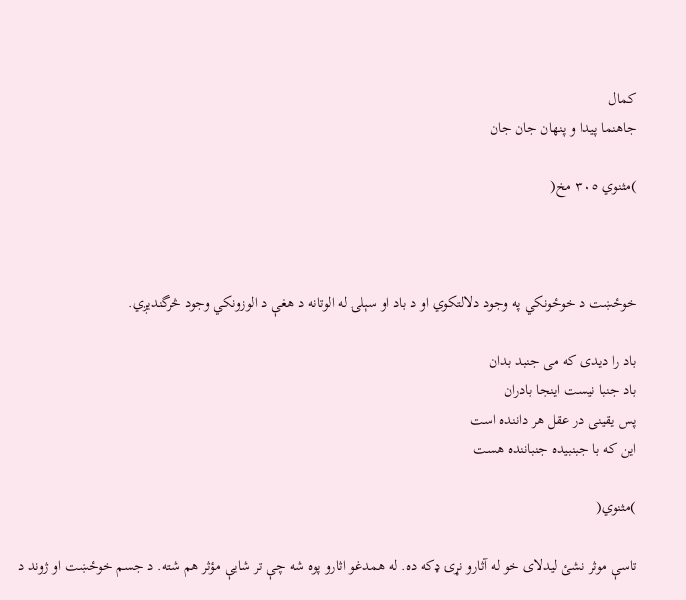کمال
جاهنما پيدا و پنهان جان جان

)مثنوي ٣٠٥ مخ(



خوځښت د خوځونکي په وجود دلالتکوي او د باد او سېلۍ له الوتانه د هغې د الوزونکي وجود څرگنديږي.

باد را ديدى که مى جنبد بدان
باد جنبا نيست اينجا بادران
پس يقينى در عقل هر داننده است
اين که با جبنبيده جنباننده هست

)مثنوي(

تاسې موثر نشئ ليدلاى خو له آثارو نړۍ ډکه ده. له همدغو اثارو پوه شه چې تر شايې مؤثر هم شته. د جسم خوځښت او ژوند د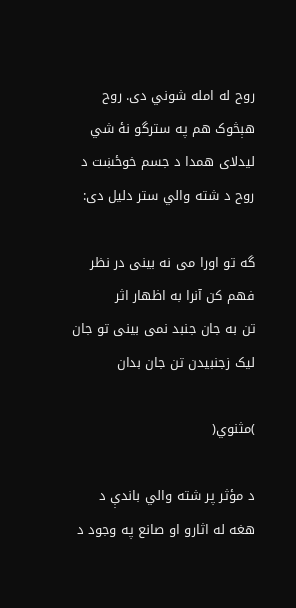روح له امله شوني دى. روح هېڅوک هم په سترگو نۀ شي ليدلاى همدا د جسم خوځښت د روح د شته والي ستر دليل دى:

گه تو اورا مى نه بينى در نظر
فهم کن آنرا به اظهار اثر
تن به جان جنبد نمى بينى تو جان
ليک زجنبيدن تن جان بدان

)مثنوي(

د مؤثر پر شته والي باندې د هغه له اثارو او صانع په وجود د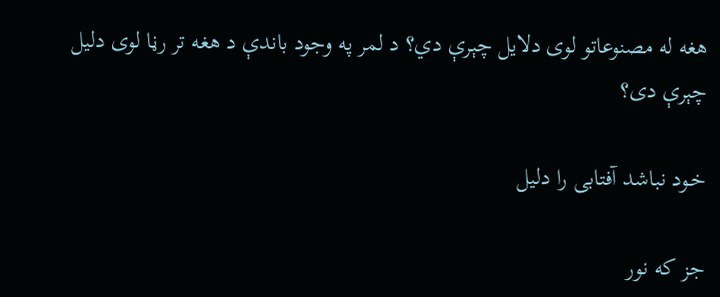هغه له مصنوعاتو لوى دلايل چېرې دي؟ د لمر په وجود باندې د هغه تر رڼا لوى دليل چېرې دى؟

خـود نباشد آفتابى را دليل

جز که نور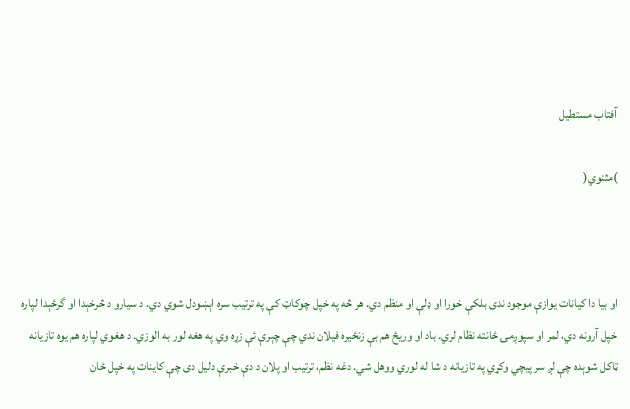آفتاب مستطيل

)مثنوي(



او بيا دا کيانات يوازې موجود ندى بلکې خورا او ډلې او منظم دي. هر څه په خپل چوکاټ کې په ترتيب سره اېښودل شوي دي. د سيارو د څرخېدا او گرځېدا لپاره خپل آرونه دي، لمر او سپوږمۍ ځانته نظام لري. باد او وريځ هم بې زنځيره فيلان ندي چې چېرې ئې زړه وي په هغه لور به الوزي. د هغوي لپاره هم يوه تازيانه ټاکل شوېده چې لږ سر پيچي وکړي په تازيانه د شا له لوري ووهل شي. دغه نظم، ترتيب او پلان د دې خبرې دليل دى چې کاينات په خپل ځان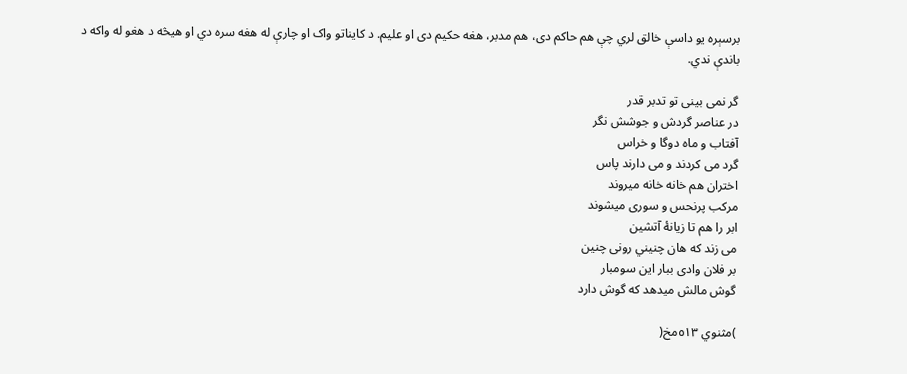برسېره يو داسې خالق لري چې هم حاکم دى، هم مدبر، هغه حکيم دى او عليم. د کايناتو واک او چارې له هغه سره دي او هيڅه د هغو له واکه د باندې ندي.

گر نمى بينى تو تدبر قدر
در عناصر گردش و جوشش نگر
آفتاب و ماه دوگا و خراس
گرد مى کردند و مى دارند پاس
اختران هم خانه خانه ميروند
مرکب پرنحس و سورى ميشوند
ابر را هم تا زيانۀ آتشين
مى زند که هان چنيني رونى چنين
بر فلان وادى ببار اين سومبار
گوش مالش ميدهد که گوش دارد

)مثنوي ٥١٣مخ(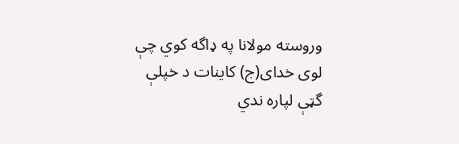وروسته مولانا په ډاگه کوي چې لوى خداى(ج) کاينات د خپلې گټې لپاره ندي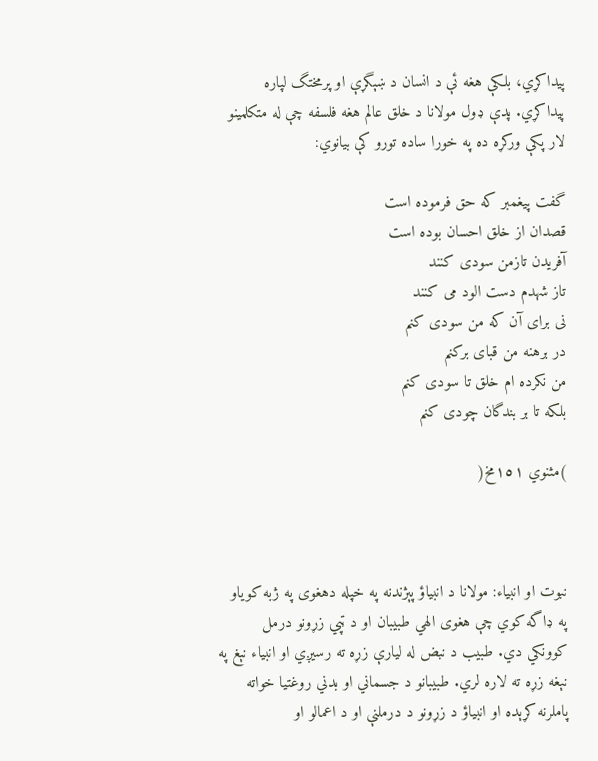پيداکړي، بلکې هغه ئې د انسان د ښېگړې او پرمختگ لپاره پيداکړي. پدې ډول مولانا د خلق عالم هغه فلسفه چې له متکلمينو لار پکې ورکړه ده په خورا ساده تورو کې بيانوي:

گفت پيغمبر که حق فرموده است
قصدان از خلق احسان بوده است
آفريدن تازمن سودى کنند
تاز شهدم دست الود مى کنند
نى براى آن که من سودى کنم
در برهنه من قباى برکنم
من نکرده ام خلق تا سودى کنم
بلکه تا بر بندگان چودى کنم

)مثنوي ١٥١مخ(



نبوت او انبياء: مولانا د انبياؤ پېژندنه په خپله دهغوى په ژبه کوياو په ډاگه کوي چې هغوى الهي طبيبان او د ټپي زړونو درمل کوونکي دي. طبيب د نبض له ليارې زړه ته رسيږي او انبياء نېغ په نېغه زړه ته لاره لري. طبيبانو د جسماني او بدني روغتيا خواته پاملرنه کړېده او انبياؤ د زړونو د درملنې او د اعمالو او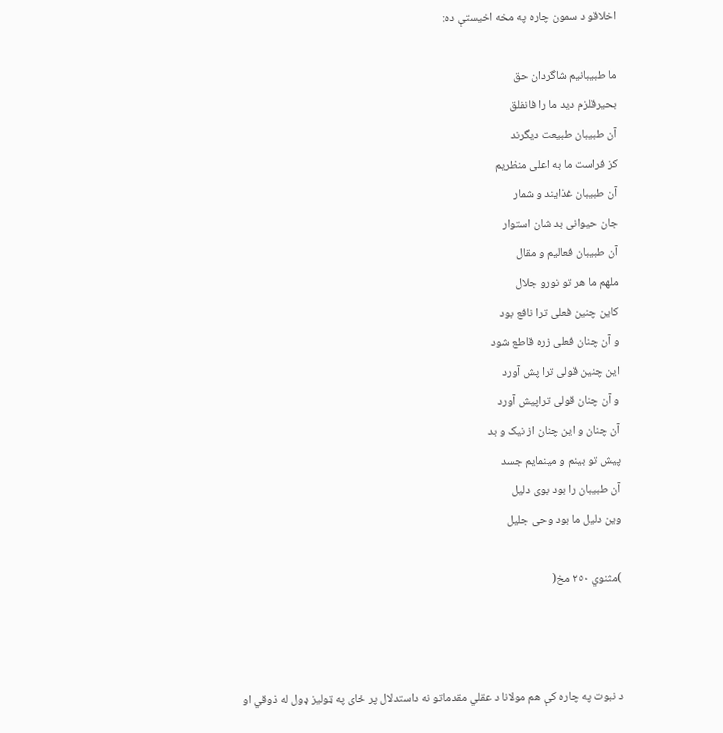اخلاقو د سمون چاره په مخه اخيستې ده:

ما طبيبانيم شاگردان حق
بحيرقلزم ديد ما را فانفلق
آن طبيبان طبيعت ديگرند
کز فراست ما به اعلى منظريم
آن طبيبان غذايند و شمار
جان حيوانى بد شان استوار
آن طبيبان فعاليم و مقال
ملهم ما هر تو نورو جلال
کاين چنين فعلى ترا نافع بود
و آن چنان فعلى زره قاطع شود
اين چنين قولى ترا پش آورد
و آن چنان قولى تراپيش آورد
آن چنان و اين چنان از نيک و بد
پيش تو بينم و مينمايم جسد
آن طبيبان را بود بوى دليل
وين دليل ما بود وحى جليل

)مثنوي ٢٥٠ مخ(



د نبوت په چاره کې هم مولانا د عقلي مقدماتو نه داستدلال پر ځاى په ټوليز ډول له ذوقي او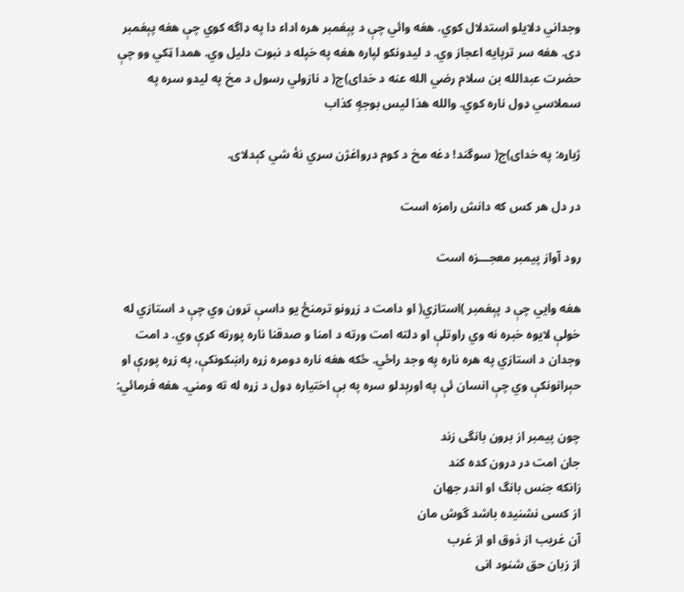وجداني دلايلو استدلال کوي. هغه وائي چې د پېغمبر هره اداء دا په ډاگه کوي چې هغه پېغمبر دى. هغه سر ترپايه اعجاز وي. د ليدونکو لپاره هغه په خپله د نبوت دليل وي. همدا ټکي وو چې حضرت عبدالله بن سلام رضي الله عنه د خداى)ج( د نازولي رسول د مخ په ليدو سره په سملاسي ډول ناره کوي. والله هذا ليس بوجهٍ کذاب

ژباړه: په خداى)ج( سوگند! دغه مخ د کوم درواغژن سړي نۀ شي کېدلاى.

در دل هر کس که دانش رامزه است

رود آواز پيمبر معجـــزه است

هغه وايي چې د پېغمبر )استازي( او دامت د زړونو ترمنځ يو داسې تړون وي چې د استازي له خولې لايوه خبره نه وي راوتلې او دلته امت ورته د امنا و صدقنا ناره پورته کړې وي. د امت وجدان د استازي په هره ناره په وجد راځي. ځکه هغه ناره دومره زړه راښکونکې، په زړه پورې او حېرانونکې وي چې انسان ئې په اورېدلو سره په بې اختياره ډول د زړه له ته ومني. هغه فرمائي:

چون پيمبر از برون بانگى زند
جان امت در درون کده کند
زانکه جنس بانگ او اندر جهان
از کسى نشنيده باشد گوش مان
آن غريب از ذوق او از غرب
از زبان حق شنود انى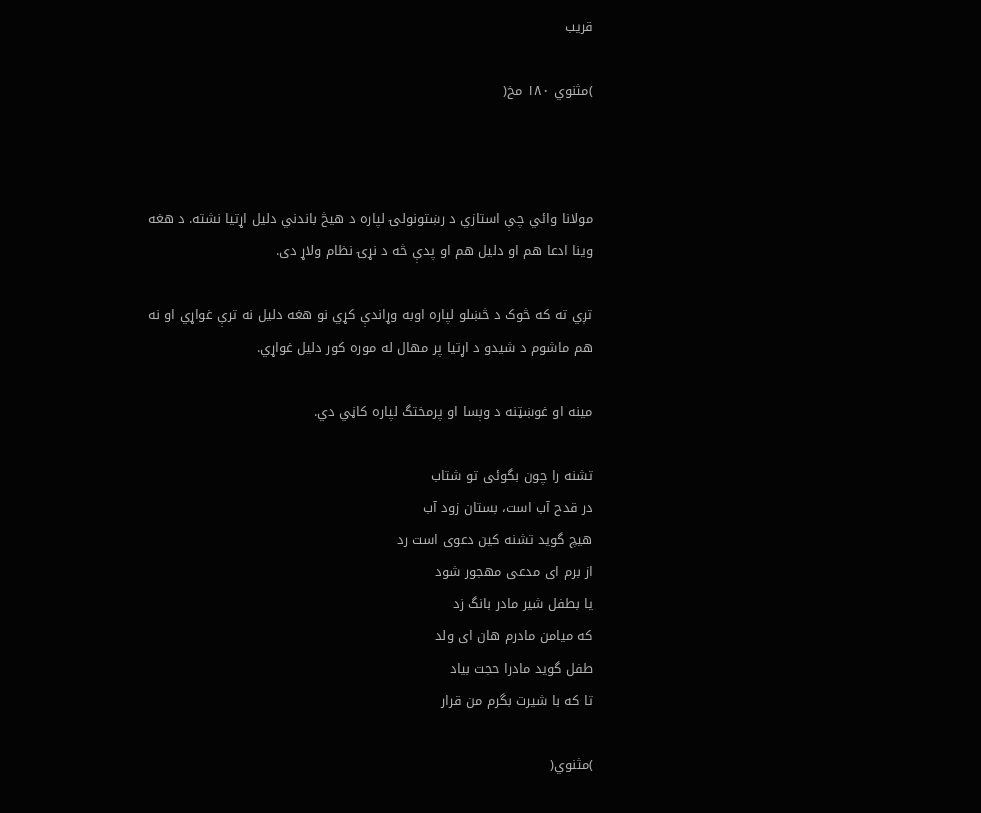قريب

)مثنوي ١٨٠ مخ(



مولانا وائي چې استازي د رښتونولۍ لپاره د هيڅ باندني دليل اړتيا نشته. د هغه وينا ادعا هم او دليل هم او پدې څه د نړۍ نظام ولاړ دى.

تږي ته که څوک د څښلو لپاره اوبه وړاندې کړي نو هغه دليل نه ترې غواړي او نه هم ماشوم د شيدو د اړتيا پر مهال له موره کور دليل غواړي.

مينه او غوښټنه د وېسا او پرمختگ لپاره کاڼي دي.

تشنه را چون بگوئى تو شتاب
در قدح آب است، بستان زود آب
هيچ گويد تشنه کين دعوى است رد
از برم اى مدعى مهجور شود
يا بطفل شير مادر بانگ زد
که ميامن مادرم هان اى ولد
طفل گويد مادرا حجت بياد
تا که با شيرت بگرم من قرار

)مثنوي(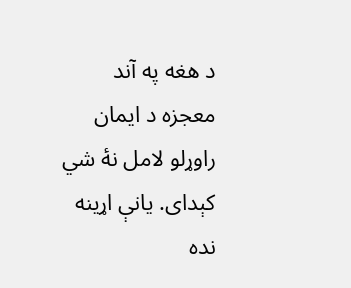د هغه په آند معجزه د ايمان راوړلو لامل نۀ شي کېداى. يانې اړينه نده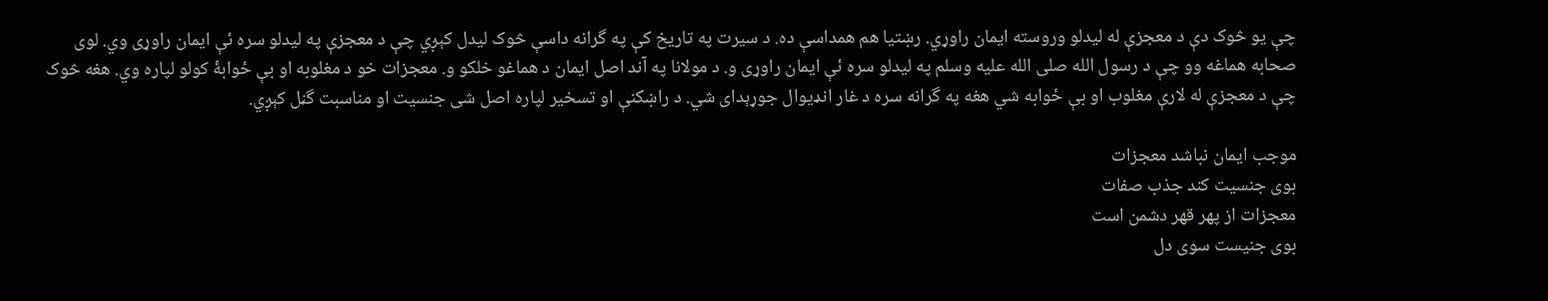چې يو څوک دې د معجزې له ليدلو وروسته ايمان راوړي. رښتيا هم همداسې ده. د سيرت په تاريخ کې په گرانه داسې څوک ليدل کېږي چې د معجزې په ليدلو سره ئې ايمان راوړى وي. لوى صحابه هماغه وو چې د رسول الله صلى الله عليه وسلم په ليدلو سره ئې ايمان راوړى و. د مولانا په آند اصل ايمان د هماغو خلکو و. معجزات خو د مغلوبه او بې ځوابۀ کولو لپاره وي. هغه څوک چې د معجزې له لارې مغلوب او بې ځوابه شي هغه په گرانه سره د غار انډيوال جوړېداى شي. د راښکنې او تسخير لپاره اصل شى جنسيت او مناسبت گڼل کېږي.

موجب ايمان نباشد معجزات
بوى جنسيت کند جذب صفات
معجزات از پهر قهر دشمن است
بوى جنيست سوى دل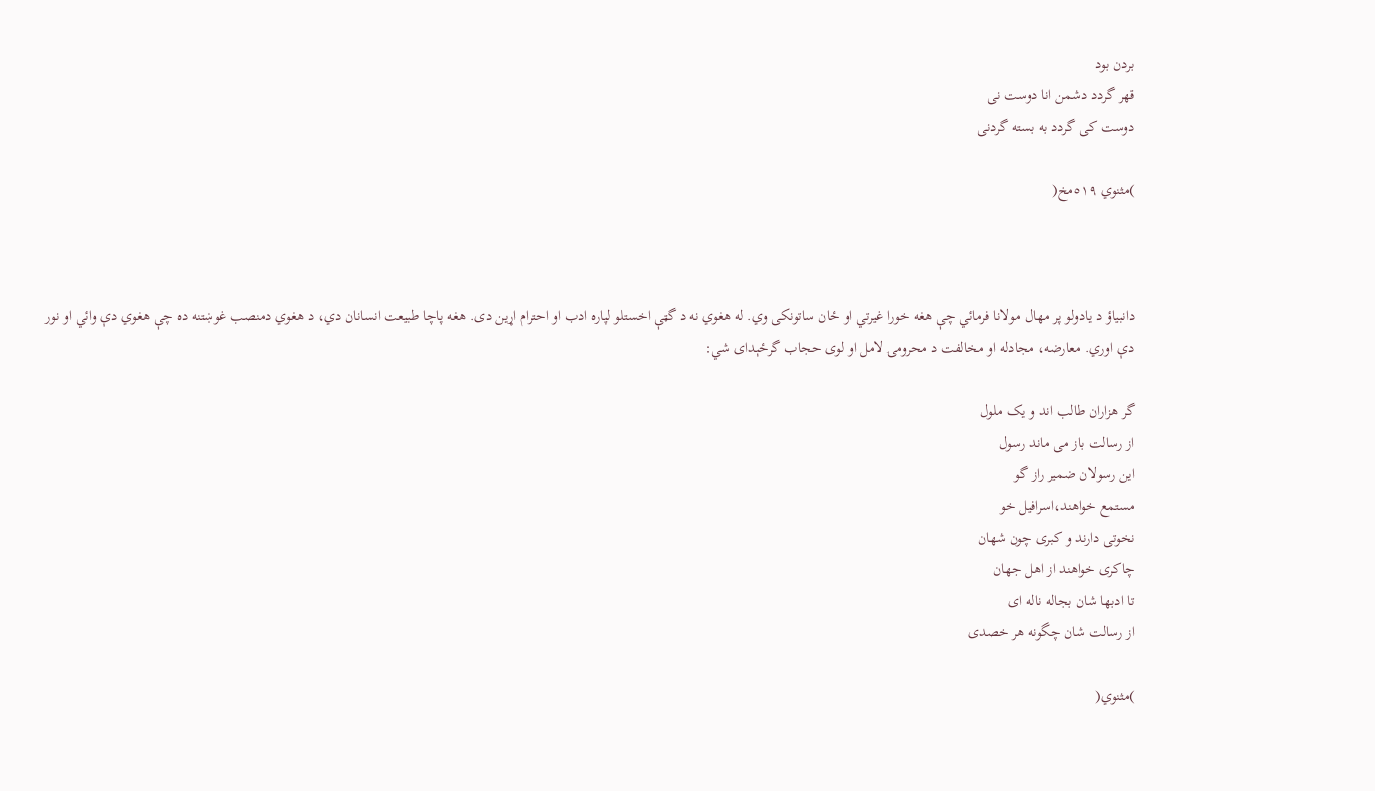بردن بود
قهر گردد دشمن انا دوست نى
دوست کى گردد به بسته گردنى

)مثنوي ٥١٩مخ(



دانبياؤ د يادولو پر مهال مولانا فرمائي چې هغه خورا غيرتي او ځان ساتونکى وي. له هغوي نه د گټې اخستلو لپاره ادب او احترام اړين دى. هغه پاچا طبيعت انسانان دي، د هغوي دمنصب غوښتنه ده چې هغوي دې وائي او نور دې اوري. معارضه، مجادله او مخالفت د محرومۍ لامل او لوى حجاب گرځېداى شي:

گر هزاران طالب اند و يک ملول
از رسالت باز مى ماند رسول
اين رسولان ضمير راز گو
مستمع خواهند،اسرافيل خو
نخوتى دارند و کبرى چون شهان
چاکرى خواهند از اهل جهان
تا ادبها شان بجاله ناله اى
از رسالت شان چگونه هر خصدى

)مثنوي(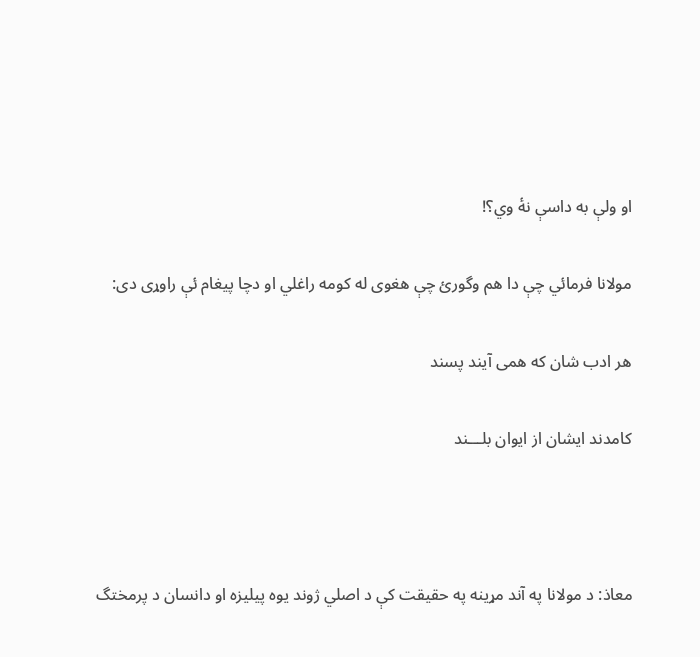او ولې به داسې نۀ وي؟!

مولانا فرمائي چې دا هم وگورئ چې هغوى له کومه راغلي او دچا پيغام ئې راوړى دى:

هر ادب شان که همى آيند پسند

کامدند ايشان از ايوان بلـــند



معاذ: د مولانا په آند مړينه په حقيقت کې د اصلي ژوند يوه پيليزه او دانسان د پرمختگ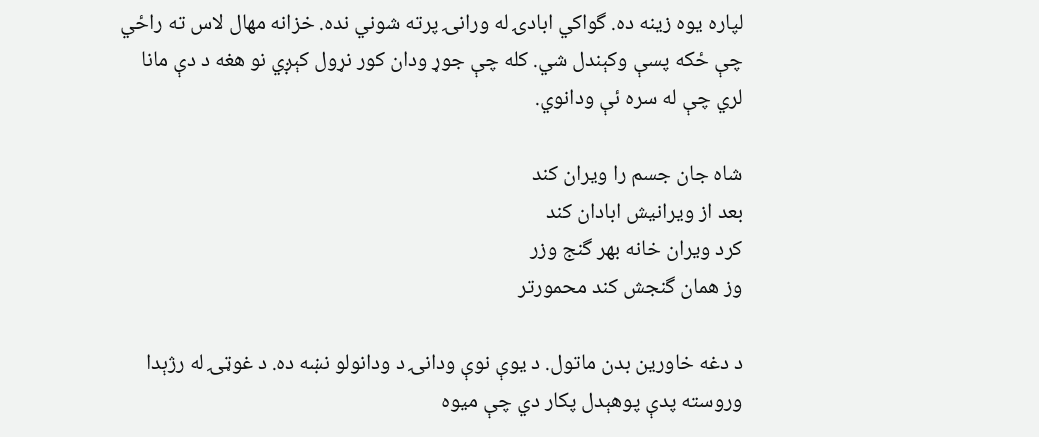لپاره يوه زينه ده. گواکي ابادۍ له ورانۍ پرته شوني نده. خزانه مهال لاس ته راځي  چې ځکه پسې وکېندل شي. کله چې جوړ ودان کور نړول کېږي نو هغه د دې مانا لري چې له سره ئې ودانوي.

شاه جان جسم را ويران کند
بعد از ويرانيش ابادان کند
کرد ويران خانه بهر گنج وزر
وز همان گنجش کند محمورتر

د دغه خاورين بدن ماتول. د يوې نوې ودانۍ د ودانولو نښه ده. د غوټۍ له رژېدا وروسته پدې پوهېدل پکار دي چې ميوه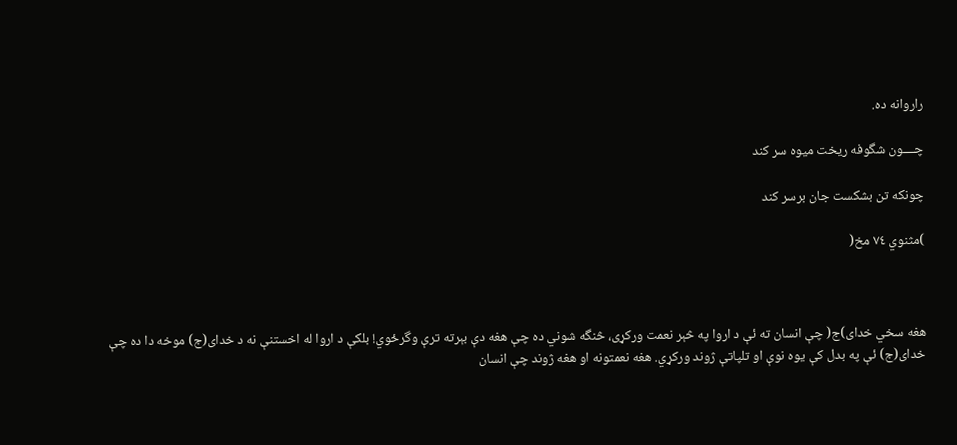راروانه ده.

چــــون شگوفه ريخت ميوه سر کند

چونکه تن بشکست جان برسر کند

)مثنوي ٧٤ مخ(



هغه سخي خداى)ج( چې انسان ته ئې د اروا په څېر نعمت ورکړى، څنگه شوني ده چې هغه دې بېرته ترې وگرځوي! بلکې د اروا له اخستنې نه د خداى(ج) موخه دا ده چې خداى(ج) ئې په بدل کې يوه نوې او تلپاتې ژوند ورکړي. هغه نعمتونه او هغه ژوند چې انسان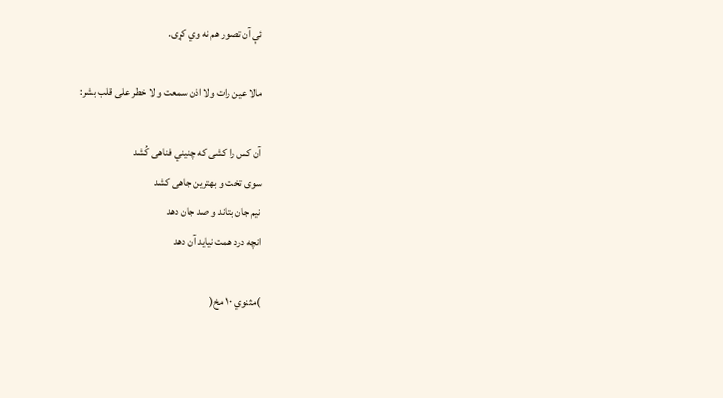ئې آن تصور هم نه وي کړى.

مالا عين رات ولا اذن سمعت و لا خطر على قلب بشر:

آن کس را کشى که چنيني فناهى کُشد
سوى تخت و بهترين جاهى کشد
نيم جان بتاند و صد جان دهد
انچه درد همت نيايد آن دهد

)مثنوي ١٠ مخ(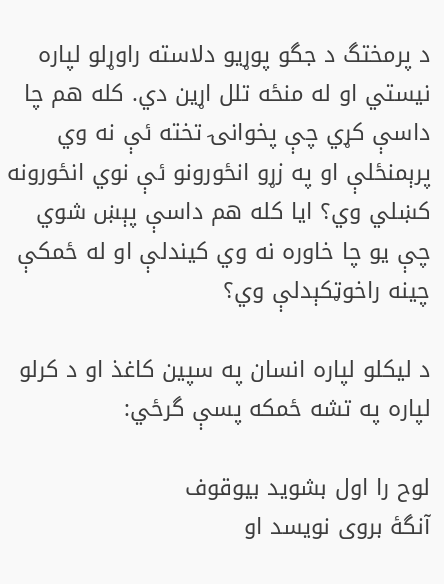د پرمختگ د جگو پوړيو دلاسته راوړلو لپاره نيستي او له منځه تلل اړين دي. کله هم چا داسې کړي چې پخوانۍ تخته ئې نه وي پرېمنځلې او په زړو انځورونو ئې نوي انځورونه کښلي وي؟ ايا کله هم داسې پېښ شوي چې يو چا خاوره نه وي کيندلې او له ځمکې چينه راخوټکېدلې وي؟

د ليکلو لپاره انسان په سپين کاغذ او د کرلو لپاره په تشه ځمکه پسې گرځي:

لوح را اول بشويد بيوقوف
آنگۀ‌ بروى نويسد او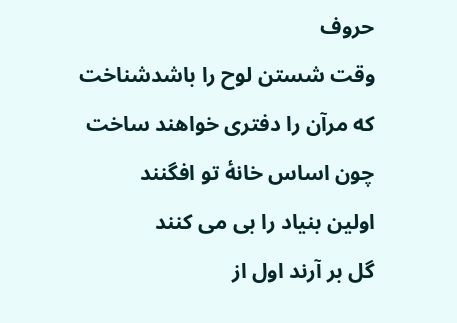حروف
وقت شستن لوح را باشدشناخت
که مرآن را دفترى خواهند ساخت
چون اساس خانۀ تو افگنند
اولين بنياد را بى مى کنند
گل بر آرند اول از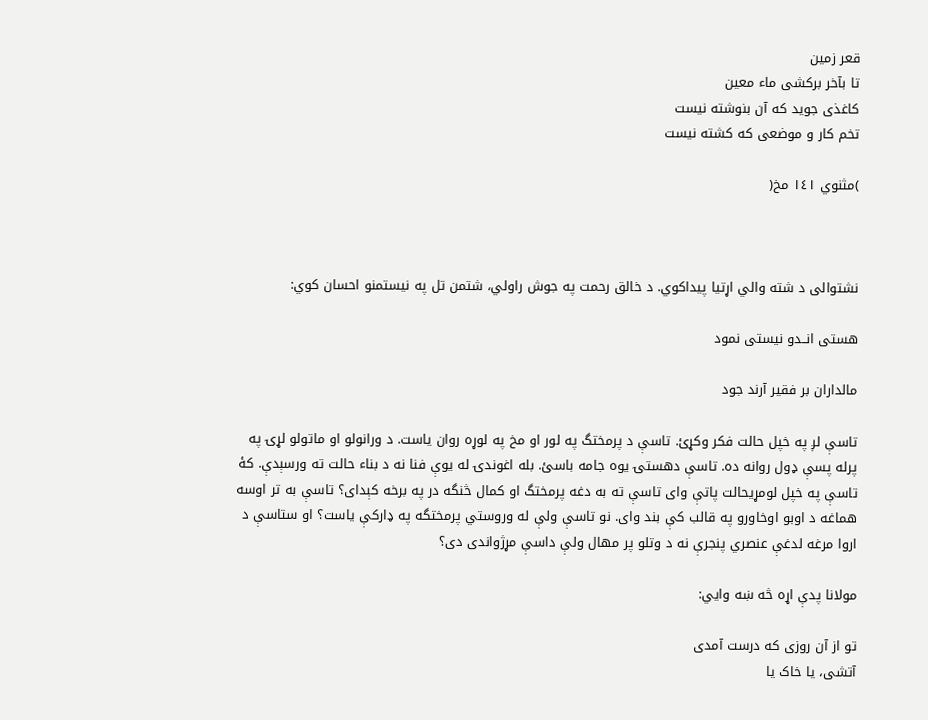قعر زمين
تا بآخر برکشى ماء معين
کاغذى جويد که آن بنوشته نيست
تخم کار و موضعى که کشته نيست

)مثنوي ١٤١ مخ(



نشتوالى د شته والي اړتيا پيداکوي. د خالق رحمت په جوش راولي، شتمن تل په نيستمنو احسان کوي:

هستى انــدو نيستى نمود

مالداران بر فقير آرند جود

تاسې لږ په خپل حالت فکر وکړئ. تاسې د پرمختگ په لور او مخ په لوړه روان ياست. د ورانولو او ماتولو لړۍ په پرله پسې ډول روانه ده. تاسې دهستۍ يوه جامه باسئ. بله اغوندۍ له يوې فنا نه د بناء حالت ته ورسېدې. کۀ تاسې په خپل لومړيحالت پاتې واى تاسې ته به دغه پرمختگ او کمال څنگه در په برخه کېداى؟ تاسې به تر اوسه هماغه د اوبو اوخاورو په قالب کې بند واى. نو تاسې ولې له وروستي پرمختگه په ډارکې ياست؟ او ستاسې د اروا مرغه لدغې عنصري پنجرې نه د وتلو پر مهال ولې داسې مړژواندى دى؟

مولانا پدې اړه څه ښه وايي:

تو از آن روزى که درست آمدى
آتشى، يا خاک يا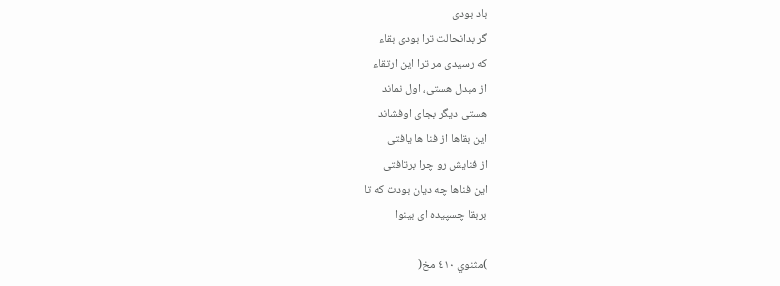باد بودى
گر بدانحالت ترا بودى بقاء
که رسيدى مر ترا اين ارتقا‌ء
از مبدل هستى، اول نماند
هستى ديگر بجاى اوفشاند
اين بقاها از فنا ها يافتى
از فنايش رو چرا برتافتى
اين فناها چه ديان بودت که تا
بربقا چسپيده اى بينوا

)مثنوي ٤١٠ مخ(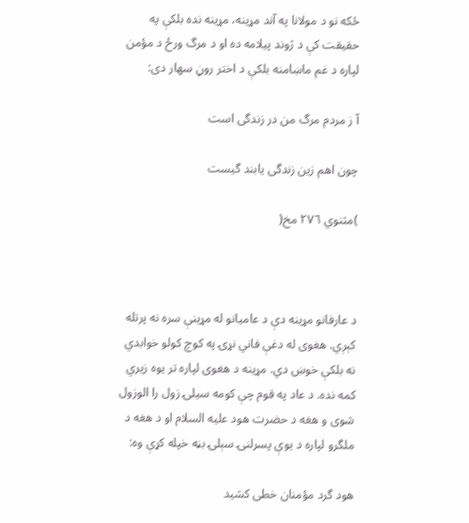ځکه نو د مولانا په آند مړينه، مړينه نده بلکې په حقيقت کې د ژوند پيلامه ده او د مرگ ورځ د مؤمن لپاره د غم ماښامنه بلکې د اختر روڼ سهار دى:

آ ز مردم مرگ من در زندگى است

چون اهم زين زندگى يابند گيست

)مثنوي ٢٧٦ مخ(



د عارفانو مړينه دې د عاميانو له مړينې سره نه پرتله کېږي. هغوى له دغې فاني نړۍ په کوچ کولو خوابدي نه بلکې خوښ دي. مړينه د هغوى لپاره تر يوه زيري کمه نده. د عاد په قوم چې کومه سيلۍ زول را الوزول شوى و هغه د حضرت هود عليه السلام او د هغه د ملگرو لپاره د يوې پسرلنۍ سېلۍ بڼه خپله کړې وه:

هود گرد مؤمنان خطى کشيد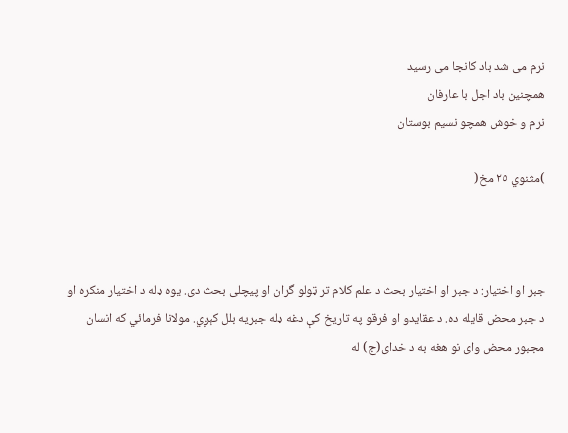نرم مى شد باد کانجا مى رسيد
همچنين باد اجل با عارفان
نرم و خوش همچو نسيم بوستان

)مثنوي ٢٥ مخ(



جبر او اختيار: د جبر او اختيار بحث د علم کلام تر ټولو گران او پيچلى بحث دى. يوه ډله د اختيار منکره او د جبر محض قايله ده. د عقايدو او فرقو په تاريخ کې دغه ډله جبريه بلل کېږي. مولانا فرمائي که انسان مجبور محض واى نو هغه به د خداى(ج) له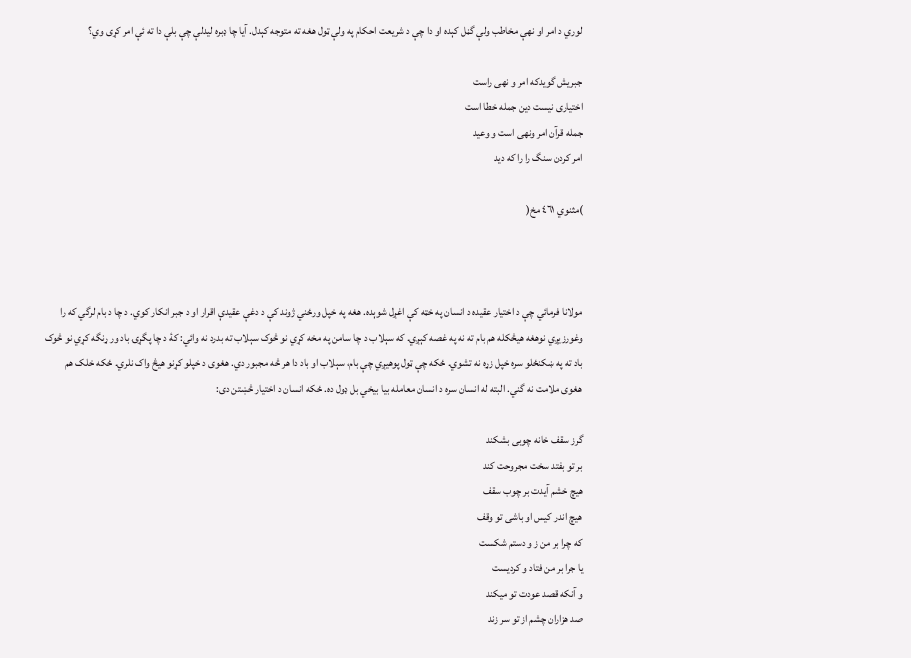لوري د امر او نهې مخاطب ولې گڼل کېده او دا چې د شريعت احکام په ولې ټول هغه ته متوجه کېدل. آيا چا ډبره ليدلې چې بلې دا ته ئې امر کړى وي؟

جبريش گويدکه امر و نهى راست
اختيارى نيست دين جمله خطا است
جمله قرآن امر ونهى است و وعيد
امر کردن سنگ را را که ديد

)مثنوي ٤٦١ مخ(



مولانا فرمائي چې د اختيار عقيده د انسان په خټه کې اغږل شوېده. هغه په خپل ورځني ژوند کې د دغې عقيدې اقرار او د جبر انکار کوي. د چا د بام لرگي که را وغورزيږي نوهغه هيڅکله هم بام ته نه په غصه کېږي. که سېلاب د چا سامن په مخه کړي نو څوک سېلاب ته بدرد نه وائي: کۀ د چا پگړۍ باد ور ړنگه کړي نو څوک باد ته په ښکنځلو سره خپل زړه نه تشوي. ځکه چې ټول پوهيږي چې بام، سېلاب او باد دا هر څه مجبور دي. هغوى د خپلو کړنو هيڅ واک نلري. ځکه خلک هم هغوى ملامت نه گني. البته له انسان سره د انسان معامله بيا بيخي بل ډول ده. ځکه انسان د اختيار څښتن دى:

گرز سقف خانه چوبى بشکند
بر تو بفتد سخت مجروحت کند
هيچ خشم آيدت بر چوب سقف
هيچ اندر کيس او باشى تو وقف
که چرا بر من ز و دستم شکست
يا جرا بر من فتاد و کرديست
و آنکه قصد عودت تو ميکند
صد هزاران چشم از تو سر زند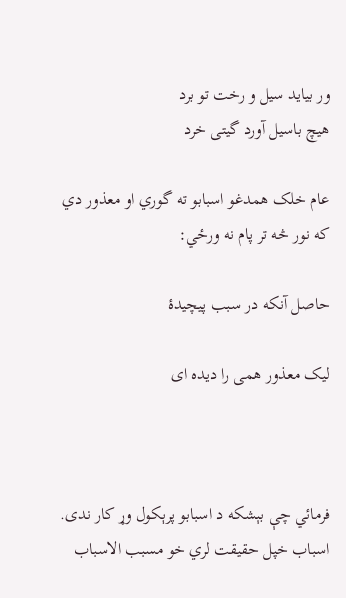ور بيايد سيل و رخت تو برد
هيچ باسيل آورد گيتى خرد

عام خلک همدغو اسبابو ته گوري او معذور دي که نور څه تر پام نه ورځي:

حاصل آنکه در سبب پيچيدۀ

ليک معذور همى را ديده اى



فرمائي چې بېشکه د اسبابو پرېکول وړ کار ندى. اسباب خپل حقيقت لري خو مسبب الاسباب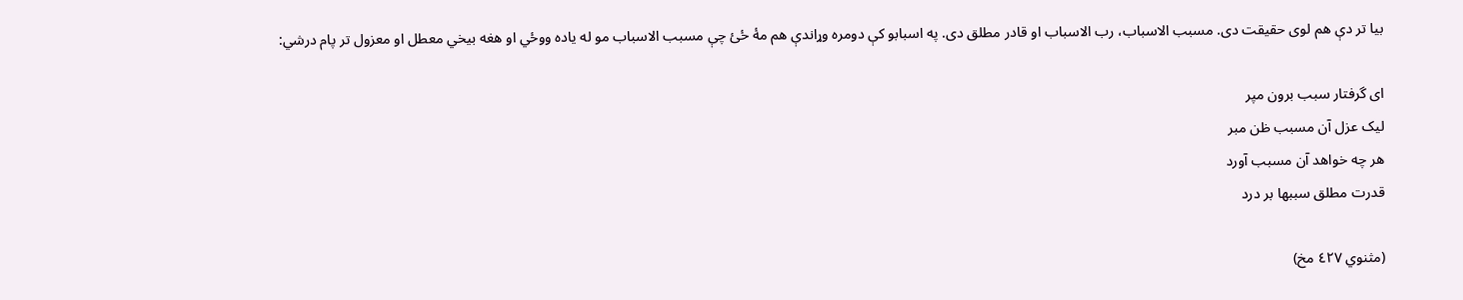بيا تر دې هم لوى حقيقت دى. مسبب الاسباب، رب الاسباب او قادر مطلق دى. په اسبابو کې دومره وړاندې هم مۀ ځئ چې مسبب الاسباب مو له ياده ووځي او هغه بيخي معطل او معزول تر پام درشي:

اى گرفتار سبب برون مپر
ليک عزل آن مسبب ظن مبر
هر چه خواهد آن مسبب آورد
قدرت مطلق سببها بر درد

(مثنوي ٤٢٧ مخ)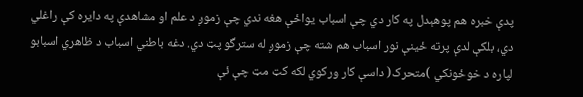پدې خبره هم پوهېدل په كار دي چې اسباب يواځې هغه ندي چې زموږ د علم او مشاهدې په دايره کې راغلي دي، بلکې لدې پرته ځينې نور اسباب هم شته چې زموږ له سترگو پټ دي. دغه باطني اسباب د ظاهري اسبابو لپاره د خوځونکي )متحرک( داسې کار ورکوي لکه کټ مټ چې ئې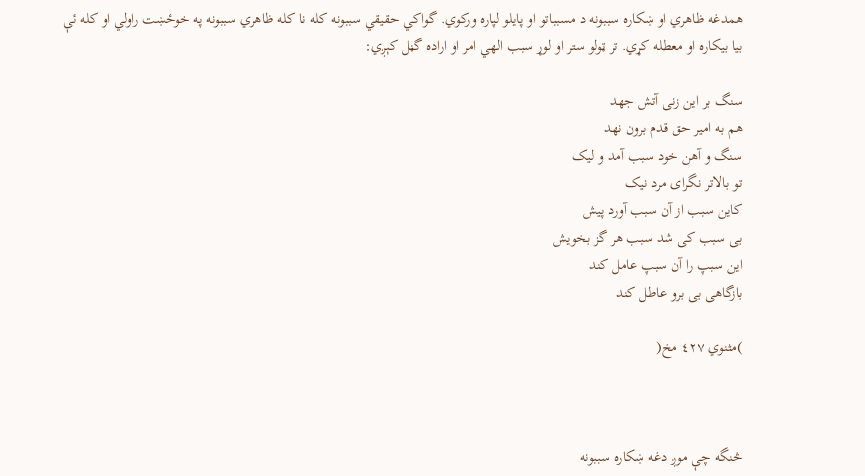همدغه ظاهري او ښکاره سببونه د مسبباتو او پايلو لپاره ورکوي. گواکي حقيقي سببونه کله نا کله ظاهري سببونه په خوځښت راولي او کله ئې بيا بيکاره او معطله کړي. تر ټولو ستر او لوړ سبب الهي امر او اراده گڼل کېږي:

سنگ بر اين زنى آتش جهد
هم به امير حق قدم برون نهد
سنگ و آهن خود سبب آمد و ليک
تو بالاتر نگراى مرد نيک
کاين سبب از آن سبب آورد پيش
بى سبب کى شد سبب هر گز بخويش
اين سبپ را آن سبپ عامل کند
بازگاهى بى برو عاطل کند

)مثنوي ٤٢٧ مخ(



څنگه چې موږ دغه ښکاره سببونه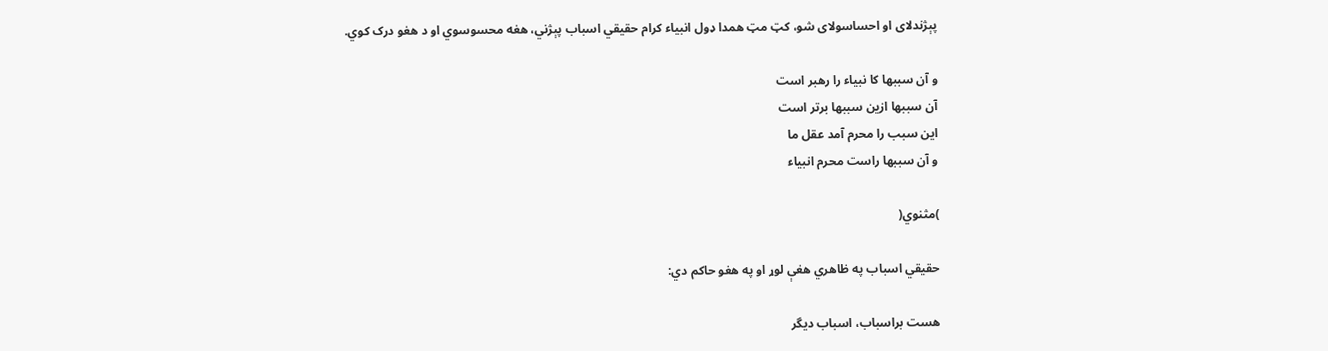پېژندلاى او احساسولاى شو، کټ مټ همدا ډول انبياء کرام حقيقي اسباب پېژني، هغه محسوسوي او د هغو درک کوي.

و آن سببها کا نبياء را رهبر است
آن سببها ازين سببها برتر است
اين سبب را محرم آمد عقل ما
و آن سببها راست محرم انبياء

)مثنوي(

حقيقي اسباب په ظاهري هغې لوړ او په هغو حاکم دي:

هست براسباب، اسباب ديگر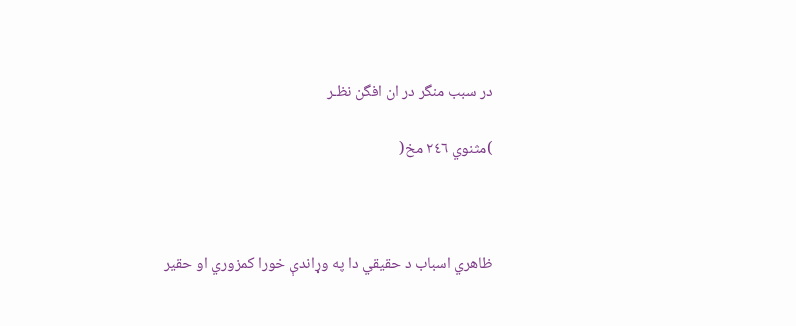در سبب منگر در ان افگن نظـر

)مثنوي ٢٤٦ مخ(



ظاهري اسباب د حقيقي دا په وړاندې خورا کمزوري او حقير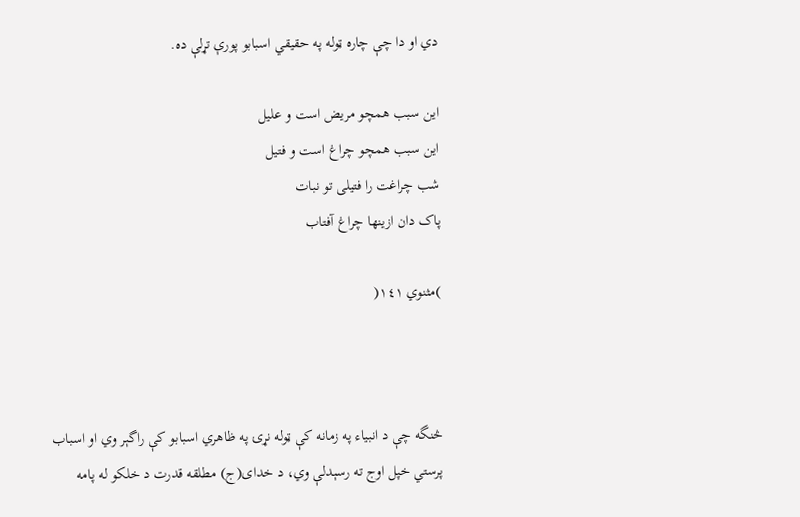دي او دا چې چاره ټوله په حقيقي اسبابو پورې تړلې ده.

اين سبب همچو مريض است و عليل
اين سبب همچو چراغ است و فتيل
شب چراغت را فتيلى تو نبات
پاک دان ازينها چراغ آفتاب

)مثنوي ١٤١(



څنگه چې د انبياء په زمانه کې ټوله نړۍ په ظاهري اسبابو کې راگېر وي او اسباب پرستي خپل اوج ته رسېدلې وي، د خداى(ج) مطلقه قدرت د خلکو له پامه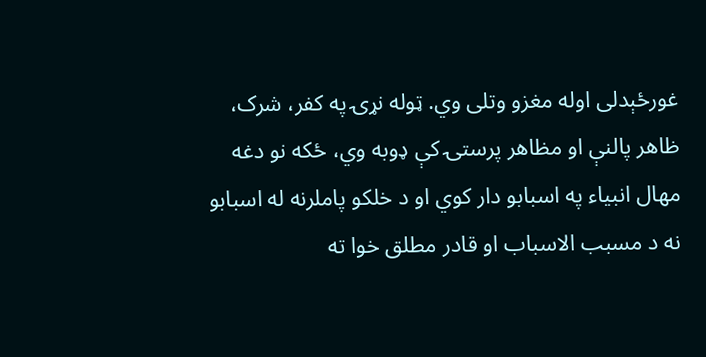غورځېدلى اوله مغزو وتلى وي. ټوله نړۍ په کفر، شرک، ظاهر پالنې او مظاهر پرستۍ کې ډوبه وي، ځکه نو دغه مهال انبياء په اسبابو دار کوي او د خلکو پاملرنه له اسبابو نه د مسبب الاسباب او قادر مطلق خوا ته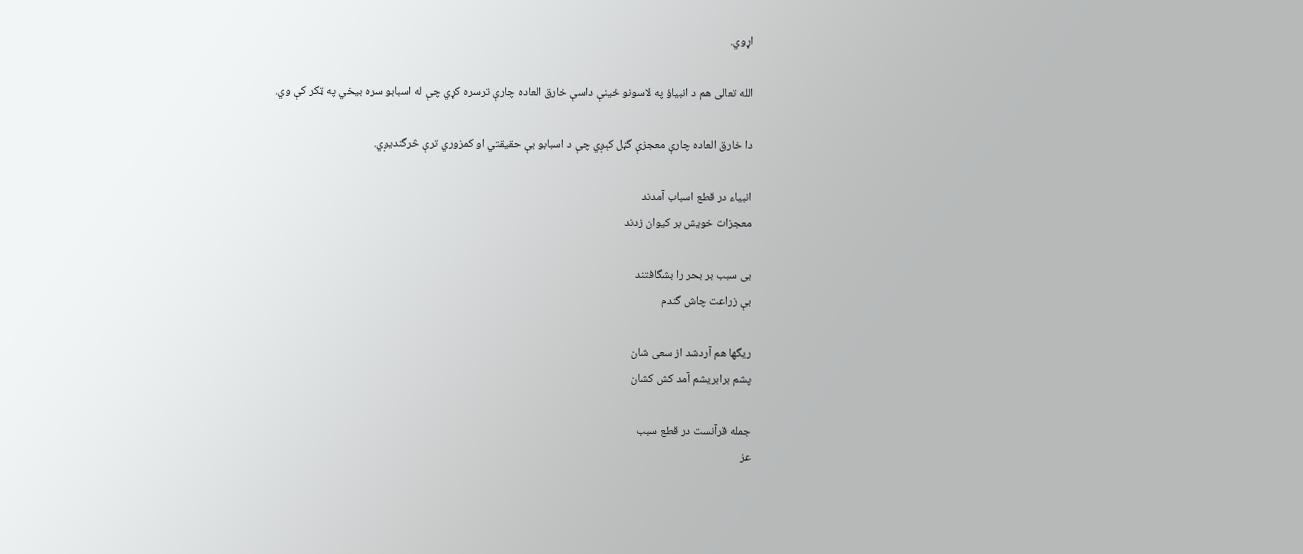اړوي.

الله تعالى هم د انبياؤ په لاسونو ځينې داسې خارق العاده چارې ترسره کړي چې له اسبابو سره بيخي په ټکر کې وي.

دا خارق العاده چارې معجزې گڼل کېږي چې د اسبابو بې حقيقتي او کمزوري ترې څرگنديږي.

انبياء در قطع اسباب آمدند
معجزات خويش بر کيوان زدند

بى سبب بر بحر را بشگافتند
بې زراعت چاش گندم

ريگها هم آردشد از سعى شان
پشم برابريشم آمد کش کشان

جمله قرآنست در قطع سبب
عز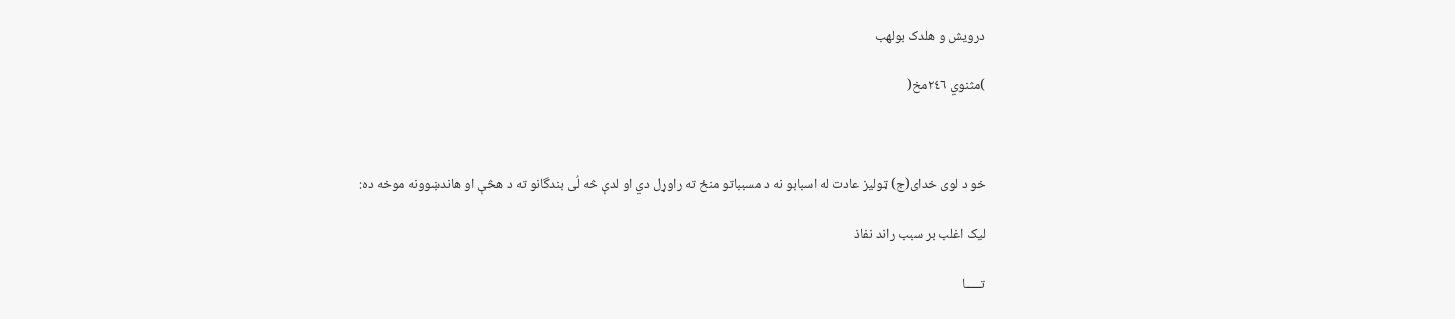درويش و هلدک بولهب

)مثنوي ٢٤٦مخ(



خو د لوى خداى(ج) ټوليز عادت له اسبابو نه د مسبباتو منځ ته راوړل دي او لدې څه لُى بندگانو ته د هڅې او هاندښوونه موخه ده:

ليک اغلب بر سبب راند نفاذ

تـــــا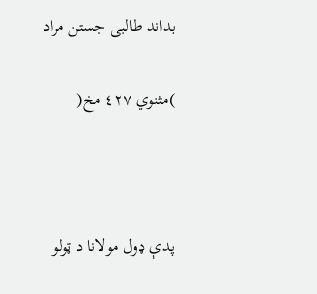بداند طالبى جستن مراد

)مثنوي ٤٢٧ مخ(



پدې ډول مولانا د ټولو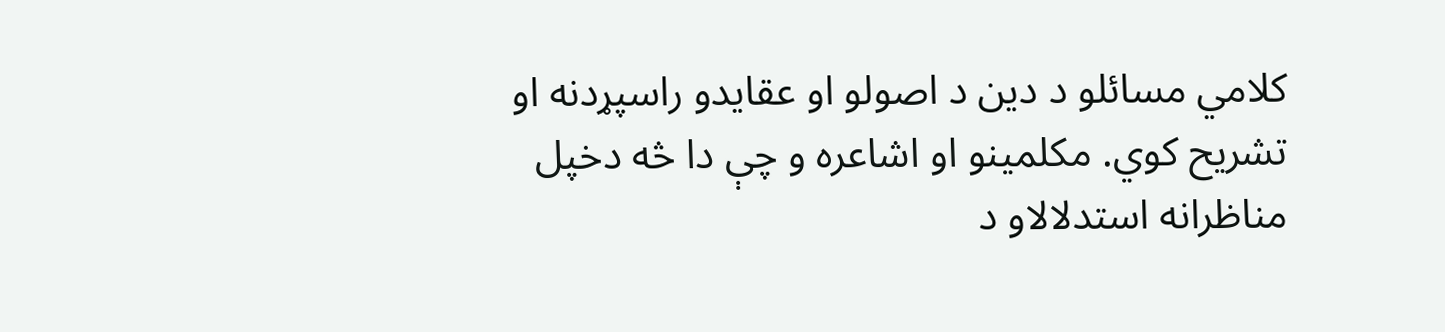کلامي مسائلو د دين د اصولو او عقايدو راسپړدنه او تشريح کوي. مکلمينو او اشاعره و چې دا څه دخپل مناظرانه استدلالاو د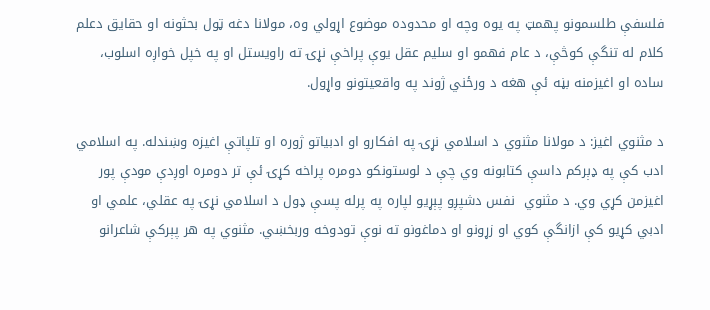فلسفې طلسمونو پهمټ په يوه وچه او محدوده موضوع اړولي وه، مولانا دغه ټول بحثونه او حقايق دعلم کلام له تنگې کوڅې، د عام فهمو او سليم عقل يوې پراخې نړۍ ته راويستل او په خپل خواږه اسلوب، ساده او اغيزمنه بڼه ئې هغه د ورځني ژوند په واقعيتونو واړول.

د مثنوي اغيز: د مولانا مثنوي د اسلامي نړۍ په افکارو او ادبياتو ژوره او تلپاتې اغيزه وښندله. په اسلامي ادب کې په ډېرکم داسې کتابونه وي چې د لوستونکو دومره پراخه کړۍ ئې تر دومره اوږدې مودې پور اغيزمن کړي وي. د مثنوي  نفس دشپږو پېړيو لپاره په پرله پسې ډول د اسلامي نړۍ په عقلي، علمي او ادبي کړيو کې ازانگې کوي او زړونو او دماغونو ته نوې تودوخه وربخښي. مثنوي په هر پېرکې شاعرانو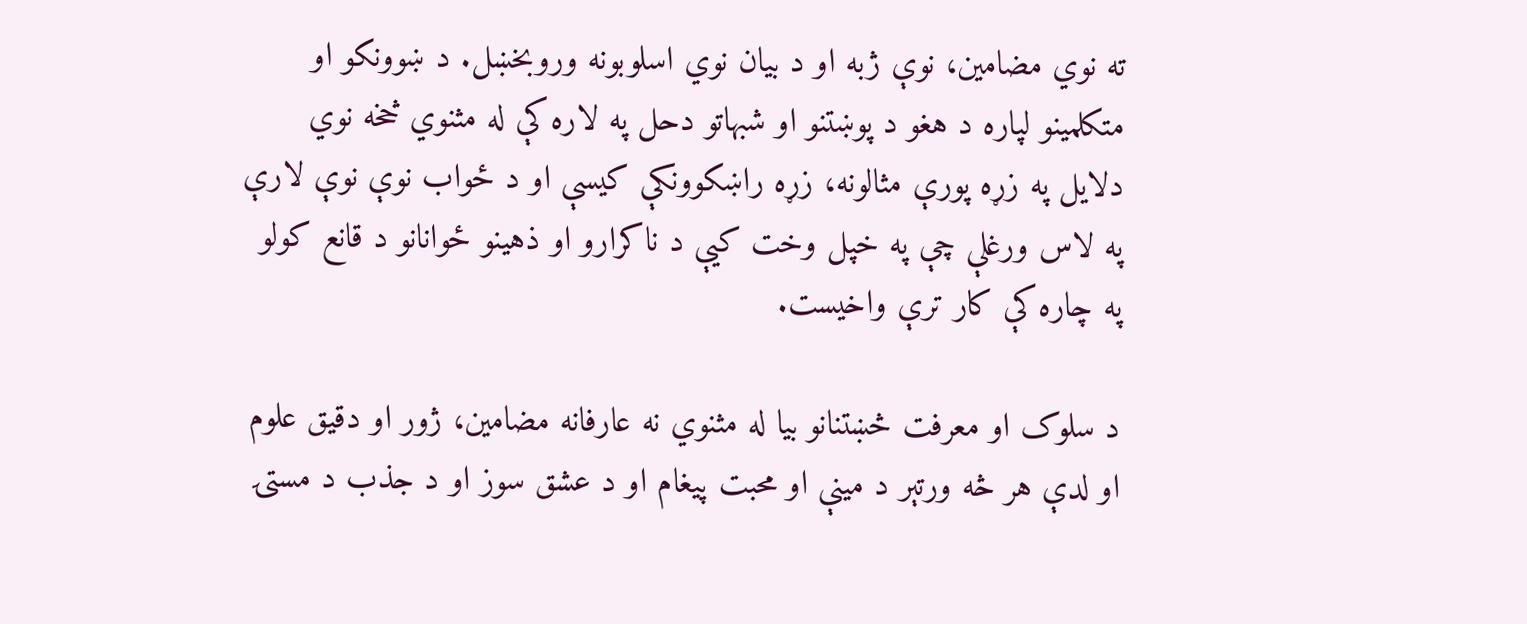ته نوي مضامين، نوې ژبه او د بيان نوي اسلوبونه وروبخښل. د ښوونکو او متکلمينو لپاره د هغو د پوښتنو او شبهاتو دحل په لاره کې له مثنوي څخه نوي دلايل په زړه پورې مثالونه، زړه راښکوونکې کيسې او د ځواب نوې نوې لارې په لاس ورغلې چې په خپل وخت کيې د ناکرارو او ذهينو ځوانانو د قانع کولو په چاره کې کار ترې واخيست.

د سلوک او معرفت څښتنانو بيا له مثنوي نه عارفانه مضامين، ژور او دقيق علوم او لدې هر څه ورتېر د مينې او محبت پيغام او د عشق سوز او د جذب د مستۍ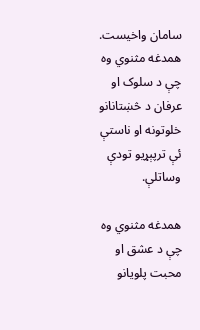سامان واخيست. همدغه مثنوي وه چې د سلوک او عرفان د څښتانانو خلوتونه او ناستې ئې ترپېړيو تودې وساتلې.

همدغه مثنوي وه چې د عشق او محبت پلويانو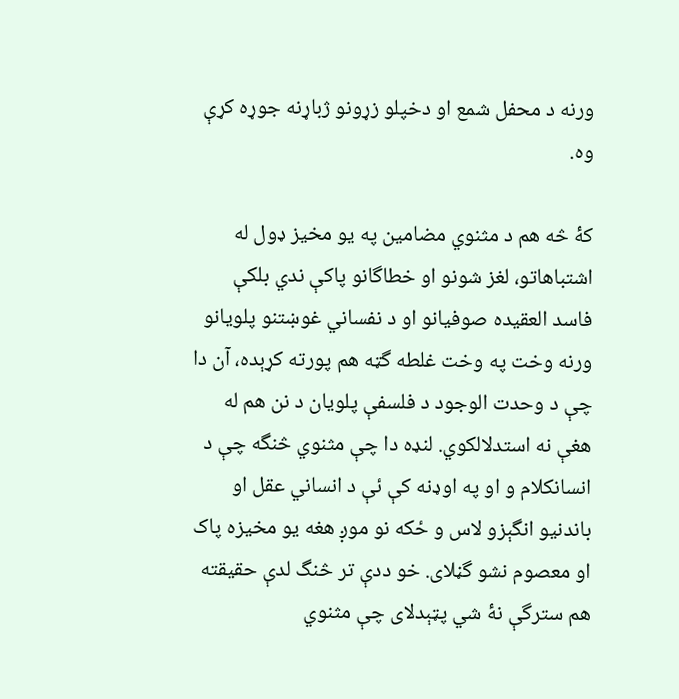ورنه د محفل شمع او دخپلو زړونو ژباړنه جوړه کړې وه.

کۀ څه هم د مثنوي مضامين په يو مخيز ډول له اشتباهاتو، لغز شونو او خطاگانو پاکې ندي بلکې فاسد العقيده صوفيانو او د نفساني غوښتنو پلويانو ورنه وخت په وخت غلطه گټه هم پورته کړېده، آن دا چې د وحدت الوجود د فلسفې پلويان د نن هم له هغې نه استدلالکوي. لنډه دا چې مثنوي څنگه چې د انسانکلام و او په اوډنه کې ئې د انساني عقل او باندنيو انگېزو لاس و ځکه نو موږ هغه يو مخيزه پاک او معصوم نشو گڼلاى. خو ددې تر څنگ لدې حقيقته هم سترگې نۀ شي پټېدلاى چې مثنوي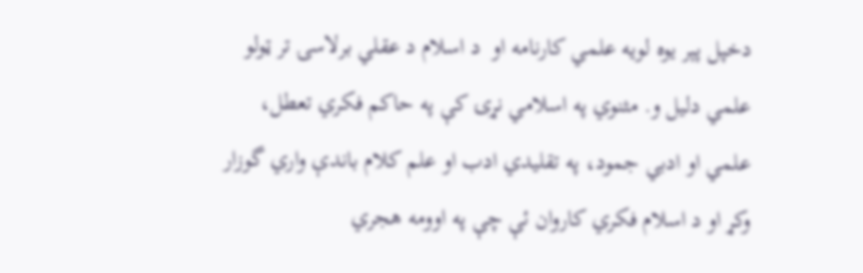دخپل پېر يوه لويه علمي کارنامه او  د اسلام د عقلي برلاسۍ تر ټولو علمي دليل و. مثنوي په اسلامي نړۍ کې په حاکم فکري تعطل، علمي او ادبي جمود، په تقليدي ادب او علم کلام باندې واري گوزار وکړ او د اسلام فکري کاروان ئې چې په اوومه هجري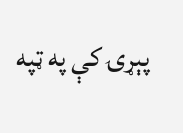پېړۍ کې په ټپه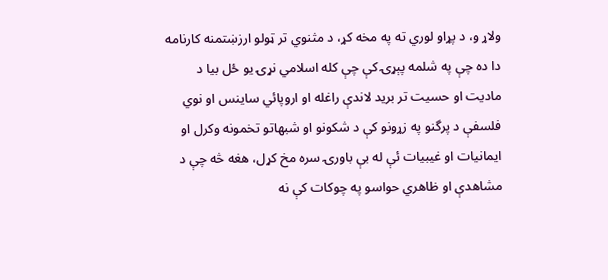ولاړ و، د پړاو لوري ته په مخه کړ، د مثنوي تر ټولو ارزښتمنه کارنامه دا ده چې په شلمه پېړۍ کې چې کله اسلامي نړۍ يو ځل بيا د ماديت او حسيت تر بريد لاندې راغله او اروپائي ساينس او نوي فلسفې د پرگنو په زړونو کې د شکونو او شبهاتو تخمونه وکرل او ايمانيات او غيبيات ئې له بې باورۍ سره مخ کړل، هغه څه چې د مشاهدې او ظاهري حواسو په چوکات کې نه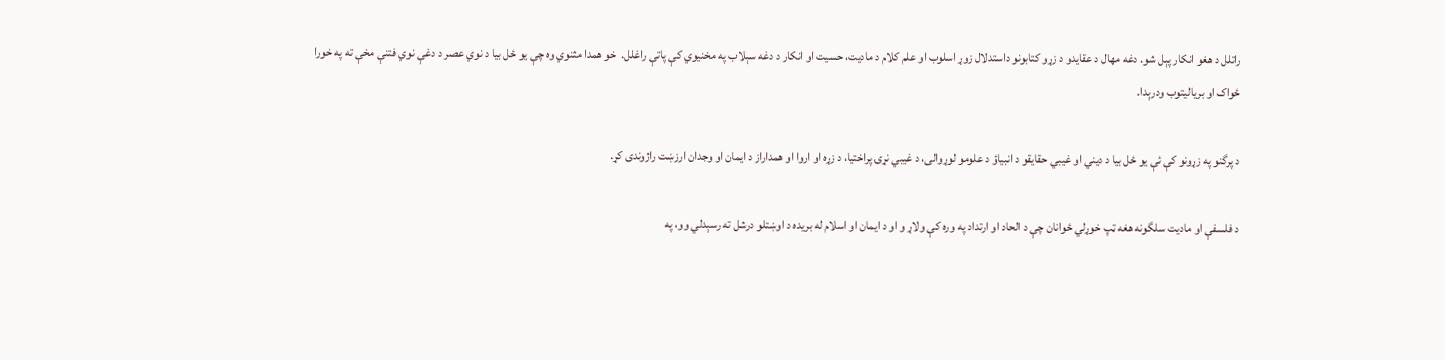راتلل د هغو انکار پېل شو. دغه مهال د عقايدو د زړو کتابونو داستدلال زوړ اسلوب او علم کلام د ماديت، حسيت او انکار د دغه سېلاب په مخنيوي کې پاتې راغلل.  خو همدا مثنوي وه چې يو ځل بيا د نوي عصر د دغې نوي فتنې مخې ته په خورا ځواک او برياليتوب ودرېدا.

د پرگنو په زړونو کې ئې يو ځل بيا د ديني او غيبي حقايقو د انبياؤ د علومو لوړوالى، د غيبي نړۍ پراختيا، د زړه او اروا او همداراز د ايمان او وجدان ارزښت راژوندى کړ.

د فلسفې او ماديت سلگونه هغه ټپ خوړلي ځوانان چې د الحاد او ارتداد په وره کې ولاړ و او د ايمان او اسلام له بريده د اوښتلو درشل ته رسېدلي وو، په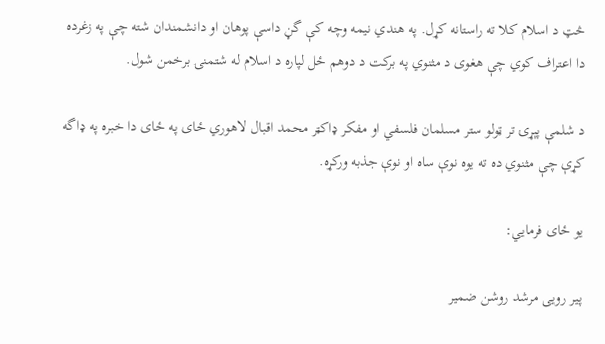څټ د اسلام کلا ته راستانه کړل. په هندي نيمه وچه کې گڼ داسې پوهان او دانشمندان شته چې په زغرده دا اعتراف کوي چې هغوى د مثنوي په برکت د دوهم ځل لپاره د اسلام له شتمنۍ برخمن شول.

د شلمې پېړۍ تر ټولو ستر مسلمان فلسفي او مفکر ډاکټر محمد اقبال لاهوري ځاى په ځاى دا خبره په ډاگه کړې چې مثنوي ده ته يوه نوې ساه او نوې جذبه ورکړه.

يو ځاى فرمايي:

پير رويى مرشد روشن ضمير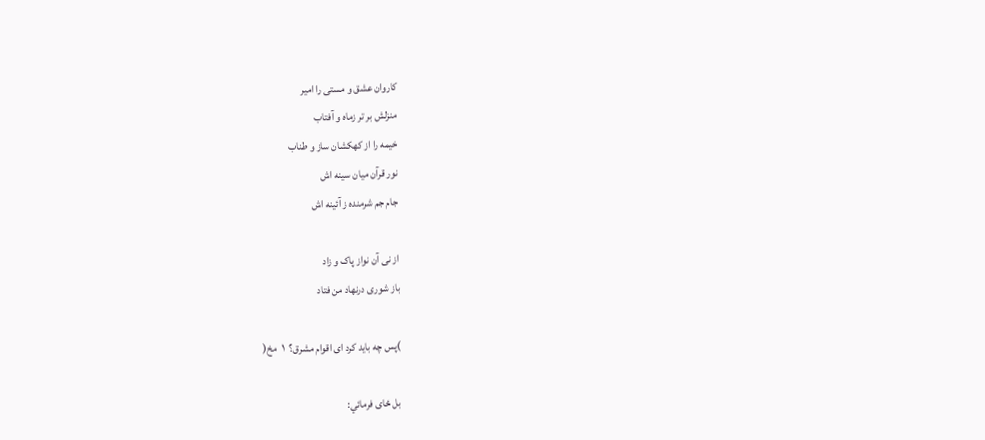کاروان عشق و مستى را امير
منزلش بر تر زماه و آفتاب
خيمه را از کهکشان ساز و طناب
نور قرآن ميان سينه اش
جام جم شرمنده ز آئينه اش

از نى آن نواز پاک و زاد
باز شورى درنهاد من فتاد

)پس چه بايد کرد اى اقوام مشرق؟  ١  مخ(

بل ځاى فرمائي: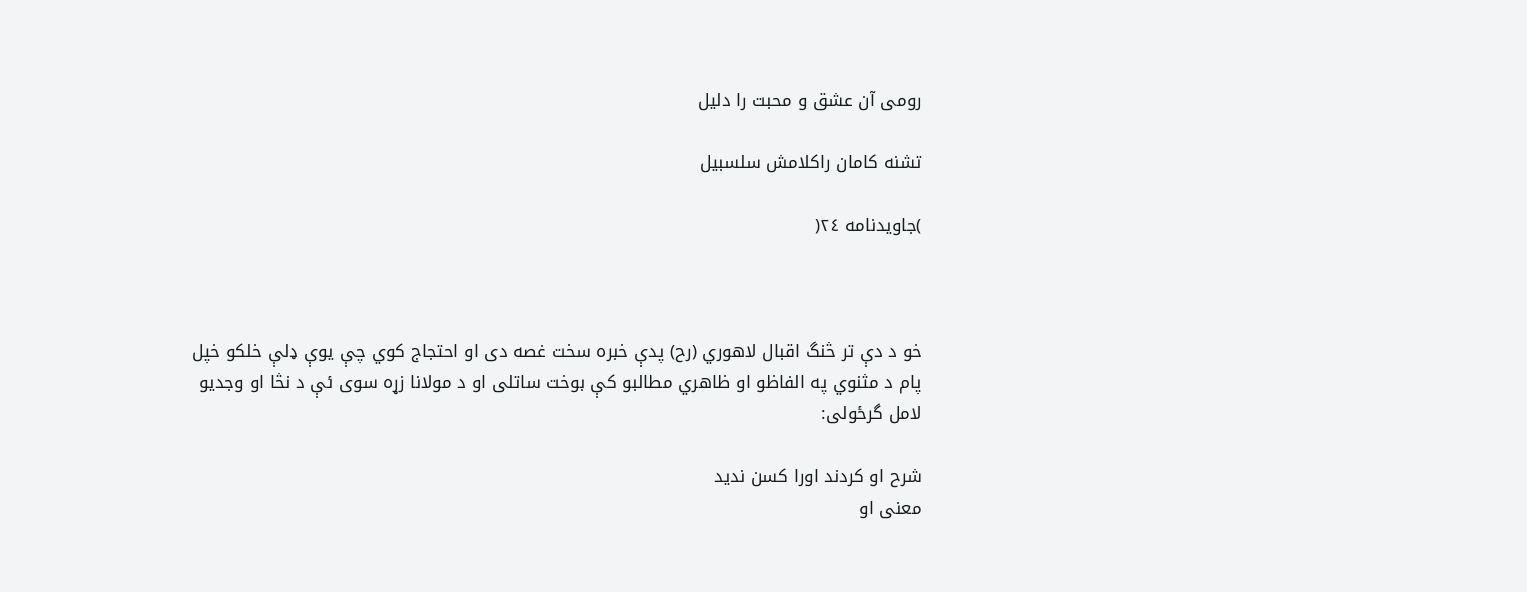رومى آن عشق و محبت را دليل

تشنه کامان راکلامش سلسبيل

)جاويدنامه ٢٤(



خو د دې تر څنگ اقبال لاهوري (رح) پدې خبره سخت غصه دى او احتجاج کوي چې يوې ډلې خلکو خپل پام د مثنوي په الفاظو او ظاهري مطالبو کې بوخت ساتلى او د مولانا زړه سوى ئې د نڅا او وجديو لامل گرځولى:

شرح او کردند اورا کسن نديد
معنى او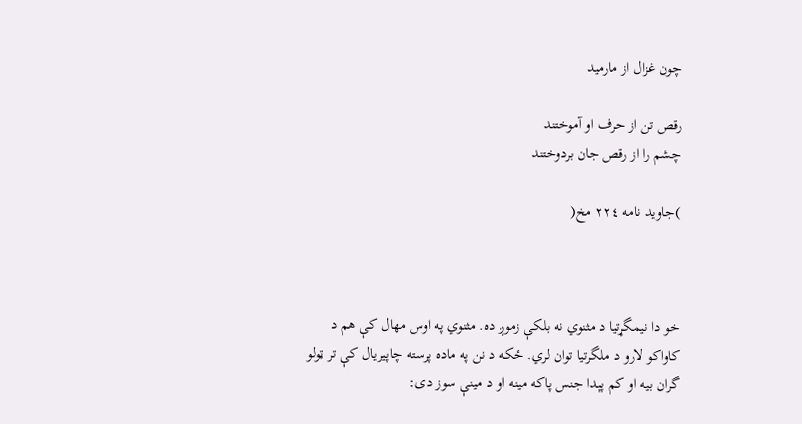چون غزال از مارميد

رقص تن از حرف او آموختند
چشم را از رقص جان بردوختند

)جاويد نامه ٢٢٤ مخ(



خو دا نيمگړتيا د مثنوي نه بلکې زموږ ده. مثنوي په اوس مهال کې هم د کاواکو لارو د ملگرتيا توان لري. ځکه د نن په ماده پرسته چاپيريال کې تر ټولو گران بيه او کم پېدا جنس پاکه مينه او د مينې سوز دى: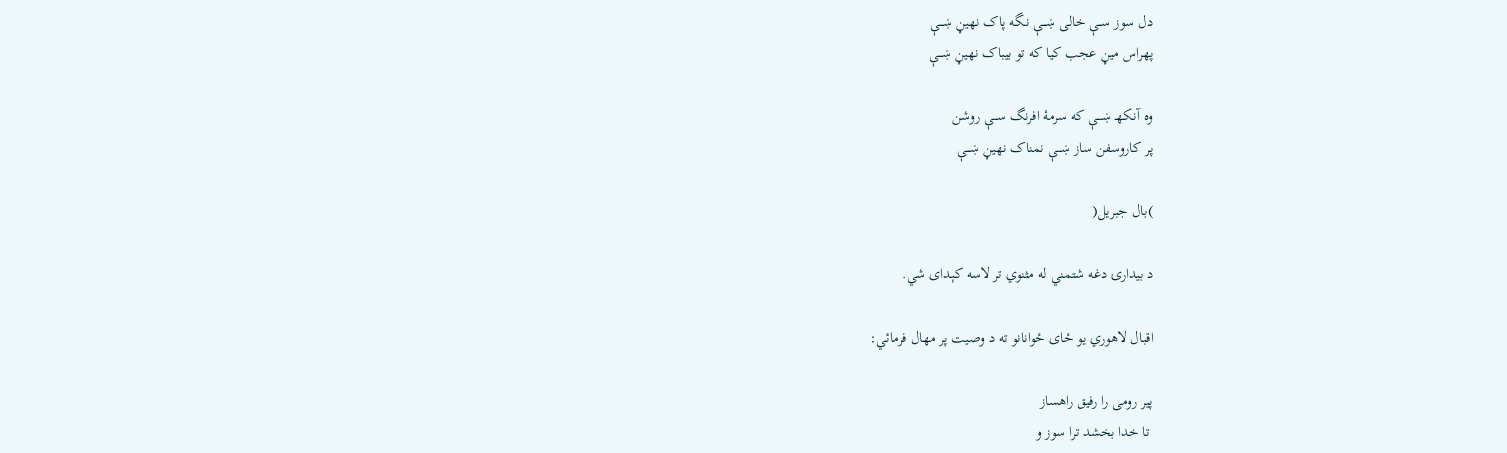دل سوز ســې خالى ښـــې نـگه پاک نهيڼ ښـــې
پهراس ميڼ عجب کيا که تو بيباک نهيڼ ښـــې

وه آنـکهـ ښـــې که سرمۀ افرنگ ســـې روشن
پر کاروسفن ساز ښـــې نمناک نهيڼ ښـــې

)بال جبريل(

د بيدارۍ دغه شتمني له مثنوي تر لاسه کېداى شي.

اقبال لاهوري يو ځاى ځوانانو ته د وصيت پر مهال فرمائي:

پير رومى را رفيق راهساز
 تا خدا بخشد ترا سوز و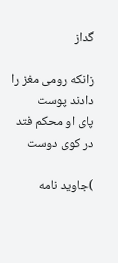گداز

زانکه رومى مغز را دادند پوست
پاى او محکم فتد در کوى دوست

)جاويد نامه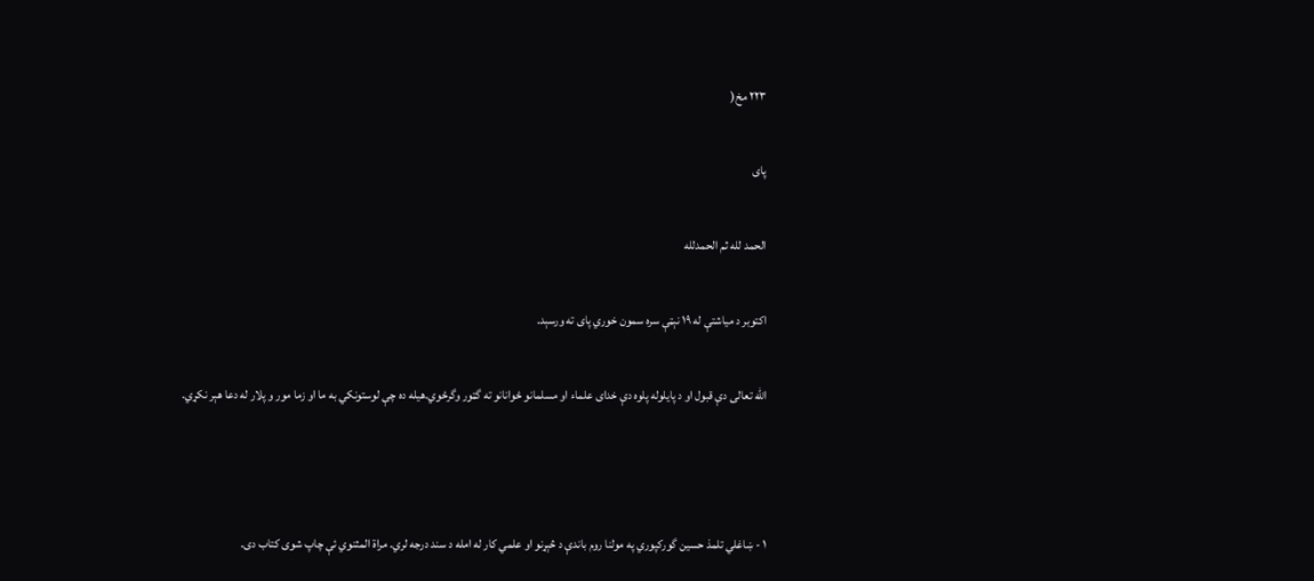٢٢٣ مخ(

پاى

الحمد لله ثم الحمدلله

اکتوبر د مياشتې له ١٩ نېټې سره سمون خوري پاى ته ورسېد.

الله تعالى دې قبول او د پايلوله پلوه دې خداى علماء او مسلمانو ځوانانو ته گټور وگرځوي.هيله ده چې لوستونکي به ما او زما مور و پلار له دعا هېر نکړي.



١ - ښاغلي تلمذ حسين گورکپوري په مولنا روم باندې د څېړنو او علمي کار له امله د سند درجه لري. مراة المثنوي ئې چاپ شوى کتاب دى.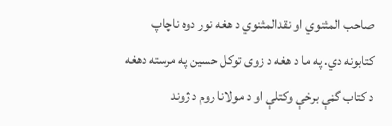صاحب المثنوي او نقدالمثنوي د هغه نور دوه ناچاپ کتابونه دي. په ما د هغه د زوى توکل حسين په مرسته دهغه د کتاب گڼې برخې وکتلې او د مولانا روم د ژوند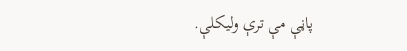پاڼې مې ترې وليکلې.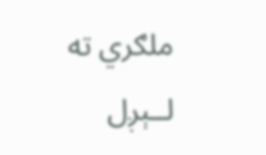ملګري ته لــېږل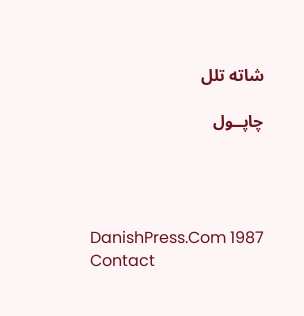شاته تلل

چاپــول




DanishPress.Com 1987 Contact